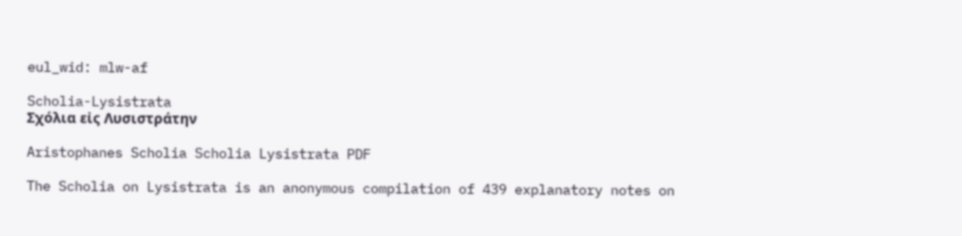eul_wid: mlw-af

Scholia-Lysistrata
Σχόλια εἰς Λυσιστράτην

Aristophanes Scholia Scholia Lysistrata PDF

The Scholia on Lysistrata is an anonymous compilation of 439 explanatory notes on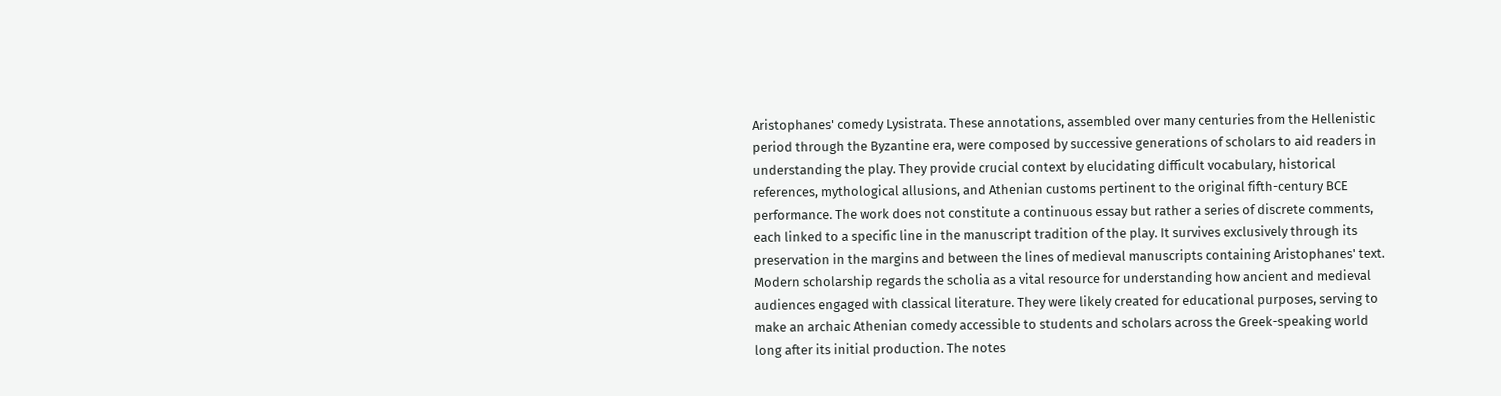Aristophanes' comedy Lysistrata. These annotations, assembled over many centuries from the Hellenistic period through the Byzantine era, were composed by successive generations of scholars to aid readers in understanding the play. They provide crucial context by elucidating difficult vocabulary, historical references, mythological allusions, and Athenian customs pertinent to the original fifth-century BCE performance. The work does not constitute a continuous essay but rather a series of discrete comments, each linked to a specific line in the manuscript tradition of the play. It survives exclusively through its preservation in the margins and between the lines of medieval manuscripts containing Aristophanes' text. Modern scholarship regards the scholia as a vital resource for understanding how ancient and medieval audiences engaged with classical literature. They were likely created for educational purposes, serving to make an archaic Athenian comedy accessible to students and scholars across the Greek-speaking world long after its initial production. The notes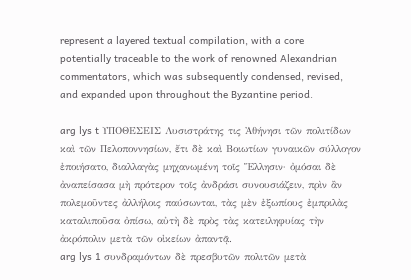represent a layered textual compilation, with a core potentially traceable to the work of renowned Alexandrian commentators, which was subsequently condensed, revised, and expanded upon throughout the Byzantine period.

arg lys t ΥΠΟΘΕΣΕΙΣ Λυσιστράτης τις Ἀθήνησι τῶν πολιτίδων καὶ τῶν Πελοποννησίων, ἔτι δὲ καὶ Βοιωτίων γυναικῶν σύλλογον ἐποιήσατο, διαλλαγὰς μηχανωμένη τοῖς Ἕλλησιν· ὀμόσαι δὲ ἀναπείσασα μὴ πρότερον τοῖς ἀνδράσι συνουσιάζειν, πρὶν ἂν πολεμοῦντες ἀλλήλοις παύσωνται, τὰς μὲν ἐξωπίους ἐμπριλὰς καταλιποῦσα ὀπίσω, αὐτὴ δὲ πρὸς τὰς κατειληφυίας τὴν ἀκρόπολιν μετὰ τῶν οἰκείων ἀπαντᾷ.
arg lys 1 συνδραμόντων δὲ πρεσβυτῶν πολιτῶν μετὰ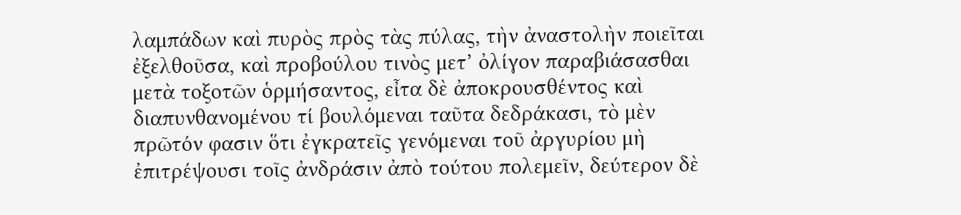λαμπάδων καὶ πυρὸς πρὸς τὰς πύλας, τὴν ἀναστολὴν ποιεῖται ἐξελθοῦσα, καὶ προβούλου τινὸς μετ’ ὀλίγον παραβιάσασθαι μετὰ τοξοτῶν ὁρμήσαντος, εἶτα δὲ ἀποκρουσθέντος καὶ διαπυνθανομένου τί βουλόμεναι ταῦτα δεδράκασι, τὸ μὲν πρῶτόν φασιν ὅτι ἐγκρατεῖς γενόμεναι τοῦ ἀργυρίου μὴ ἐπιτρέψουσι τοῖς ἀνδράσιν ἀπὸ τούτου πολεμεῖν, δεύτερον δὲ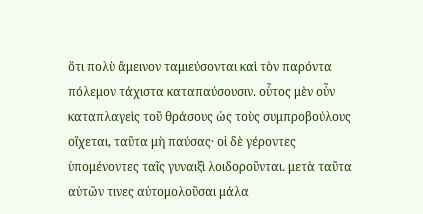ὅτι πολὺ ἄμεινον ταμιεύσονται καὶ τὸν παρόντα πόλεμον τάχιστα καταπαύσουσιν. οὗτος μὲν οὖν καταπλαγεὶς τοῦ θράσους ὡς τοὺς συμπροβούλους οἴχεται, ταῦτα μὴ παύσας· οἱ δὲ γέροντες ὑπομένοντες ταῖς γυναιξὶ λοιδοροῦνται. μετὰ ταῦτα αὐτῶν τινες αὐτομολοῦσαι μάλα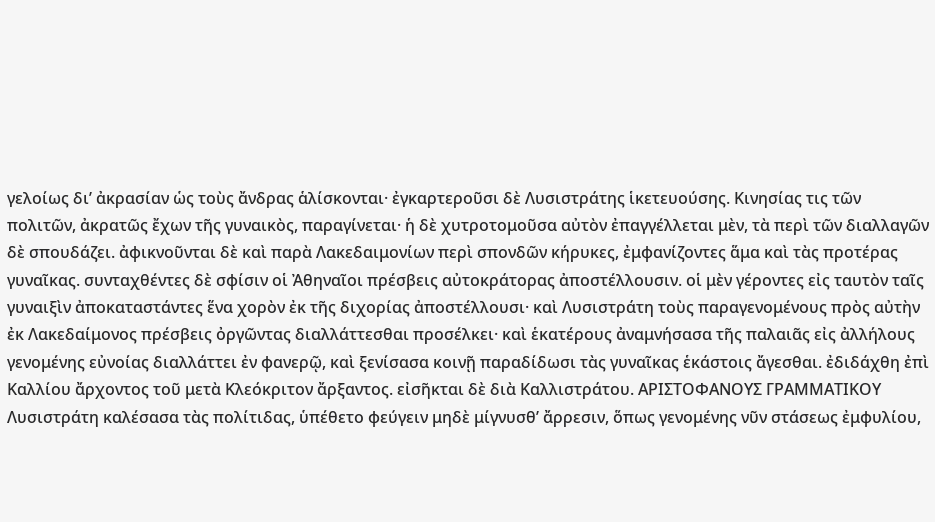γελοίως δι’ ἀκρασίαν ὡς τοὺς ἄνδρας ἁλίσκονται· ἐγκαρτεροῦσι δὲ Λυσιστράτης ἱκετευούσης. Κινησίας τις τῶν πολιτῶν, ἀκρατῶς ἔχων τῆς γυναικὸς, παραγίνεται· ἡ δὲ χυτροτομοῦσα αὐτὸν ἐπαγγέλλεται μὲν, τὰ περὶ τῶν διαλλαγῶν δὲ σπουδάζει. ἀφικνοῦνται δὲ καὶ παρὰ Λακεδαιμονίων περὶ σπονδῶν κήρυκες, ἐμφανίζοντες ἅμα καὶ τὰς προτέρας γυναῖκας. συνταχθέντες δὲ σφίσιν οἱ Ἀθηναῖοι πρέσβεις αὐτοκράτορας ἀποστέλλουσιν. οἱ μὲν γέροντες εἰς ταυτὸν ταῖς γυναιξὶν ἀποκαταστάντες ἕνα χορὸν ἐκ τῆς διχορίας ἀποστέλλουσι· καὶ Λυσιστράτη τοὺς παραγενομένους πρὸς αὐτὴν ἐκ Λακεδαίμονος πρέσβεις ὀργῶντας διαλλάττεσθαι προσέλκει· καὶ ἑκατέρους ἀναμνήσασα τῆς παλαιᾶς εἰς ἀλλήλους γενομένης εὐνοίας διαλλάττει ἐν φανερῷ, καὶ ξενίσασα κοινῇ παραδίδωσι τὰς γυναῖκας ἑκάστοις ἄγεσθαι. ἐδιδάχθη ἐπὶ Καλλίου ἄρχοντος τοῦ μετὰ Κλεόκριτον ἄρξαντος. εἰσῆκται δὲ διὰ Καλλιστράτου. ΑΡΙΣΤΟΦΑΝΟΥΣ ΓΡΑΜΜΑΤΙΚΟΥ Λυσιστράτη καλέσασα τὰς πολίτιδας, ὑπέθετο φεύγειν μηδὲ μίγνυσθ’ ἄρρεσιν, ὅπως γενομένης νῦν στάσεως ἐμφυλίου,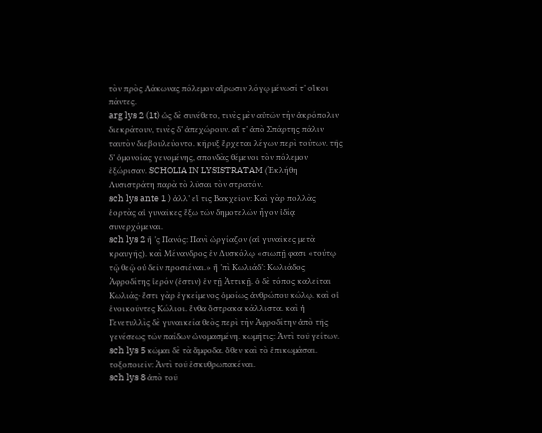τὸν πρὸς Λάκωνας πόλεμον αἴρωσιν λόγῳ μένωσί τ’ οἴκοι πάντες.
arg lys 2 (1t) ὡς δὲ συνέθετο, τινὲς μὲν αὐτῶν τὴν ἀκρόπολιν διεκράτουν, τινὲς δ’ ἀπεχώρουν. αἵ τ’ ἀπὸ Σπάρτης πάλιν ταυτὸν διεβουλεύοντο. κῆρυξ ἔρχεται λέγων περὶ τούτων. τῆς δ’ ὁμονοίας γενομένης, σπονδὰς θέμενοι τὸν πόλεμον ἐξώρισαν. SCHOLIA IN LYSISTRATAM (Ἐκλήθη Λυσιστράτη παρὰ τὸ λῦσαι τὸν στρατόν.
sch lys ante 1 ) ἀλλ’ εἴ τις Βακχεῖον: Καὶ γὰρ πολλὰς ἑορτὰς αἱ γυναῖκες ἔξω τῶν δημοτελῶν ἦγον ἰδίᾳ συνερχόμεναι.
sch lys 2 ἢ ’ς Πανός: Πανὶ ὠργίαζον (αἱ γυναῖκες μετὰ κραυγῆς). καὶ Μένανδρος ἐν Δυσκόλῳ «σιωπῇ φασι «τούτῳ τῷ θεῷ οὐ δεῖν προσιέναι.» ἢ ’πὶ Κωλιάδ’: Κωλιάδος Ἀφροδίτης ἱερόν (ἐστιν) ἐν τῇ Ἀττικῇ. ὁ δὲ τόπος καλεῖται Κωλιάς· ἔστι γὰρ ἐγκείμενος ὁμοίως ἀνθρώπου κώλῳ. καὶ οἱ ἐνοικοῦντες Κώλιοι. ἔνθα ὄστρακα κάλλιστα. καὶ ἡ Γενετυλλὶς δὲ γυναικεία θεὸς περὶ τὴν Ἀφροδίτην ἀπὸ τῆς γενέσεως τῶν παίδων ὠνομασμένη. κωμῆτις: Ἀντὶ τοῦ γείτων.
sch lys 5 κῶμαι δὲ τὰ ἄμφοδα. ὅθεν καὶ τὸ ἐπικωμάσαι. τοξοποιεῖν: Ἀντὶ τοῦ ἐσκυθρωπακέναι.
sch lys 8 ἀπὸ τοῦ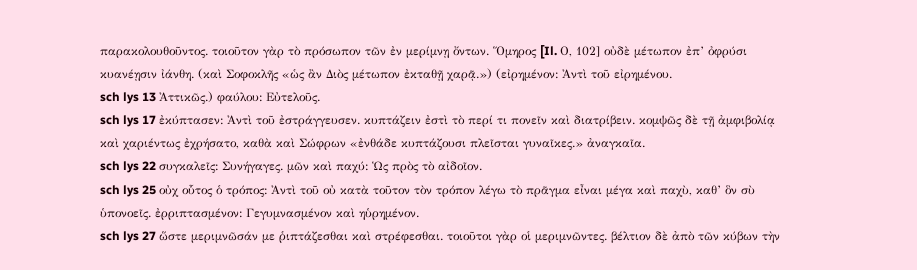παρακολουθοῦντος. τοιοῦτον γὰρ τὸ πρόσωπον τῶν ἐν μερίμνῃ ὄντων. Ὅμηρος [Il. Ο, 102] οὐδὲ μέτωπον ἐπ’ ὀφρύσι κυανέῃσιν ἰάνθη. (καὶ Σοφοκλῆς «ὡς ἂν Διὸς μέτωπον ἐκταθῇ χαρᾷ.») (εἰρημένον: Ἀντὶ τοῦ εἰρημένου.
sch lys 13 Ἀττικῶς.) φαύλου: Εὐτελοῦς.
sch lys 17 ἐκύπτασεν: Ἀντὶ τοῦ ἐστράγγευσεν. κυπτάζειν ἐστὶ τὸ περί τι πονεῖν καὶ διατρίβειν. κομψῶς δὲ τῇ ἀμφιβολίᾳ καὶ χαριέντως ἐχρήσατο, καθὰ καὶ Σώφρων «ἐνθάδε κυπτάζουσι πλεῖσται γυναῖκες.» ἀναγκαῖα.
sch lys 22 συγκαλεῖς: Συνήγαγες. μῶν καὶ παχύ: Ὡς πρὸς τὸ αἰδοῖον.
sch lys 25 οὐχ οὗτος ὁ τρόπος: Ἀντὶ τοῦ οὐ κατὰ τοῦτον τὸν τρόπον λέγω τὸ πρᾶγμα εἶναι μέγα καὶ παχὺ, καθ’ ὃν σὺ ὑπονοεῖς. ἐρριπτασμένον: Γεγυμνασμένον καὶ ηὑρημένον.
sch lys 27 ὥστε μεριμνῶσάν με ῥιπτάζεσθαι καὶ στρέφεσθαι. τοιοῦτοι γὰρ οἱ μεριμνῶντες. βέλτιον δὲ ἀπὸ τῶν κύβων τὴν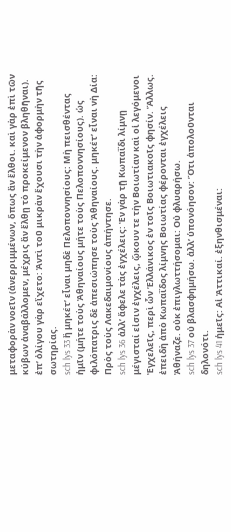μεταφορὰν νοεῖν (ἀνερριμμένων, ὅπως ἂν ἔλθοι. καὶ γὰρ ἐπὶ τῶν κύβων ἀναβάλλομεν, μέχρις ἂν ἔλθῃ τὸ προκείμενον βληθῆναι). ἐπ’ ὀλίγου γὰρ εἴχετο: Ἀντὶ τοῦ μικρὰν ἔχουσι τὴν ἀφορμὴν τῆς σωτηρίας.
sch lys 33 ἢ μηκέτ’ εἶναι μηδὲ Πελοποννησίους: Μὴ πεισθέντας ἡμῖν (μήτε τοὺς Ἀθηναίους μήτε τοὺς Πελοποννησίους). ὡς φιλόπατρις δὲ ἀπεσιώπησε τοὺς Ἀθηναίους. μηκέτ’ εἶναι νὴ Δία: Πρὸς τοὺς Λακεδαιμονίους ἀπήντησε.
sch lys 36 ἀλλ’ ἄφελε τὰς ἐγχέλεις: Ἐν γὰρ τῇ Κωπαΐδι λίμνῃ μέγισταί εἰσιν ἐγχέλεις, ᾤκουν τε τὴν Βοιωτίαν καὶ οἱ λεγόμενοι Ἐγχελεῖς, περὶ ὧν Ἑλλάνικος ἐν τοῖς Βοιωτιακοῖς φησίν. Ἄλλως. ἐπειδὴ ἀπὸ Κωπαΐδος λίμνης Βοιωτίας φέρονται ἐγχέλεις Ἀθήναζε. οὐκ ἐπιγλωττήσομαι: Οὐ φλυαρήσω.
sch lys 37 οὐ βλασφημήσω. ἀλλ’ ὑπονόησον: Ὅτι ἀπολοῦνται δηλονότι.
sch lys 41 ἡμεῖς: Αἱ Ἀττικαί. ἐξηνθισμέναι: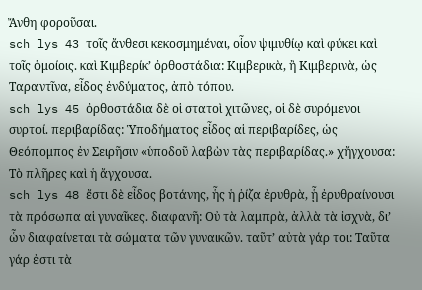Ἄνθη φοροῦσαι.
sch lys 43 τοῖς ἄνθεσι κεκοσμημέναι, οἷον ψιμυθίῳ καὶ φύκει καὶ τοῖς ὁμοίοις. καὶ Κιμβερίκ’ ὀρθοστάδια: Κιμβερικὰ, ἢ Κιμβερινὰ, ὡς Ταραντῖνα, εἶδος ἐνδύματος, ἀπὸ τόπου.
sch lys 45 ὀρθοστάδια δὲ οἱ στατοὶ χιτῶνες, οἱ δὲ συρόμενοι συρτοί. περιβαρίδας: Ὑποδήματος εἶδος αἱ περιβαρίδες, ὡς Θεόπομπος ἐν Σειρῆσιν «ὑποδοῦ λαβὼν τὰς περιβαρίδας.» χἤγχουσα: Τὸ πλῆρες καὶ ἡ ἄγχουσα.
sch lys 48 ἔστι δὲ εἶδος βοτάνης, ἧς ἡ ῥίζα ἐρυθρὰ, ᾗ ἐρυθραίνουσι τὰ πρόσωπα αἱ γυναῖκες. διαφανῆ: Οὐ τὰ λαμπρὰ, ἀλλὰ τὰ ἰσχνὰ, δι’ ὧν διαφαίνεται τὰ σώματα τῶν γυναικῶν. ταῦτ’ αὐτὰ γάρ τοι: Ταῦτα γάρ ἐστι τὰ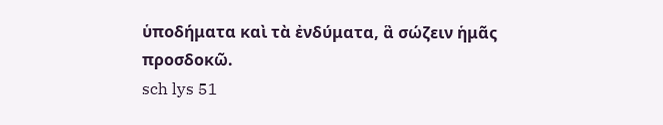ὑποδήματα καὶ τὰ ἐνδύματα, ἃ σώζειν ἡμᾶς προσδοκῶ.
sch lys 51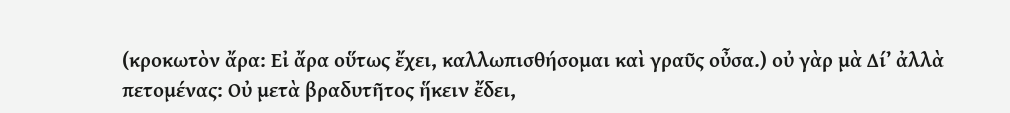(κροκωτὸν ἄρα: Εἰ ἄρα οὕτως ἔχει, καλλωπισθήσομαι καὶ γραῦς οὖσα.) οὐ γὰρ μὰ Δί’ ἀλλὰ πετομένας: Οὐ μετὰ βραδυτῆτος ἥκειν ἔδει,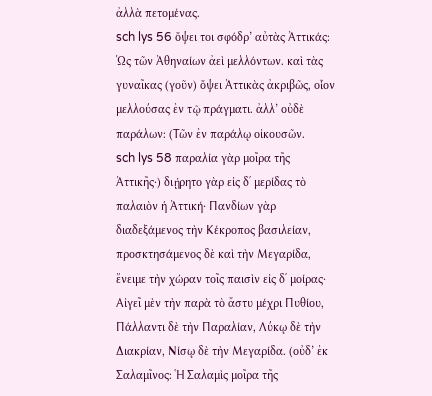ἀλλὰ πετομένας.
sch lys 56 ὄψει τοι σφόδρ’ αὐτὰς Ἀττικάς: Ὡς τῶν Ἀθηναίων ἀεὶ μελλόντων. καὶ τὰς γυναῖκας (γοῦν) ὄψει Ἀττικὰς ἀκριβῶς, οἷον μελλούσας ἐν τῷ πράγματι. ἀλλ’ οὐδὲ παράλων: (Τῶν ἐν παράλῳ οἰκουσῶν.
sch lys 58 παραλία γὰρ μοῖρα τῆς Ἀττικῆς·) διῄρητο γὰρ εἰς δʹ μερίδας τὸ παλαιὸν ἡ Ἀττική· Πανδίων γὰρ διαδεξάμενος τὴν Κέκροπος βασιλείαν, προσκτησάμενος δὲ καὶ τὴν Μεγαρίδα, ἔνειμε τὴν χώραν τοῖς παισὶν εἰς δʹ μοίρας· Αἰγεῖ μὲν τὴν παρὰ τὸ ἄστυ μέχρι Πυθίου, Πάλλαντι δὲ τὴν Παραλίαν, Λύκῳ δὲ τὴν Διακρίαν, Νίσῳ δὲ τὴν Μεγαρίδα. (οὐδ’ ἐκ Σαλαμῖνος: Ἡ Σαλαμὶς μοῖρα τῆς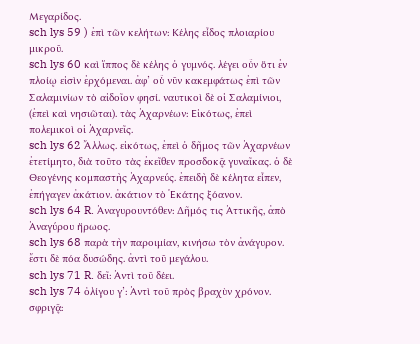Μεγαρίδος.
sch lys 59 ) ἐπὶ τῶν κελήτων: Κέλης εἶδος πλοιαρίου μικροῦ.
sch lys 60 καὶ ἵππος δὲ κέλης ὁ γυμνός. λέγει οὖν ὅτι ἐν πλοίῳ εἰσὶν ἐρχόμεναι. ἀφ’ οὗ νῦν κακεμφάτως ἐπὶ τῶν Σαλαμινίων τὸ αἰδοῖον φησί. ναυτικοὶ δὲ οἱ Σαλαμίνιοι, (ἐπεὶ καὶ νησιῶται). τὰς Ἀχαρνέων: Εἰκότως, ἐπεὶ πολεμικοὶ οἱ Ἀχαρνεῖς.
sch lys 62 Ἄλλως. εἰκότως, ἐπεὶ ὁ δῆμος τῶν Ἀχαρνέων ἐτετίμητο, διὰ τοῦτο τὰς ἐκεῖθεν προσδοκᾷ γυναῖκας. ὁ δὲ Θεογένης κομπαστὴς Ἀχαρνεύς. ἐπειδὴ δὲ κέλητα εἶπεν, ἐπήγαγεν ἀκάτιον. ἀκάτιον τὸ Ἑκάτης ξόανον.
sch lys 64 R. Ἀναγυρουντόθεν: Δῆμός τις Ἀττικῆς, ἀπὸ Ἀναγύρου ἥρωος.
sch lys 68 παρὰ τὴν παροιμίαν, κινήσω τὸν ἀνάγυρον. ἔστι δὲ πόα δυσώδης. ἀντὶ τοῦ μεγάλου.
sch lys 71 R. δεῖ: Ἀντὶ τοῦ δέει.
sch lys 74 ὀλίγου γ’: Ἀντὶ τοῦ πρὸς βραχὺν χρόνον. σφριγᾷ: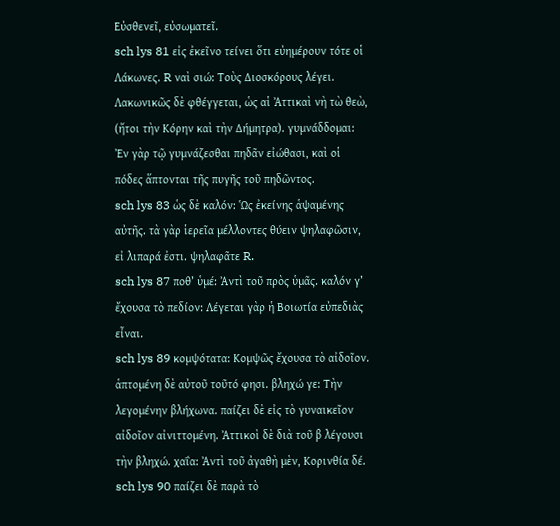Εὐσθενεῖ, εὐσωματεῖ.
sch lys 81 εἰς ἐκεῖνο τείνει ὅτι εὐημέρουν τότε οἱ Λάκωνες. R ναὶ σιώ: Τοὺς Διοσκόρους λέγει. Λακωνικῶς δὲ φθέγγεται, ὡς αἱ Ἀττικαὶ νὴ τὼ θεὼ, (ἤτοι τὴν Κόρην καὶ τὴν Δήμητρα). γυμνάδδομαι: Ἐν γὰρ τῷ γυμνάζεσθαι πηδᾶν εἰώθασι, καὶ οἱ πόδες ἅπτονται τῆς πυγῆς τοῦ πηδῶντος.
sch lys 83 ὡς δὲ καλόν: Ὡς ἐκείνης ἁψαμένης αὐτῆς. τὰ γὰρ ἱερεῖα μέλλοντες θύειν ψηλαφῶσιν, εἰ λιπαρά ἐστι. ψηλαφᾶτε R.
sch lys 87 ποθ’ ὑμέ: Ἀντὶ τοῦ πρὸς ὑμᾶς. καλόν γ’ ἔχουσα τὸ πεδίον: Λέγεται γὰρ ἡ Βοιωτία εὐπεδιὰς εἶναι.
sch lys 89 κομψότατα: Κομψῶς ἔχουσα τὸ αἰδοῖον. ἁπτομένη δὲ αὐτοῦ τοῦτό φησι. βληχώ γε: Τὴν λεγομένην βλήχωνα. παίζει δὲ εἰς τὸ γυναικεῖον αἰδοῖον αἰνιττομένη. Ἀττικοὶ δὲ διὰ τοῦ β λέγουσι τὴν βληχώ. χαΐα: Ἀντὶ τοῦ ἀγαθὴ μὲν, Κορινθία δέ.
sch lys 90 παίζει δὲ παρὰ τὸ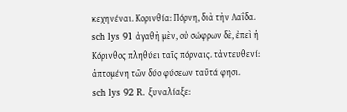κεχηνέναι. Κορινθία: Πόρνη, διὰ τὴν Λαΐδα.
sch lys 91 ἀγαθὴ μὲν, οὐ σώφρων δὲ, ἐπεὶ ἡ Κόρινθος πληθύει ταῖς πόρναις. τἀντευθενί: ἁπτομένη τῶν δύο φύσεων ταῦτά φησι.
sch lys 92 R. ξυναλίαξε: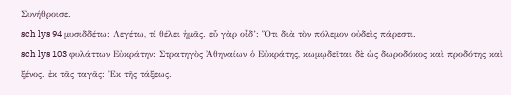Συνήθροισε.
sch lys 94 μυσιδδέτω: Λεγέτω, τί θέλει ἡμᾶς. εὖ γὰρ οἶδ’: Ὅτι διὰ τὸν πόλεμον οὐδεὶς πάρεστι.
sch lys 103 φυλάττων Εὐκράτην: Στρατηγὸς Ἀθηναίων ὁ Εὐκράτης, κωμῳδεῖται δὲ ὡς δωροδόκος καὶ προδότης καὶ ξένος. ἐκ τᾶς ταγᾶς: Ἐκ τῆς τάξεως.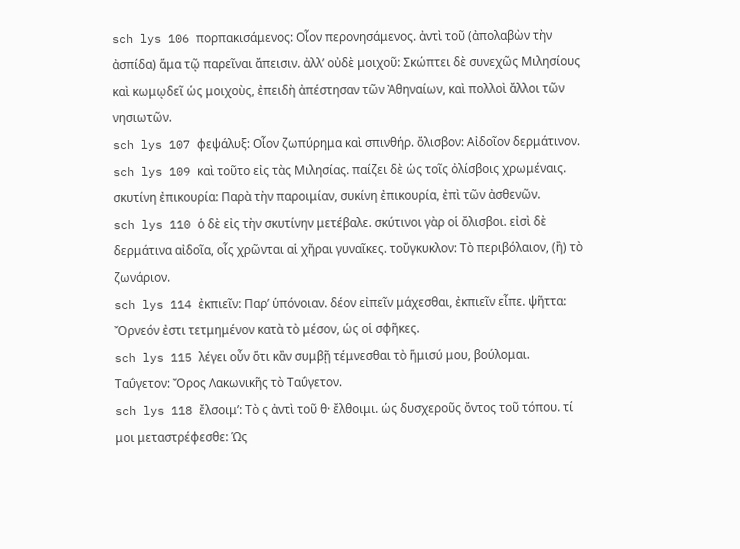sch lys 106 πορπακισάμενος: Οἷον περονησάμενος. ἀντὶ τοῦ (ἀπολαβὼν τὴν ἀσπίδα) ἅμα τῷ παρεῖναι ἄπεισιν. ἀλλ’ οὐδὲ μοιχοῦ: Σκώπτει δὲ συνεχῶς Μιλησίους καὶ κωμῳδεῖ ὡς μοιχοὺς, ἐπειδὴ ἀπέστησαν τῶν Ἀθηναίων, καὶ πολλοὶ ἄλλοι τῶν νησιωτῶν.
sch lys 107 φεψάλυξ: Οἷον ζωπύρημα καὶ σπινθήρ. ὄλισβον: Αἰδοῖον δερμάτινον.
sch lys 109 καὶ τοῦτο εἰς τὰς Μιλησίας. παίζει δὲ ὡς τοῖς ὀλίσβοις χρωμέναις. σκυτίνη ἐπικουρία: Παρὰ τὴν παροιμίαν, συκίνη ἐπικουρία, ἐπὶ τῶν ἀσθενῶν.
sch lys 110 ὁ δὲ εἰς τὴν σκυτίνην μετέβαλε. σκύτινοι γὰρ οἱ ὄλισβοι. εἰσὶ δὲ δερμάτινα αἰδοῖα, οἷς χρῶνται αἱ χῆραι γυναῖκες. τοὔγκυκλον: Τὸ περιβόλαιον, (ἢ) τὸ ζωνάριον.
sch lys 114 ἐκπιεῖν: Παρ’ ὑπόνοιαν. δέον εἰπεῖν μάχεσθαι, ἐκπιεῖν εἶπε. ψῆττα: Ὄρνεόν ἐστι τετμημένον κατὰ τὸ μέσον, ὡς οἱ σφῆκες.
sch lys 115 λέγει οὖν ὅτι κἂν συμβῇ τέμνεσθαι τὸ ἥμισύ μου, βούλομαι. Ταΰγετον: Ὄρος Λακωνικῆς τὸ Ταΰγετον.
sch lys 118 ἔλσοιμ’: Τὸ ς ἀντὶ τοῦ θ· ἔλθοιμι. ὡς δυσχεροῦς ὄντος τοῦ τόπου. τί μοι μεταστρέφεσθε: Ὡς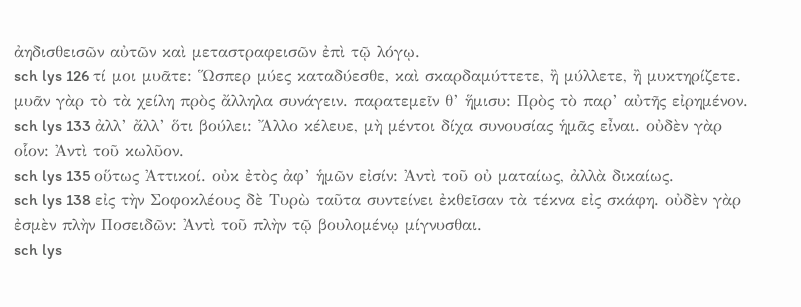ἀηδισθεισῶν αὐτῶν καὶ μεταστραφεισῶν ἐπὶ τῷ λόγῳ.
sch lys 126 τί μοι μυᾶτε: Ὥσπερ μύες καταδύεσθε, καὶ σκαρδαμύττετε, ἢ μύλλετε, ἢ μυκτηρίζετε. μυᾶν γὰρ τὸ τὰ χείλη πρὸς ἄλληλα συνάγειν. παρατεμεῖν θ’ ἥμισυ: Πρὸς τὸ παρ’ αὐτῆς εἰρημένον.
sch lys 133 ἀλλ’ ἄλλ’ ὅτι βούλει: Ἄλλο κέλευε, μὴ μέντοι δίχα συνουσίας ἡμᾶς εἶναι. οὐδὲν γὰρ οἷον: Ἀντὶ τοῦ κωλῦον.
sch lys 135 οὕτως Ἀττικοί. οὐκ ἐτὸς ἀφ’ ἡμῶν εἰσίν: Ἀντὶ τοῦ οὐ ματαίως, ἀλλὰ δικαίως.
sch lys 138 εἰς τὴν Σοφοκλέους δὲ Τυρὼ ταῦτα συντείνει ἐκθεῖσαν τὰ τέκνα εἰς σκάφη. οὐδὲν γὰρ ἐσμὲν πλὴν Ποσειδῶν: Ἀντὶ τοῦ πλὴν τῷ βουλομένῳ μίγνυσθαι.
sch lys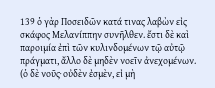139 ὁ γὰρ Ποσειδῶν κατά τινας λαβὼν εἰς σκάφος Μελανίππην συνῆλθεν. ἔστι δὲ καὶ παροιμία ἐπὶ τῶν κυλινδομένων τῷ αὐτῷ πράγματι, ἄλλο δὲ μηδὲν νοεῖν ἀνεχομένων. (ὁ δὲ νοῦς· οὐδὲν ἐσμὲν, εἰ μὴ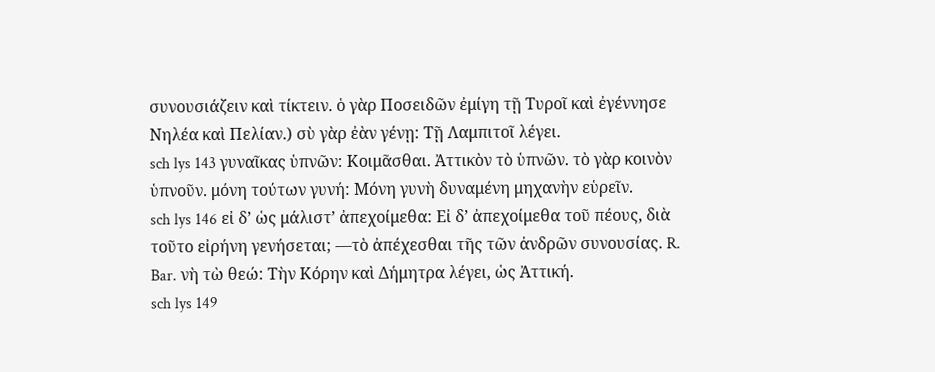συνουσιάζειν καὶ τίκτειν. ὁ γὰρ Ποσειδῶν ἐμίγη τῇ Τυροῖ καὶ ἐγέννησε Νηλέα καὶ Πελίαν.) σὺ γὰρ ἐὰν γένῃ: Τῇ Λαμπιτοῖ λέγει.
sch lys 143 γυναῖκας ὑπνῶν: Κοιμᾶσθαι. Ἀττικὸν τὸ ὑπνῶν. τὸ γὰρ κοινὸν ὑπνοῦν. μόνη τούτων γυνή: Μόνη γυνὴ δυναμένη μηχανὴν εὑρεῖν.
sch lys 146 εἰ δ’ ὡς μάλιστ’ ἀπεχοίμεθα: Εἰ δ’ ἀπεχοίμεθα τοῦ πέους, διὰ τοῦτο εἰρήνη γενήσεται; —τὸ ἀπέχεσθαι τῆς τῶν ἀνδρῶν συνουσίας. R. Bar. νὴ τὼ θεώ: Τὴν Κόρην καὶ Δήμητρα λέγει, ὡς Ἀττική.
sch lys 149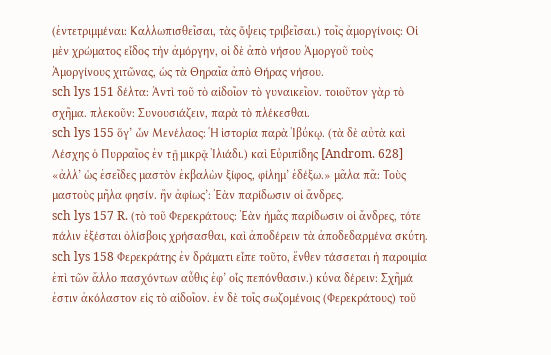(ἐντετριμμέναι: Καλλωπισθεῖσαι, τὰς ὄψεις τριβεῖσαι.) τοῖς ἀμοργίνοις: Οἱ μὲν χρώματος εἶδος τὴν ἀμόργην, οἱ δὲ ἀπὸ νήσου Ἀμοργοῦ τοὺς Ἀμοργίνους χιτῶνας, ὡς τὰ Θηραῖα ἀπὸ Θήρας νήσου.
sch lys 151 δέλτα: Ἀντὶ τοῦ τὸ αἰδοῖον τὸ γυναικεῖον. τοιοῦτον γὰρ τὸ σχῆμα. πλεκοῦν: Συνουσιάζειν, παρὰ τὸ πλέκεσθαι.
sch lys 155 ὅγ’ ὦν Μενέλαος: Ἡ ἱστορία παρὰ Ἰβύκῳ. (τὰ δὲ αὐτὰ καὶ Λέσχης ὁ Πυρραῖος ἐν τῇ μικρᾷ Ἰλιάδι.) καὶ Εὐριπίδης [Androm. 628] «ἀλλ’ ὡς ἐσεῖδες μαστὸν ἐκβαλὼν ξίφος, φίλημ’ ἐδέξω.» μᾶλα πᾶ: Τοὺς μαστοὺς μῆλα φησίν. ἢν ἀφίως’: Ἐὰν παρίδωσιν οἱ ἄνδρες.
sch lys 157 R. (τὸ τοῦ Φερεκράτους: Ἐὰν ἡμᾶς παρίδωσιν οἱ ἄνδρες, τότε πάλιν ἐξέσται ὀλίσβοις χρήσασθαι, καὶ ἀποδέρειν τὰ ἀποδεδαρμένα σκύτη.
sch lys 158 Φερεκράτης ἐν δράματι εἶπε τοῦτο, ἔνθεν τάσσεται ἡ παροιμία ἐπὶ τῶν ἄλλο πασχόντων αὖθις ἐφ’ οἷς πεπόνθασιν.) κύνα δέρειν: Σχῆμά ἐστιν ἀκόλαστον εἰς τὸ αἰδοῖον. ἐν δὲ τοῖς σωζομένοις (Φερεκράτους) τοῦ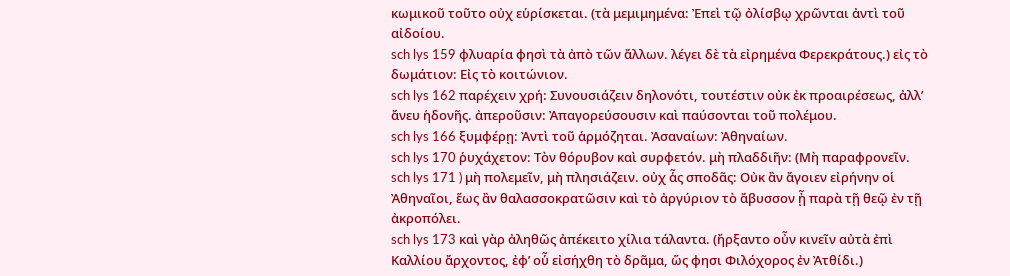κωμικοῦ τοῦτο οὐχ εὑρίσκεται. (τὰ μεμιμημένα: Ἐπεὶ τῷ ὀλίσβῳ χρῶνται ἀντὶ τοῦ αἰδοίου.
sch lys 159 φλυαρία φησὶ τὰ ἀπὸ τῶν ἄλλων. λέγει δὲ τὰ εἰρημένα Φερεκράτους.) εἰς τὸ δωμάτιον: Εἰς τὸ κοιτώνιον.
sch lys 162 παρέχειν χρή: Συνουσιάζειν δηλονότι, τουτέστιν οὐκ ἐκ προαιρέσεως, ἀλλ’ ἄνευ ἡδονῆς. ἀπεροῦσιν: Ἀπαγορεύσουσιν καὶ παύσονται τοῦ πολέμου.
sch lys 166 ξυμφέρῃ: Ἀντὶ τοῦ ἁρμόζηται. Ἀσαναίων: Ἀθηναίων.
sch lys 170 ῥυχάχετον: Τὸν θόρυβον καὶ συρφετόν. μὴ πλαδδιῆν: (Μὴ παραφρονεῖν.
sch lys 171 ) μὴ πολεμεῖν, μὴ πλησιάζειν. οὐχ ἇς σποδᾶς: Οὐκ ἂν ἄγοιεν εἰρήνην οἱ Ἀθηναῖοι, ἕως ἂν θαλασσοκρατῶσιν καὶ τὸ ἀργύριον τὸ ἄβυσσον ᾖ παρὰ τῇ θεῷ ἐν τῇ ἀκροπόλει.
sch lys 173 καὶ γὰρ ἀληθῶς ἀπέκειτο χίλια τάλαντα. (ἤρξαντο οὖν κινεῖν αὐτὰ ἐπὶ Καλλίου ἄρχοντος, ἐφ’ οὗ εἰσήχθη τὸ δρᾶμα, ὥς φησι Φιλόχορος ἐν Ἀτθίδι.)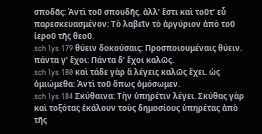σποδᾶς: Ἀντὶ τοῦ σπουδῆς. ἀλλ’ ἔστι καὶ τοῦτ’ εὖ παρεσκευασμένον: Τὸ λαβεῖν τὸ ἀργύριον ἀπὸ τοῦ ἱεροῦ τῆς θεοῦ.
sch lys 179 θύειν δοκούσαις: Προσποιουμέναις θύειν. πάντα γ’ ἔχοι: Πάντα δ’ ἔχοι καλῶς.
sch lys 180 καὶ τάδε γὰρ ἃ λέγεις καλῶς ἔχει. ὡς ὀμιώμεθα: Ἀντὶ τοῦ ὅπως ὀμόσωμεν.
sch lys 184 Σκύθαινα: Τὴν ὑπηρέτιν λέγει. Σκύθας γὰρ καὶ τοξότας ἐκάλουν τοὺς δημοσίους ὑπηρέτας ἀπὸ τῆς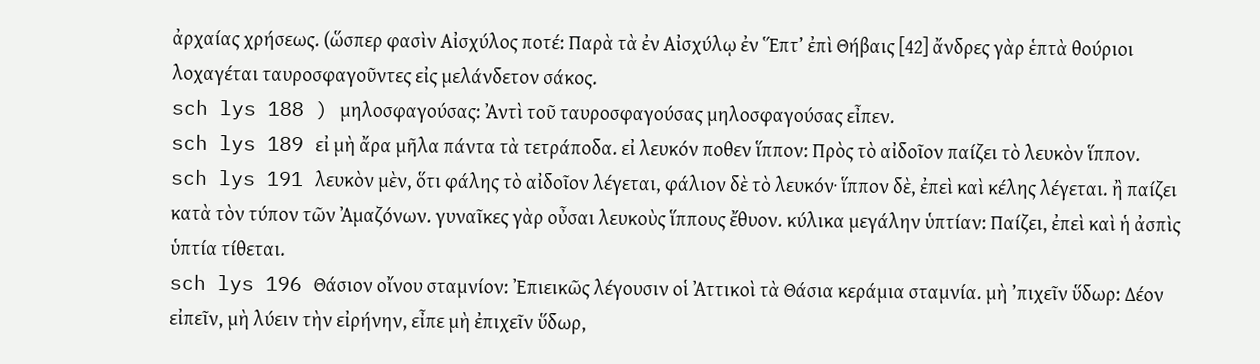ἀρχαίας χρήσεως. (ὥσπερ φασὶν Αἰσχύλος ποτέ: Παρὰ τὰ ἐν Αἰσχύλῳ ἐν Ἕπτ’ ἐπὶ Θήβαις [42] ἄνδρες γὰρ ἑπτὰ θούριοι λοχαγέται ταυροσφαγοῦντες εἰς μελάνδετον σάκος.
sch lys 188 ) μηλοσφαγούσας: Ἀντὶ τοῦ ταυροσφαγούσας μηλοσφαγούσας εἶπεν.
sch lys 189 εἰ μὴ ἄρα μῆλα πάντα τὰ τετράποδα. εἰ λευκόν ποθεν ἵππον: Πρὸς τὸ αἰδοῖον παίζει τὸ λευκὸν ἵππον.
sch lys 191 λευκὸν μὲν, ὅτι φάλης τὸ αἰδοῖον λέγεται, φάλιον δὲ τὸ λευκόν· ἵππον δὲ, ἐπεὶ καὶ κέλης λέγεται. ἢ παίζει κατὰ τὸν τύπον τῶν Ἀμαζόνων. γυναῖκες γὰρ οὖσαι λευκοὺς ἵππους ἔθυον. κύλικα μεγάλην ὑπτίαν: Παίζει, ἐπεὶ καὶ ἡ ἀσπὶς ὑπτία τίθεται.
sch lys 196 Θάσιον οἴνου σταμνίον: Ἐπιεικῶς λέγουσιν οἱ Ἀττικοὶ τὰ Θάσια κεράμια σταμνία. μὴ ’πιχεῖν ὕδωρ: Δέον εἰπεῖν, μὴ λύειν τὴν εἰρήνην, εἶπε μὴ ἐπιχεῖν ὕδωρ,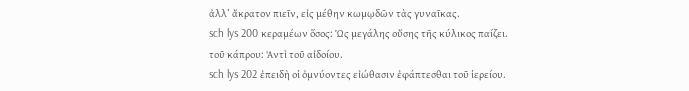ἀλλ’ ἄκρατον πιεῖν, εἰς μέθην κωμῳδῶν τὰς γυναῖκας.
sch lys 200 κεραμέων ὅσος: Ὡς μεγάλης οὔσης τῆς κύλικος παίζει. τοῦ κάπρου: Ἀντὶ τοῦ αἰδοίου.
sch lys 202 ἐπειδὴ οἱ ὀμνύοντες εἰώθασιν ἐφάπτεσθαι τοῦ ἱερείου.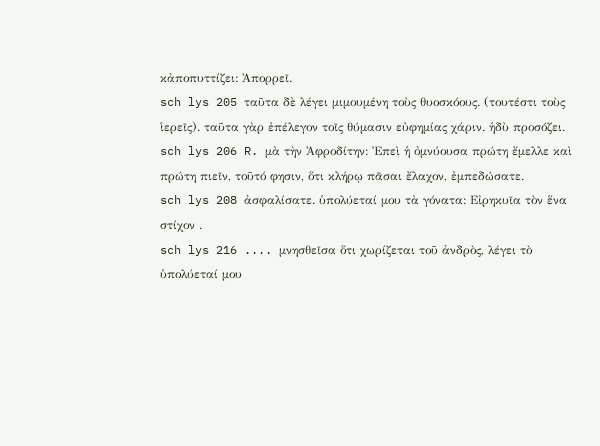κἀποπυττίζει: Ἀπορρεῖ.
sch lys 205 ταῦτα δὲ λέγει μιμουμένη τοὺς θυοσκόους. (τουτέστι τοὺς ἱερεῖς). ταῦτα γὰρ ἐπέλεγον τοῖς θύμασιν εὐφημίας χάριν. ἡδὺ προσόζει.
sch lys 206 R. μὰ τὴν Ἀφροδίτην: Ἐπεὶ ἡ ὀμνύουσα πρώτη ἔμελλε καὶ πρώτη πιεῖν, τοῦτό φησιν, ὅτι κλήρῳ πᾶσαι ἔλαχον, ἐμπεδώσατε.
sch lys 208 ἀσφαλίσατε. ὑπολύεταί μου τὰ γόνατα: Εἰρηκυῖα τὸν ἕνα στίχον .
sch lys 216 .... μνησθεῖσα ὅτι χωρίζεται τοῦ ἀνδρὸς, λέγει τὸ ὑπολύεταί μου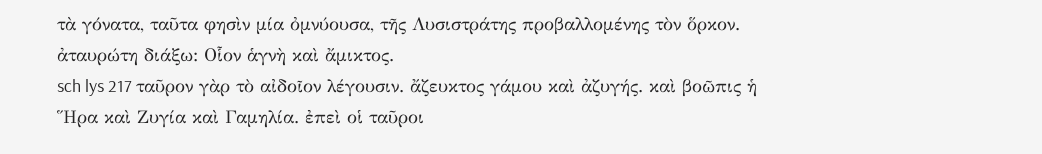τὰ γόνατα, ταῦτα φησὶν μία ὀμνύουσα, τῆς Λυσιστράτης προβαλλομένης τὸν ὅρκον. ἀταυρώτη διάξω: Οἷον ἁγνὴ καὶ ἄμικτος.
sch lys 217 ταῦρον γὰρ τὸ αἰδοῖον λέγουσιν. ἄζευκτος γάμου καὶ ἀζυγής. καὶ βοῶπις ἡ Ἥρα καὶ Ζυγία καὶ Γαμηλία. ἐπεὶ οἱ ταῦροι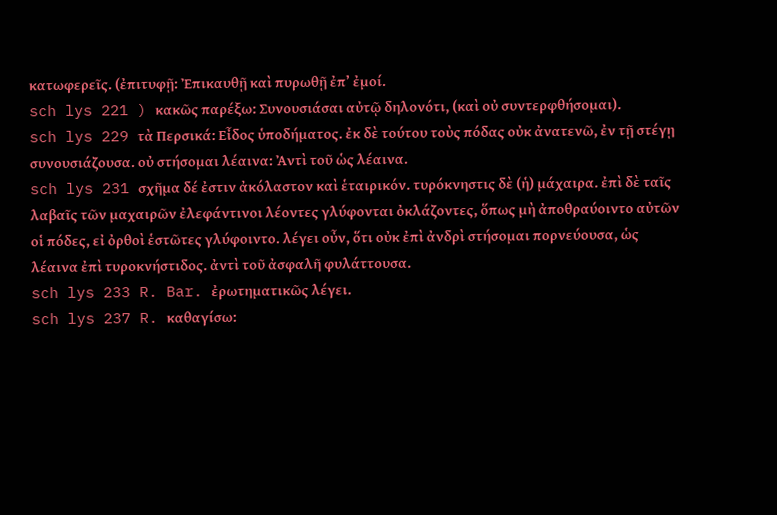κατωφερεῖς. (ἐπιτυφῇ: Ἐπικαυθῇ καὶ πυρωθῇ ἐπ’ ἐμοί.
sch lys 221 ) κακῶς παρέξω: Συνουσιάσαι αὐτῷ δηλονότι, (καὶ οὐ συντερφθήσομαι).
sch lys 229 τὰ Περσικά: Εἶδος ὑποδήματος. ἐκ δὲ τούτου τοὺς πόδας οὐκ ἀνατενῶ, ἐν τῇ στέγῃ συνουσιάζουσα. οὐ στήσομαι λέαινα: Ἀντὶ τοῦ ὡς λέαινα.
sch lys 231 σχῆμα δέ ἐστιν ἀκόλαστον καὶ ἑταιρικόν. τυρόκνηστις δὲ (ἡ) μάχαιρα. ἐπὶ δὲ ταῖς λαβαῖς τῶν μαχαιρῶν ἐλεφάντινοι λέοντες γλύφονται ὀκλάζοντες, ὅπως μὴ ἀποθραύοιντο αὐτῶν οἱ πόδες, εἰ ὀρθοὶ ἑστῶτες γλύφοιντο. λέγει οὖν, ὅτι οὐκ ἐπὶ ἀνδρὶ στήσομαι πορνεύουσα, ὡς λέαινα ἐπὶ τυροκνήστιδος. ἀντὶ τοῦ ἀσφαλῆ φυλάττουσα.
sch lys 233 R. Bar. ἐρωτηματικῶς λέγει.
sch lys 237 R. καθαγίσω: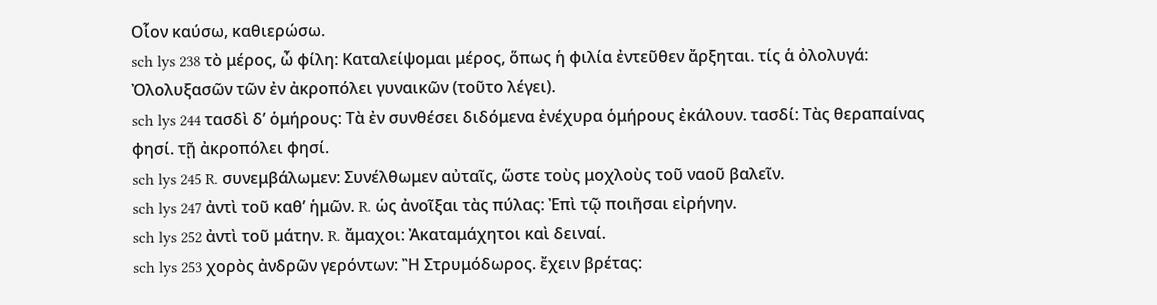Οἷον καύσω, καθιερώσω.
sch lys 238 τὸ μέρος, ὦ φίλη: Καταλείψομαι μέρος, ὅπως ἡ φιλία ἐντεῦθεν ἄρξηται. τίς ἁ ὀλολυγά: Ὀλολυξασῶν τῶν ἐν ἀκροπόλει γυναικῶν (τοῦτο λέγει).
sch lys 244 τασδὶ δ’ ὁμήρους: Τὰ ἐν συνθέσει διδόμενα ἐνέχυρα ὁμήρους ἐκάλουν. τασδί: Τὰς θεραπαίνας φησί. τῇ ἀκροπόλει φησί.
sch lys 245 R. συνεμβάλωμεν: Συνέλθωμεν αὐταῖς, ὥστε τοὺς μοχλοὺς τοῦ ναοῦ βαλεῖν.
sch lys 247 ἀντὶ τοῦ καθ’ ἡμῶν. R. ὡς ἀνοῖξαι τὰς πύλας: Ἐπὶ τῷ ποιῆσαι εἰρήνην.
sch lys 252 ἀντὶ τοῦ μάτην. R. ἄμαχοι: Ἀκαταμάχητοι καὶ δειναί.
sch lys 253 χορὸς ἀνδρῶν γερόντων: Ἢ Στρυμόδωρος. ἔχειν βρέτας: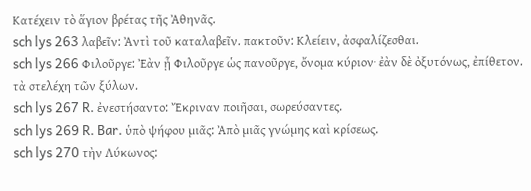Κατέχειν τὸ ἅγιον βρέτας τῆς Ἀθηνᾶς.
sch lys 263 λαβεῖν: Ἀντὶ τοῦ καταλαβεῖν. πακτοῦν: Κλείειν, ἀσφαλίζεσθαι.
sch lys 266 Φιλοῦργε: Ἐὰν ᾖ Φιλοῦργε ὡς πανοῦργε, ὄνομα κύριον· ἐὰν δὲ ὀξυτόνως, ἐπίθετον. τὰ στελέχη τῶν ξύλων.
sch lys 267 R. ἐνεστήσαντο: Ἔκριναν ποιῆσαι, σωρεύσαντες.
sch lys 269 R. Bar. ὑπὸ ψήφου μιᾶς: Ἀπὸ μιᾶς γνώμης καὶ κρίσεως.
sch lys 270 τὴν Λύκωνος: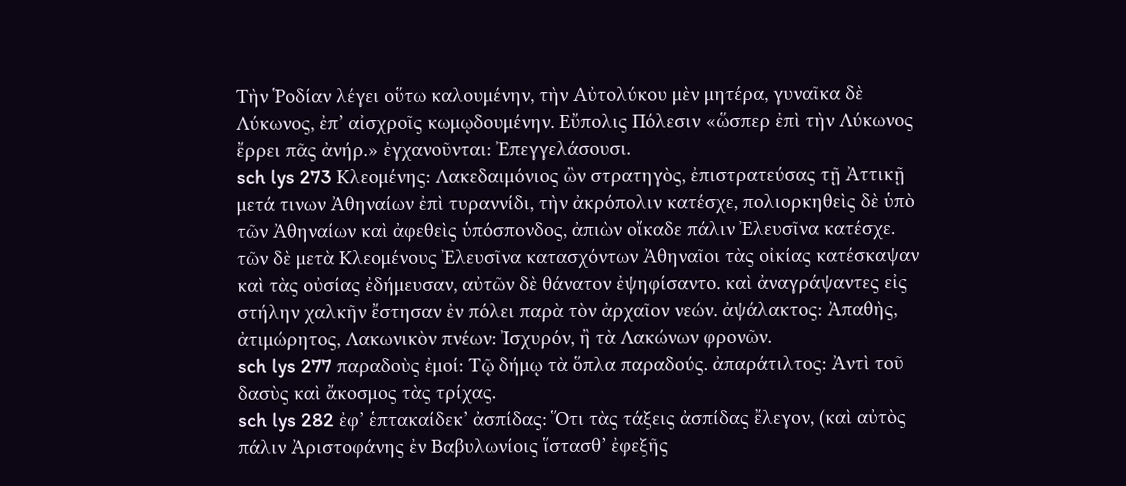Τὴν Ῥοδίαν λέγει οὕτω καλουμένην, τὴν Αὐτολύκου μὲν μητέρα, γυναῖκα δὲ Λύκωνος, ἐπ’ αἰσχροῖς κωμῳδουμένην. Εὔπολις Πόλεσιν «ὥσπερ ἐπὶ τὴν Λύκωνος ἔρρει πᾶς ἀνήρ.» ἐγχανοῦνται: Ἐπεγγελάσουσι.
sch lys 273 Κλεομένης: Λακεδαιμόνιος ὢν στρατηγὸς, ἐπιστρατεύσας τῇ Ἀττικῇ μετά τινων Ἀθηναίων ἐπὶ τυραννίδι, τὴν ἀκρόπολιν κατέσχε, πολιορκηθεὶς δὲ ὑπὸ τῶν Ἀθηναίων καὶ ἀφεθεὶς ὑπόσπονδος, ἀπιὼν οἴκαδε πάλιν Ἐλευσῖνα κατέσχε. τῶν δὲ μετὰ Κλεομένους Ἐλευσῖνα κατασχόντων Ἀθηναῖοι τὰς οἰκίας κατέσκαψαν καὶ τὰς οὐσίας ἐδήμευσαν, αὐτῶν δὲ θάνατον ἐψηφίσαντο. καὶ ἀναγράψαντες εἰς στήλην χαλκῆν ἔστησαν ἐν πόλει παρὰ τὸν ἀρχαῖον νεών. ἀψάλακτος: Ἀπαθὴς, ἀτιμώρητος, Λακωνικὸν πνέων: Ἰσχυρόν, ἢ τὰ Λακώνων φρονῶν.
sch lys 277 παραδοὺς ἐμοί: Τῷ δήμῳ τὰ ὅπλα παραδούς. ἀπαράτιλτος: Ἀντὶ τοῦ δασὺς καὶ ἄκοσμος τὰς τρίχας.
sch lys 282 ἐφ’ ἑπτακαίδεκ’ ἀσπίδας: Ὅτι τὰς τάξεις ἀσπίδας ἔλεγον, (καὶ αὐτὸς πάλιν Ἀριστοφάνης ἐν Βαβυλωνίοις ἵστασθ’ ἐφεξῆς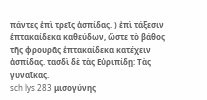πάντες ἐπὶ τρεῖς ἀσπίδας. ) ἐπὶ τάξεσιν ἑπτακαίδεκα καθεύδων, ὥστε τὸ βάθος τῆς φρουρᾶς ἑπτακαίδεκα κατέχειν ἀσπίδας. τασδὶ δὲ τὰς Εὐριπίδῃ: Τὰς γυναῖκας.
sch lys 283 μισογύνης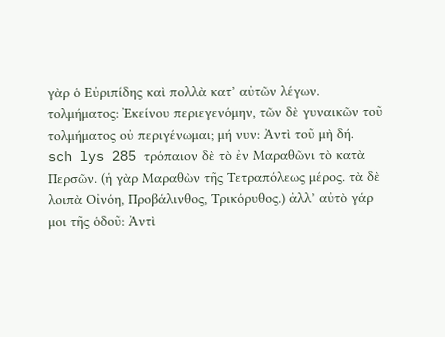γὰρ ὁ Εὐριπίδης καὶ πολλὰ κατ’ αὐτῶν λέγων. τολμήματος: Ἐκείνου περιεγενόμην, τῶν δὲ γυναικῶν τοῦ τολμήματος οὐ περιγένωμαι; μή νυν: Ἀντὶ τοῦ μὴ δή.
sch lys 285 τρόπαιον δὲ τὸ ἐν Μαραθῶνι τὸ κατὰ Περσῶν. (ἡ γὰρ Μαραθὼν τῆς Τετραπόλεως μέρος. τὰ δὲ λοιπὰ Οἰνόη, Προβάλινθος, Τρικόρυθος.) ἀλλ’ αὐτὸ γάρ μοι τῆς ὁδοῦ: Ἀντὶ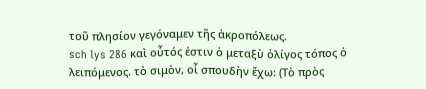τοῦ πλησίον γεγόναμεν τῆς ἀκροπόλεως.
sch lys 286 καὶ οὗτός ἐστιν ὁ μεταξὺ ὀλίγος τόπος ὁ λειπόμενος. τὸ σιμὸν, οἷ σπουδὴν ἔχω: (Τὸ πρὸς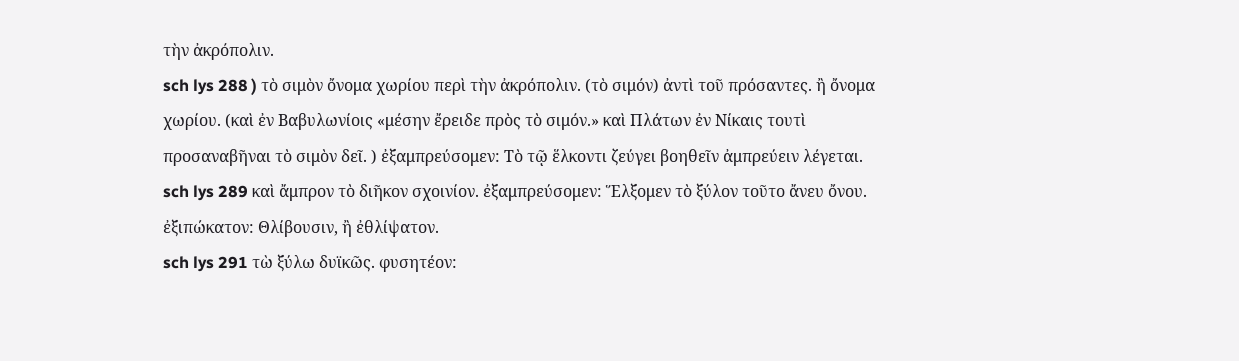τὴν ἀκρόπολιν.
sch lys 288 ) τὸ σιμὸν ὄνομα χωρίου περὶ τὴν ἀκρόπολιν. (τὸ σιμόν) ἀντὶ τοῦ πρόσαντες. ἢ ὄνομα χωρίου. (καὶ ἐν Βαβυλωνίοις «μέσην ἔρειδε πρὸς τὸ σιμόν.» καὶ Πλάτων ἐν Νίκαις τουτὶ προσαναβῆναι τὸ σιμὸν δεῖ. ) ἐξαμπρεύσομεν: Τὸ τῷ ἕλκοντι ζεύγει βοηθεῖν ἀμπρεύειν λέγεται.
sch lys 289 καὶ ἄμπρον τὸ διῆκον σχοινίον. ἐξαμπρεύσομεν: Ἕλξομεν τὸ ξύλον τοῦτο ἄνευ ὄνου. ἐξιπώκατον: Θλίβουσιν, ἢ ἐθλίψατον.
sch lys 291 τὼ ξύλω δυϊκῶς. φυσητέον: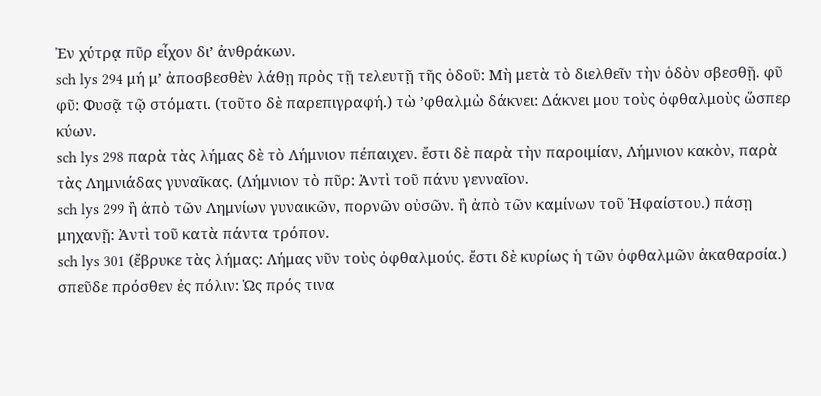Ἐν χύτρᾳ πῦρ εἶχον δι’ ἀνθράκων.
sch lys 294 μή μ’ ἀποσβεσθὲν λάθῃ πρὸς τῇ τελευτῇ τῆς ὁδοῦ: Μὴ μετὰ τὸ διελθεῖν τὴν ὁδὸν σβεσθῇ. φῦ φῦ: Φυσᾷ τῷ στόματι. (τοῦτο δὲ παρεπιγραφή.) τὼ ’φθαλμὼ δάκνει: Δάκνει μου τοὺς ὀφθαλμοὺς ὥσπερ κύων.
sch lys 298 παρὰ τὰς λήμας δὲ τὸ Λήμνιον πέπαιχεν. ἔστι δὲ παρὰ τὴν παροιμίαν, Λήμνιον κακὸν, παρὰ τὰς Λημνιάδας γυναῖκας. (Λήμνιον τὸ πῦρ: Ἀντὶ τοῦ πάνυ γενναῖον.
sch lys 299 ἢ ἀπὸ τῶν Λημνίων γυναικῶν, πορνῶν οὐσῶν. ἢ ἀπὸ τῶν καμίνων τοῦ Ἡφαίστου.) πάσῃ μηχανῇ: Ἀντὶ τοῦ κατὰ πάντα τρόπον.
sch lys 301 (ἔβρυκε τὰς λήμας: Λήμας νῦν τοὺς ὀφθαλμούς. ἔστι δὲ κυρίως ἡ τῶν ὀφθαλμῶν ἀκαθαρσία.) σπεῦδε πρόσθεν ἐς πόλιν: Ὡς πρός τινα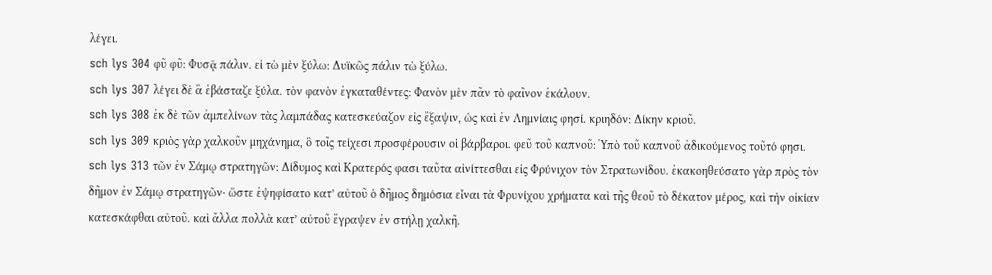λέγει.
sch lys 304 φῦ φῦ: Φυσᾷ πάλιν. εἰ τὼ μὲν ξύλω: Δυϊκῶς πάλιν τὼ ξύλω.
sch lys 307 λέγει δὲ ἃ ἐβάσταζε ξύλα. τὸν φανὸν ἐγκαταθέντες: Φανὸν μὲν πᾶν τὸ φαῖνον ἐκάλουν.
sch lys 308 ἐκ δὲ τῶν ἀμπελίνων τὰς λαμπάδας κατεσκεύαζον εἰς ἔξαψιν, ὡς καὶ ἐν Λημνίαις φησί. κριηδόν: Δίκην κριοῦ.
sch lys 309 κριὸς γὰρ χαλκοῦν μηχάνημα, ὃ τοῖς τείχεσι προσφέρουσιν οἱ βάρβαροι. φεῦ τοῦ καπνοῦ: Ὑπὸ τοῦ καπνοῦ ἀδικούμενος τοῦτό φησι.
sch lys 313 τῶν ἐν Σάμῳ στρατηγῶν: Δίδυμος καὶ Κρατερός φασι ταῦτα αἰνίττεσθαι εἰς Φρύνιχον τὸν Στρατωνίδου. ἐκακοηθεύσατο γὰρ πρὸς τὸν δῆμον ἐν Σάμῳ στρατηγῶν· ὥστε ἐψηφίσατο κατ’ αὐτοῦ ὁ δῆμος δημόσια εἶναι τὰ Φρυνίχου χρήματα καὶ τῆς θεοῦ τὸ δέκατον μέρος, καὶ τὴν οἰκίαν κατεσκάφθαι αὐτοῦ. καὶ ἄλλα πολλὰ κατ’ αὐτοῦ ἔγραψεν ἐν στήλῃ χαλκῆ.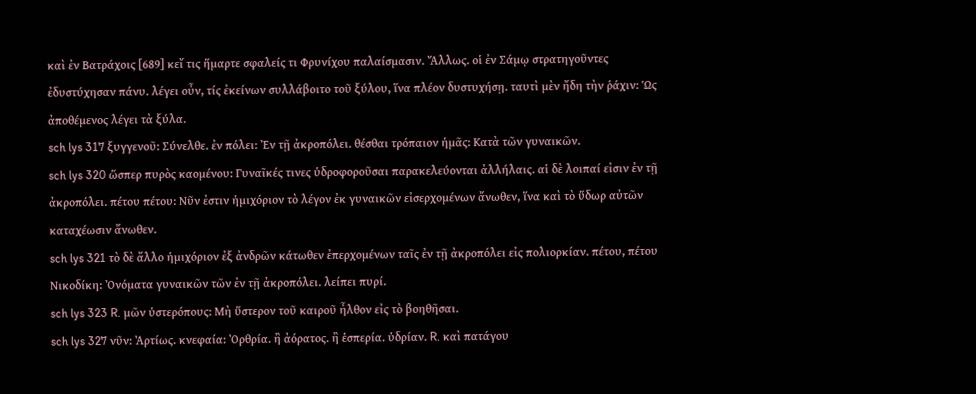καὶ ἐν Βατράχοις [689] κεἴ τις ἥμαρτε σφαλείς τι Φρυνίχου παλαίσμασιν. Ἄλλως. οἱ ἐν Σάμῳ στρατηγοῦντες ἐδυστύχησαν πάνυ. λέγει οὖν, τίς ἐκείνων συλλάβοιτο τοῦ ξύλου, ἵνα πλέον δυστυχήσῃ. ταυτὶ μὲν ἤδη τὴν ῥάχιν: Ὡς ἀποθέμενος λέγει τὰ ξύλα.
sch lys 317 ξυγγενοῦ: Σύνελθε. ἐν πόλει: Ἐν τῇ ἀκροπόλει. θέσθαι τρόπαιον ἡμᾶς: Κατὰ τῶν γυναικῶν.
sch lys 320 ὥσπερ πυρὸς καομένου: Γυναῖκές τινες ὑδροφοροῦσαι παρακελεύονται ἀλλήλαις. αἱ δὲ λοιπαί εἰσιν ἐν τῇ ἀκροπόλει. πέτου πέτου: Νῦν ἐστιν ἡμιχόριον τὸ λέγον ἐκ γυναικῶν εἰσερχομένων ἄνωθεν, ἵνα καὶ τὸ ὕδωρ αὐτῶν καταχέωσιν ἄνωθεν.
sch lys 321 τὸ δὲ ἄλλο ἡμιχόριον ἐξ ἀνδρῶν κάτωθεν ἐπερχομένων ταῖς ἐν τῇ ἀκροπόλει εἰς πολιορκίαν. πέτου, πέτου Νικοδίκη: Ὀνόματα γυναικῶν τῶν ἐν τῇ ἀκροπόλει. λείπει πυρί.
sch lys 323 R. μῶν ὑστερόπους: Μὴ ὕστερον τοῦ καιροῦ ἦλθον εἰς τὸ βοηθῆσαι.
sch lys 327 νῦν: Ἀρτίως. κνεφαία: Ὀρθρία. ἢ ἀόρατος. ἢ ἑσπερία. ὑδρίαν. R. καὶ πατάγου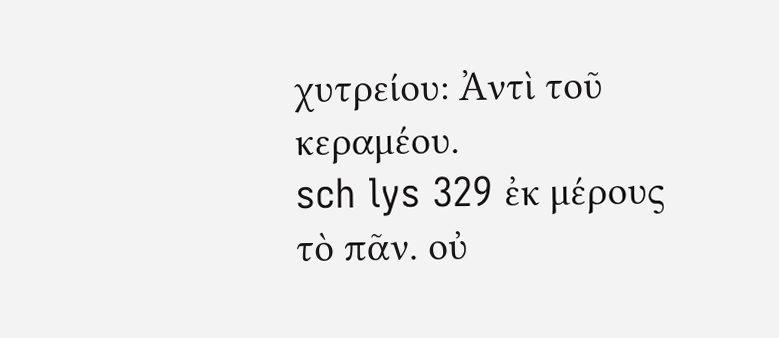χυτρείου: Ἀντὶ τοῦ κεραμέου.
sch lys 329 ἐκ μέρους τὸ πᾶν. οὐ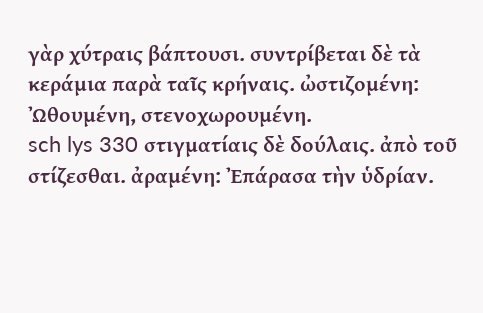γὰρ χύτραις βάπτουσι. συντρίβεται δὲ τὰ κεράμια παρὰ ταῖς κρήναις. ὠστιζομένη: Ὠθουμένη, στενοχωρουμένη.
sch lys 330 στιγματίαις δὲ δούλαις. ἀπὸ τοῦ στίζεσθαι. ἀραμένη: Ἐπάρασα τὴν ὑδρίαν.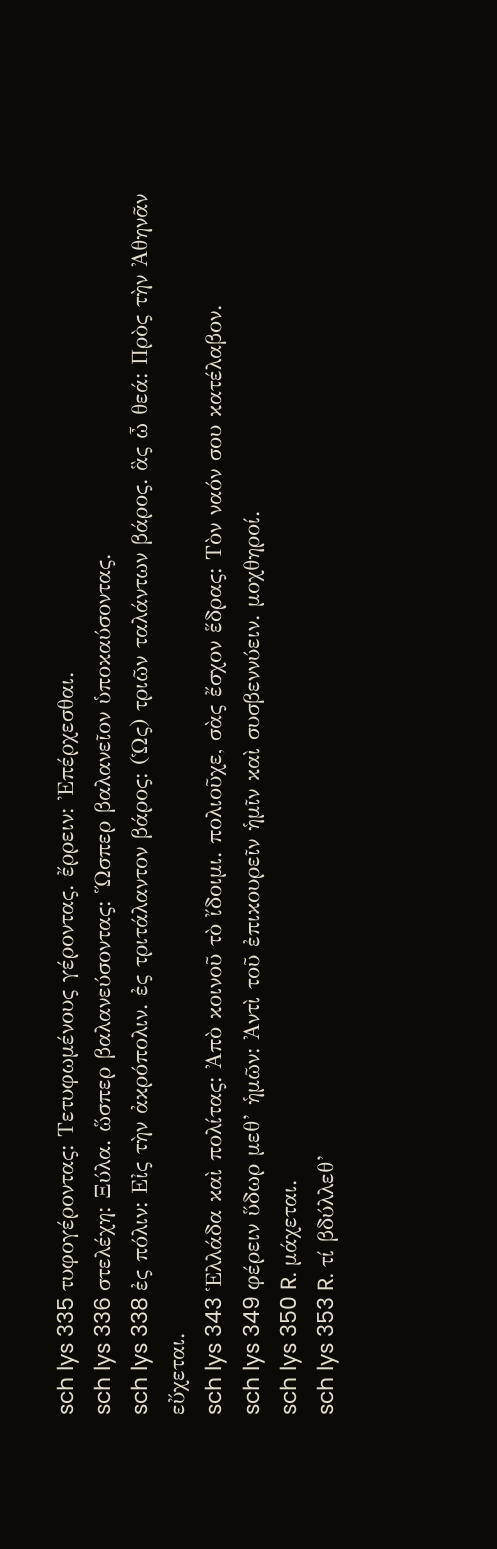sch lys 335 τυφογέροντας: Τετυφωμένους γέροντας. ἔρρειν: Ἐπέρχεσθαι.
sch lys 336 στελέχη: Ξύλα. ὥσπερ βαλανεύσοντας: Ὥσπερ βαλανεῖον ὑποκαύσοντας.
sch lys 338 ἐς πόλιν: Εἰς τὴν ἀκρόπολιν. ἐς τριτάλαντον βάρος: (Ὡς) τριῶν ταλάντων βάρος. ἃς ὦ θεά: Πρὸς τὴν Ἀθηνᾶν εὔχεται.
sch lys 343 Ἑλλάδα καὶ πολίτας: Ἀπὸ κοινοῦ τὸ ἴδοιμι. πολιοῦχε, σὰς ἔσχον ἕδρας: Τὸν ναόν σου κατέλαβον.
sch lys 349 φέρειν ὕδωρ μεθ’ ἡμῶν: Ἀντὶ τοῦ ἐπικουρεῖν ἡμῖν καὶ συσβεννύειν. μοχθηροί.
sch lys 350 R. μάχεται.
sch lys 353 R. τί βδύλλεθ’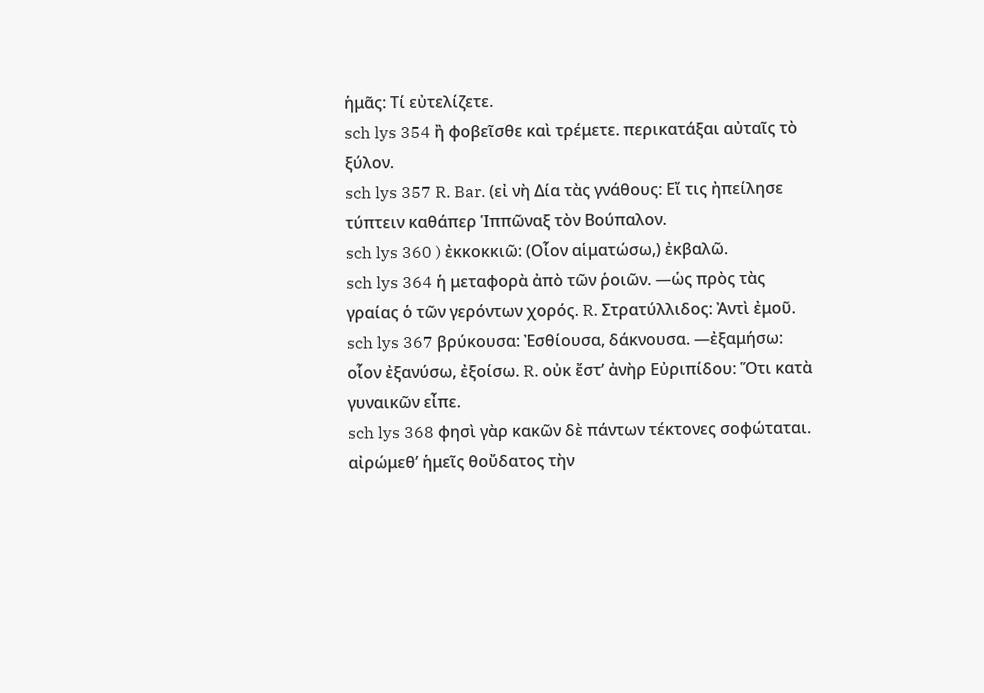ἡμᾶς: Τί εὐτελίζετε.
sch lys 354 ἢ φοβεῖσθε καὶ τρέμετε. περικατάξαι αὐταῖς τὸ ξύλον.
sch lys 357 R. Bar. (εἰ νὴ Δία τὰς γνάθους: Εἴ τις ἠπείλησε τύπτειν καθάπερ Ἱππῶναξ τὸν Βούπαλον.
sch lys 360 ) ἐκκοκκιῶ: (Οἷον αἱματώσω,) ἐκβαλῶ.
sch lys 364 ἡ μεταφορὰ ἀπὸ τῶν ῥοιῶν. —ὡς πρὸς τὰς γραίας ὁ τῶν γερόντων χορός. R. Στρατύλλιδος: Ἀντὶ ἐμοῦ.
sch lys 367 βρύκουσα: Ἐσθίουσα, δάκνουσα. —ἐξαμήσω: οἷον ἐξανύσω, ἐξοίσω. R. οὐκ ἔστ’ ἀνὴρ Εὐριπίδου: Ὅτι κατὰ γυναικῶν εἶπε.
sch lys 368 φησὶ γὰρ κακῶν δὲ πάντων τέκτονες σοφώταται. αἰρώμεθ’ ἡμεῖς θοὔδατος τὴν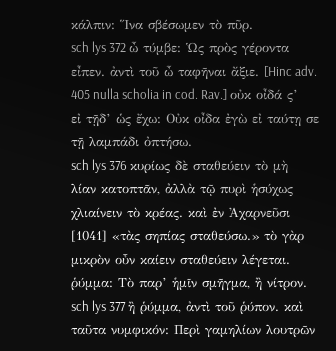κάλπιν: Ἵνα σβέσωμεν τὸ πῦρ.
sch lys 372 ὦ τύμβε: Ὡς πρὸς γέροντα εἶπεν. ἀντὶ τοῦ ὦ ταφῆναι ἄξιε. [Hinc adv. 405 nulla scholia in cod. Rav.] οὐκ οἶδά ς’ εἰ τῇδ’ ὡς ἔχω: Οὐκ οἶδα ἐγὼ εἰ ταύτῃ σε τῇ λαμπάδι ὀπτήσω.
sch lys 376 κυρίως δὲ σταθεύειν τὸ μὴ λίαν κατοπτᾶν, ἀλλὰ τῷ πυρὶ ἡσύχως χλιαίνειν τὸ κρέας. καὶ ἐν Ἀχαρνεῦσι [1041] «τὰς σηπίας σταθεύσω.» τὸ γὰρ μικρὸν οὖν καίειν σταθεύειν λέγεται. ῥύμμα: Τὸ παρ’ ἡμῖν σμῆγμα, ἢ νίτρον.
sch lys 377 ἢ ῥύμμα, ἀντὶ τοῦ ῥύπον. καὶ ταῦτα νυμφικόν: Περὶ γαμηλίων λουτρῶν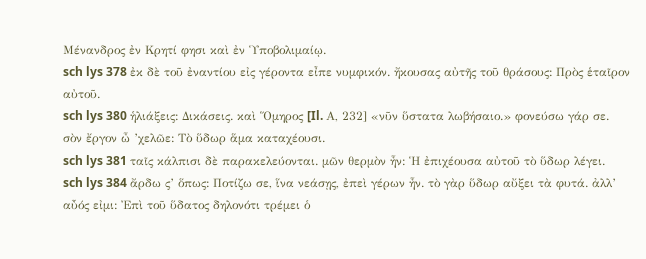Μένανδρος ἐν Κρητί φησι καὶ ἐν Ὑποβολιμαίῳ.
sch lys 378 ἐκ δὲ τοῦ ἐναντίου εἰς γέροντα εἶπε νυμφικόν. ἤκουσας αὐτῆς τοῦ θράσους: Πρὸς ἑταῖρον αὐτοῦ.
sch lys 380 ἡλιάξεις: Δικάσεις. καὶ Ὅμηρος [Il. Α, 232] «νῦν ὕστατα λωβήσαιο.» φονεύσω γάρ σε. σὸν ἔργον ὦ ’χελῶε: Τὸ ὕδωρ ἅμα καταχέουσι.
sch lys 381 ταῖς κάλπισι δὲ παρακελεύονται. μῶν θερμὸν ἦν: Ἡ ἐπιχέουσα αὐτοῦ τὸ ὕδωρ λέγει.
sch lys 384 ἄρδω ς’ ὅπως: Ποτίζω σε, ἵνα νεάσῃς, ἐπεὶ γέρων ἦν. τὸ γὰρ ὕδωρ αὔξει τὰ φυτά. ἀλλ’ αὖός εἰμι: Ἐπὶ τοῦ ὕδατος δηλονότι τρέμει ὁ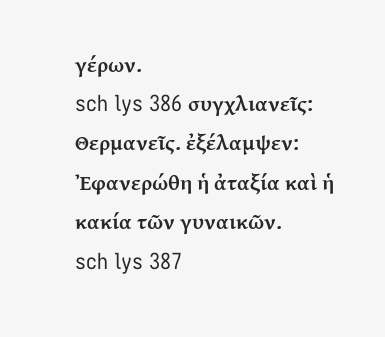γέρων.
sch lys 386 συγχλιανεῖς: Θερμανεῖς. ἐξέλαμψεν: Ἐφανερώθη ἡ ἀταξία καὶ ἡ κακία τῶν γυναικῶν.
sch lys 387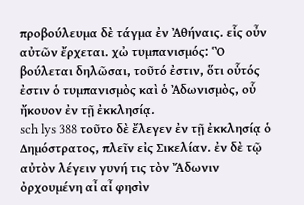προβούλευμα δὲ τάγμα ἐν Ἀθήναις. εἷς οὖν αὐτῶν ἔρχεται. χὠ τυμπανισμός: Ὃ βούλεται δηλῶσαι, τοῦτό ἐστιν, ὅτι οὗτός ἐστιν ὁ τυμπανισμὸς καὶ ὁ Ἀδωνισμὸς, οὗ ἤκουον ἐν τῇ ἐκκλησίᾳ.
sch lys 388 τοῦτο δὲ ἔλεγεν ἐν τῇ ἐκκλησίᾳ ὁ Δημόστρατος, πλεῖν εἰς Σικελίαν. ἐν δὲ τῷ αὐτὸν λέγειν γυνή τις τὸν Ἄδωνιν ὀρχουμένη αἶ αἶ φησὶν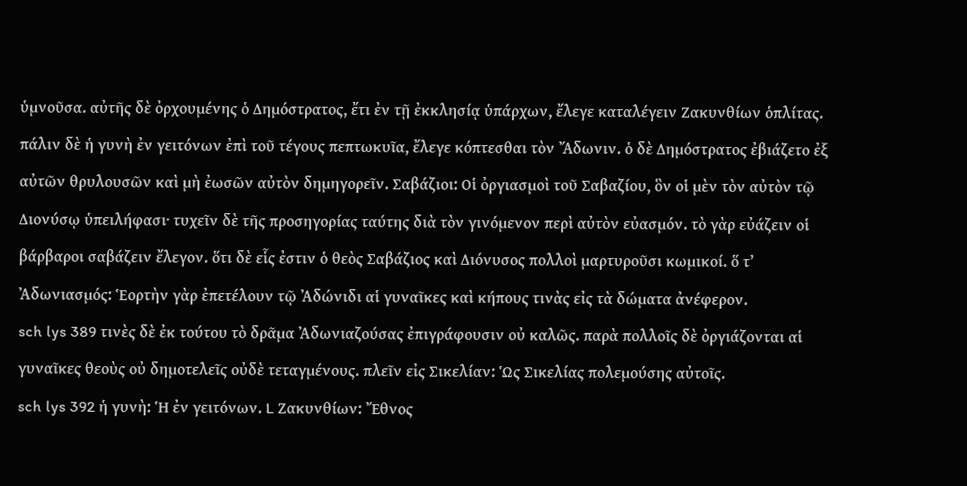ὑμνοῦσα. αὐτῆς δὲ ὀρχουμένης ὁ Δημόστρατος, ἔτι ἐν τῇ ἐκκλησίᾳ ὑπάρχων, ἔλεγε καταλέγειν Ζακυνθίων ὁπλίτας. πάλιν δὲ ἡ γυνὴ ἐν γειτόνων ἐπὶ τοῦ τέγους πεπτωκυῖα, ἔλεγε κόπτεσθαι τὸν Ἄδωνιν. ὁ δὲ Δημόστρατος ἐβιάζετο ἐξ αὐτῶν θρυλουσῶν καὶ μὴ ἐωσῶν αὐτὸν δημηγορεῖν. Σαβάζιοι: Οἱ ὀργιασμοὶ τοῦ Σαβαζίου, ὃν οἱ μὲν τὸν αὐτὸν τῷ Διονύσῳ ὑπειλήφασι· τυχεῖν δὲ τῆς προσηγορίας ταύτης διὰ τὸν γινόμενον περὶ αὐτὸν εὐασμόν. τὸ γὰρ εὐάζειν οἱ βάρβαροι σαβάζειν ἔλεγον. ὅτι δὲ εἷς ἐστιν ὁ θεὸς Σαβάζιος καὶ Διόνυσος πολλοὶ μαρτυροῦσι κωμικοί. ὅ τ’ Ἀδωνιασμός: Ἑορτὴν γὰρ ἐπετέλουν τῷ Ἀδώνιδι αἱ γυναῖκες καὶ κήπους τινὰς εἰς τὰ δώματα ἀνέφερον.
sch lys 389 τινὲς δὲ ἐκ τούτου τὸ δρᾶμα Ἀδωνιαζούσας ἐπιγράφουσιν οὐ καλῶς. παρὰ πολλοῖς δὲ ὀργιάζονται αἱ γυναῖκες θεοὺς οὐ δημοτελεῖς οὐδὲ τεταγμένους. πλεῖν εἰς Σικελίαν: Ὡς Σικελίας πολεμούσης αὐτοῖς.
sch lys 392 ἡ γυνὴ: Ἡ ἐν γειτόνων. L Ζακυνθίων: Ἔθνος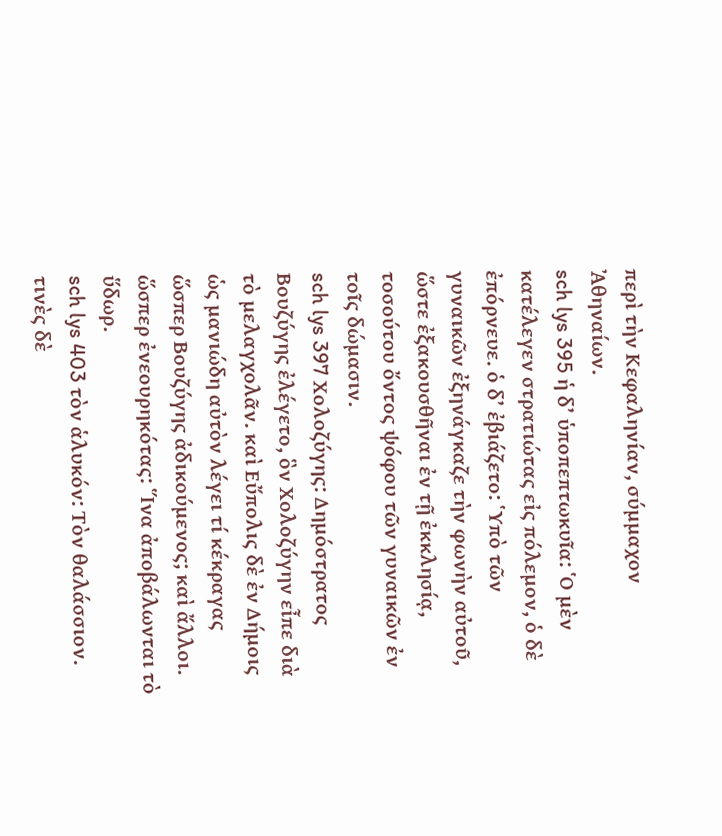περὶ τὴν Κεφαληνίαν, σύμμαχον Ἀθηναίων.
sch lys 395 ἡ δ’ ὑποπεπτωκυῖα: Ὁ μὲν κατέλεγεν στρατιώτας εἰς πόλεμον, ὁ δὲ ἐπόρνευε. ὁ δ’ ἐβιάζετο: Ὑπὸ τῶν γυναικῶν ἐξηνάγκαζε τὴν φωνὴν αὐτοῦ, ὥστε ἐξακουσθῆναι ἐν τῇ ἐκκλησίᾳ, τοσούτου ὄντος ψόφου τῶν γυναικῶν ἐν τοῖς δώμασιν.
sch lys 397 Χολοζύγης: Δημόστρατος Βουζύγης ἐλέγετο, ὃν Χολοζύγην εἶπε διὰ τὸ μελαγχολᾶν. καὶ Εὔπολις δὲ ἐν Δήμοις ὡς μανιώδη αὐτὸν λέγει τί κέκραγας ὥσπερ Βουζύγης ἀδικούμενος; καὶ ἄλλοι. ὥσπερ ἐνεουρηκότας: Ἵνα ἀποβάλωνται τὸ ὕδωρ.
sch lys 403 τὸν ἁλυκόν: Τὸν θαλάσσιον. τινὲς δὲ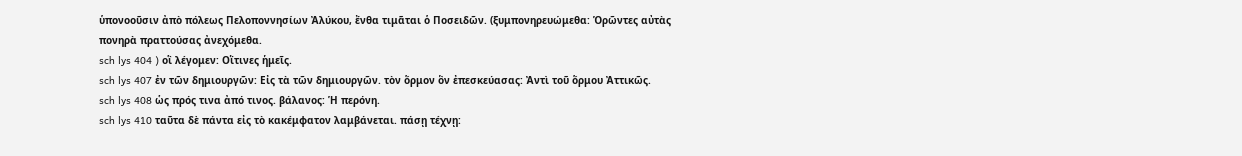ὑπονοοῦσιν ἀπὸ πόλεως Πελοποννησίων Ἀλύκου, ἔνθα τιμᾶται ὁ Ποσειδῶν. (ξυμπονηρευώμεθα: Ὁρῶντες αὐτὰς πονηρὰ πραττούσας ἀνεχόμεθα.
sch lys 404 ) οἳ λέγομεν: Οἵτινες ἡμεῖς.
sch lys 407 ἐν τῶν δημιουργῶν: Εἰς τὰ τῶν δημιουργῶν. τὸν ὅρμον ὃν ἐπεσκεύασας: Ἀντὶ τοῦ ὅρμου Ἀττικῶς.
sch lys 408 ὡς πρός τινα ἀπό τινος. βάλανος: Ἡ περόνη.
sch lys 410 ταῦτα δὲ πάντα εἰς τὸ κακέμφατον λαμβάνεται. πάσῃ τέχνῃ: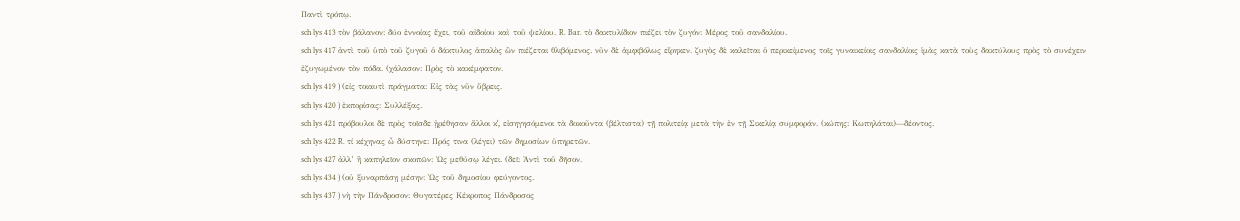Παντὶ τρόπῳ.
sch lys 413 τὸν βάλανον: δύο ἐννοίας ἔχει, τοῦ αἰδοίου καὶ τοῦ ψελίου. R. Bar. τὸ δακτυλίδιον πιέζει τὸν ζυγόν: Μέρος τοῦ σανδαλίου.
sch lys 417 ἀντὶ τοῦ ὑπὸ τοῦ ζυγοῦ ὁ δάκτυλος ἁπαλὸς ὢν πιέζεται θλιβόμενος. νῦν δὲ ἀμφιβόλως εἴρηκεν. ζυγὸς δὲ καλεῖται ὁ περικείμενος τοῖς γυναικείοις σανδαλίοις ἱμὰς κατὰ τοὺς δακτύλους πρὸς τὸ συνέχειν ἐζυγωμένον τὸν πόδα. (χάλασον: Πρὸς τὸ κακέμφατον.
sch lys 419 ) (εἰς τοιαυτὶ πράγματα: Εἰς τὰς νῦν ὕβρεις.
sch lys 420 ) ἐκπορίσας: Συλλέξας.
sch lys 421 πρόβουλοι δὲ πρὸς τοῖσδε ᾑρέθησαν ἄλλοι κʹ, εἰσηγησόμενοι τὰ δοκοῦντα (βέλτιστα) τῇ πολιτείᾳ μετὰ τὴν ἐν τῇ Σικελίᾳ συμφοράν. (κώπης: Κωπηλάται)—δέοντος.
sch lys 422 R. τί κέχηνας ὦ δύστηνε: Πρός τινα (λέγει) τῶν δημοσίων ὑπηρετῶν.
sch lys 427 ἀλλ’ ἢ καπηλεῖον σκοπῶν: Ὡς μεθύσῳ λέγει. (δεῖ: Ἀντὶ τοῦ δῆσον.
sch lys 434 ) (οὐ ξυναρπάσῃ μέσην: Ὡς τοῦ δημοσίου φεύγοντος.
sch lys 437 ) νὴ τὴν Πάνδροσον: Θυγατέρες Κέκροπος Πάνδροσος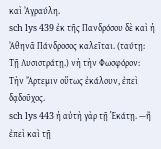καὶ Ἀγραύλη.
sch lys 439 ἐκ τῆς Πανδρόσου δὲ καὶ ἡ Ἀθηνᾶ Πάνδροσος καλεῖται. (ταύτῃ: Τῇ Λυσιστράτῃ.) νὴ τὴν Φωσφόρον: Τὴν Ἄρτεμιν οὕτως ἐκάλουν, ἐπεὶ δᾳδοῦχος.
sch lys 443 ἡ αὐτὴ γὰρ τῇ Ἑκάτῃ. —ἢ ἐπεὶ καὶ τῇ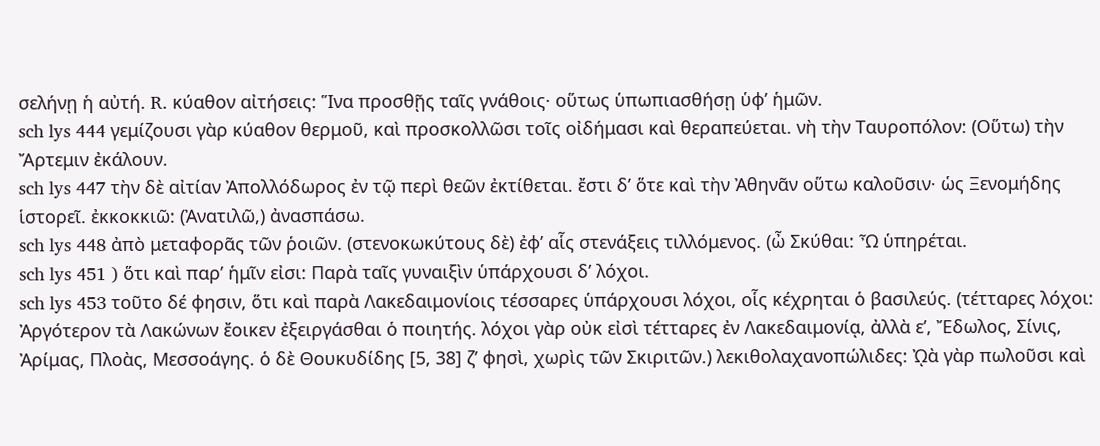σελήνῃ ἡ αὐτή. R. κύαθον αἰτήσεις: Ἵνα προσθῇς ταῖς γνάθοις· οὕτως ὑπωπιασθήσῃ ὑφ’ ἡμῶν.
sch lys 444 γεμίζουσι γὰρ κύαθον θερμοῦ, καὶ προσκολλῶσι τοῖς οἰδήμασι καὶ θεραπεύεται. νὴ τὴν Ταυροπόλον: (Οὕτω) τὴν Ἄρτεμιν ἐκάλουν.
sch lys 447 τὴν δὲ αἰτίαν Ἀπολλόδωρος ἐν τῷ περὶ θεῶν ἐκτίθεται. ἔστι δ’ ὅτε καὶ τὴν Ἀθηνᾶν οὕτω καλοῦσιν· ὡς Ξενομήδης ἱστορεῖ. ἐκκοκκιῶ: (Ἀνατιλῶ,) ἀνασπάσω.
sch lys 448 ἀπὸ μεταφορᾶς τῶν ῥοιῶν. (στενοκωκύτους δὲ) ἐφ’ αἷς στενάξεις τιλλόμενος. (ὦ Σκύθαι: Ὦ ὑπηρέται.
sch lys 451 ) ὅτι καὶ παρ’ ἡμῖν εἰσι: Παρὰ ταῖς γυναιξὶν ὑπάρχουσι δʹ λόχοι.
sch lys 453 τοῦτο δέ φησιν, ὅτι καὶ παρὰ Λακεδαιμονίοις τέσσαρες ὑπάρχουσι λόχοι, οἷς κέχρηται ὁ βασιλεύς. (τέτταρες λόχοι: Ἀργότερον τὰ Λακώνων ἔοικεν ἐξειργάσθαι ὁ ποιητής. λόχοι γὰρ οὐκ εἰσὶ τέτταρες ἐν Λακεδαιμονίᾳ, ἀλλὰ εʹ, Ἔδωλος, Σίνις, Ἀρίμας, Πλοὰς, Μεσσοάγης. ὁ δὲ Θουκυδίδης [5, 38] ζʹ φησὶ, χωρὶς τῶν Σκιριτῶν.) λεκιθολαχανοπώλιδες: ᾨὰ γὰρ πωλοῦσι καὶ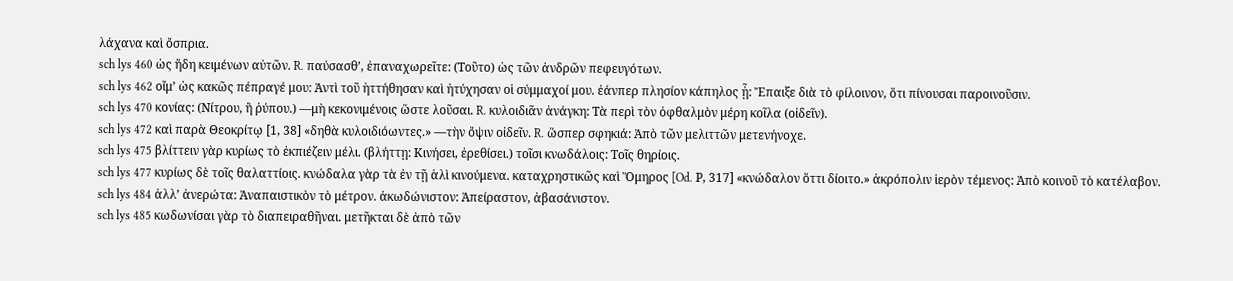λάχανα καὶ ὄσπρια.
sch lys 460 ὡς ἤδη κειμένων αὐτῶν. R. παύσασθ’, ἐπαναχωρεῖτε: (Τοῦτο) ὡς τῶν ἀνδρῶν πεφευγότων.
sch lys 462 οἴμ’ ὡς κακῶς πέπραγέ μου: Ἀντὶ τοῦ ἡττήθησαν καὶ ἠτύχησαν οἱ σύμμαχοί μου. ἐάνπερ πλησίον κάπηλος ᾖ: Ἔπαιξε διὰ τὸ φίλοινον, ὅτι πίνουσαι παροινοῦσιν.
sch lys 470 κονίας: (Νίτρου, ἢ ῥύπου.) —μὴ κεκονιμένοις ὥστε λοῦσαι. R. κυλοιδιᾶν ἀνάγκη: Τὰ περὶ τὸν ὀφθαλμὸν μέρη κοῖλα (οἰδεῖν).
sch lys 472 καὶ παρὰ Θεοκρίτῳ [1, 38] «δηθὰ κυλοιδιόωντες.» —τὴν ὄψιν οἰδεῖν. R. ὥσπερ σφηκιά: Ἀπὸ τῶν μελιττῶν μετενήνοχε.
sch lys 475 βλίττειν γὰρ κυρίως τὸ ἐκπιέζειν μέλι. (βλήττῃ: Κινήσει, ἐρεθίσει.) τοῖσι κνωδάλοις: Τοῖς θηρίοις.
sch lys 477 κυρίως δὲ τοῖς θαλαττίοις. κνώδαλα γὰρ τὰ ἐν τῇ ἁλὶ κινούμενα. καταχρηστικῶς καὶ Ὅμηρος [Od. Ρ, 317] «κνώδαλον ὅττι δίοιτο.» ἀκρόπολιν ἱερὸν τέμενος: Ἀπὸ κοινοῦ τὸ κατέλαβον.
sch lys 484 ἀλλ’ ἀνερώτα: Ἀναπαιστικὸν τὸ μέτρον. ἀκωδώνιστον: Ἀπείραστον, ἀβασάνιστον.
sch lys 485 κωδωνίσαι γὰρ τὸ διαπειραθῆναι. μετῆκται δὲ ἀπὸ τῶν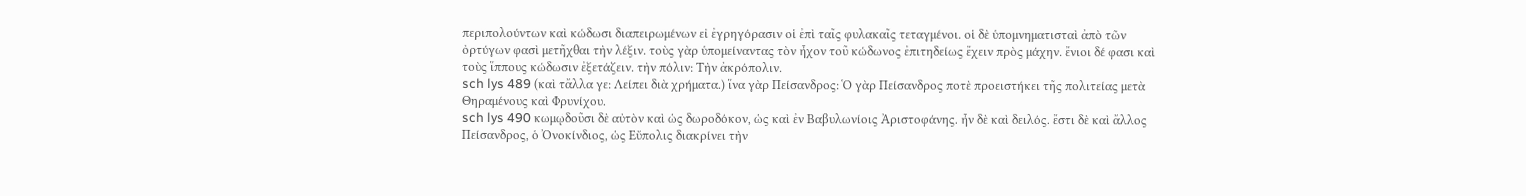περιπολούντων καὶ κώδωσι διαπειρωμένων εἰ ἐγρηγόρασιν οἱ ἐπὶ ταῖς φυλακαῖς τεταγμένοι. οἱ δὲ ὑπομνηματισταὶ ἀπὸ τῶν ὀρτύγων φασὶ μετῆχθαι τὴν λέξιν. τοὺς γὰρ ὑπομείναντας τὸν ἦχον τοῦ κώδωνος ἐπιτηδείως ἔχειν πρὸς μάχην. ἔνιοι δέ φασι καὶ τοὺς ἵππους κώδωσιν ἐξετάζειν. τὴν πόλιν: Τὴν ἀκρόπολιν.
sch lys 489 (καὶ τἄλλα γε: Λείπει διὰ χρήματα.) ἵνα γὰρ Πείσανδρος: Ὁ γὰρ Πείσανδρος ποτὲ προειστήκει τῆς πολιτείας μετὰ Θηραμένους καὶ Φρυνίχου.
sch lys 490 κωμῳδοῦσι δὲ αὐτὸν καὶ ὡς δωροδόκον, ὡς καὶ ἐν Βαβυλωνίοις Ἀριστοφάνης. ἦν δὲ καὶ δειλός. ἔστι δὲ καὶ ἄλλος Πείσανδρος, ὁ Ὀνοκίνδιος, ὡς Εὔπολις διακρίνει τὴν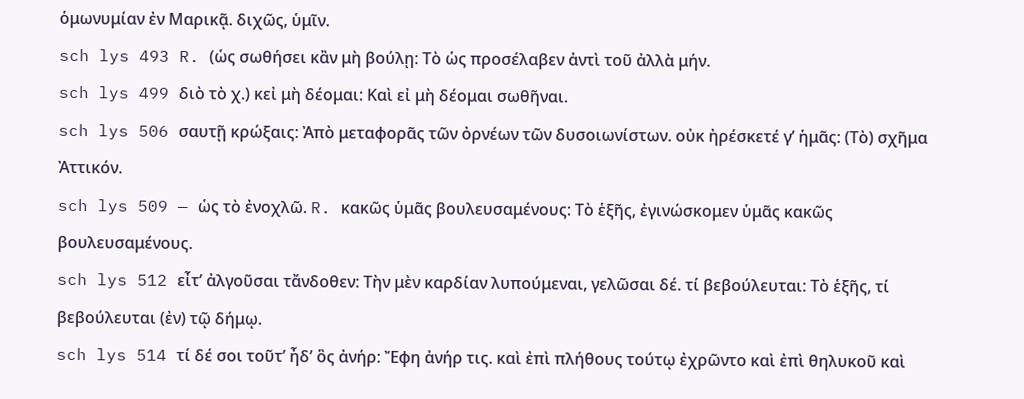ὁμωνυμίαν ἐν Μαρικᾷ. διχῶς, ὑμῖν.
sch lys 493 R. (ὡς σωθήσει κἂν μὴ βούλῃ: Τὸ ὡς προσέλαβεν ἀντὶ τοῦ ἀλλὰ μήν.
sch lys 499 διὸ τὸ χ.) κεἰ μὴ δέομαι: Καὶ εἰ μὴ δέομαι σωθῆναι.
sch lys 506 σαυτῇ κρώξαις: Ἀπὸ μεταφορᾶς τῶν ὀρνέων τῶν δυσοιωνίστων. οὐκ ἠρέσκετέ γ’ ἡμᾶς: (Τὸ) σχῆμα Ἀττικόν.
sch lys 509 — ὡς τὸ ἐνοχλῶ. R. κακῶς ὑμᾶς βουλευσαμένους: Τὸ ἑξῆς, ἐγινώσκομεν ὑμᾶς κακῶς βουλευσαμένους.
sch lys 512 εἶτ’ ἀλγοῦσαι τἄνδοθεν: Τὴν μὲν καρδίαν λυπούμεναι, γελῶσαι δέ. τί βεβούλευται: Τὸ ἑξῆς, τί βεβούλευται (ἐν) τῷ δήμῳ.
sch lys 514 τί δέ σοι τοῦτ’ ἦδ’ ὃς ἀνήρ: Ἔφη ἀνήρ τις. καὶ ἐπὶ πλήθους τούτῳ ἐχρῶντο καὶ ἐπὶ θηλυκοῦ καὶ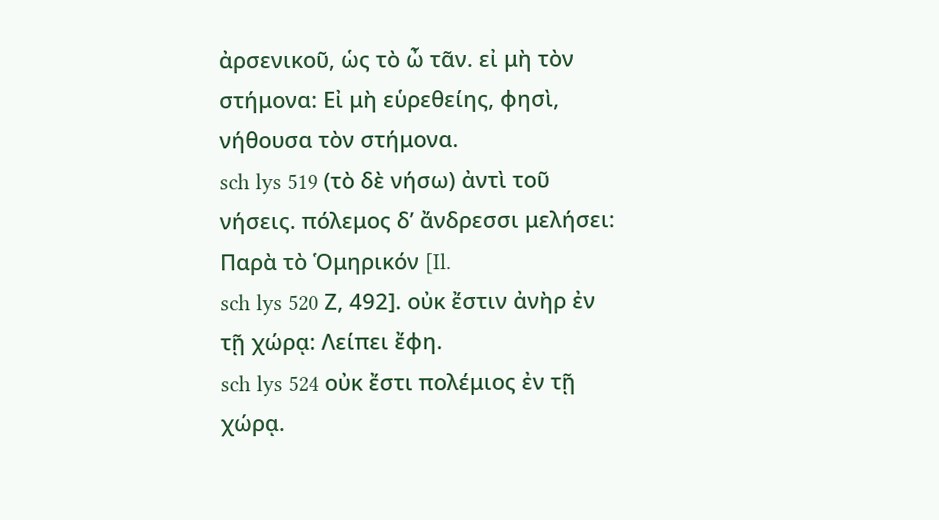ἀρσενικοῦ, ὡς τὸ ὦ τᾶν. εἰ μὴ τὸν στήμονα: Εἰ μὴ εὑρεθείης, φησὶ, νήθουσα τὸν στήμονα.
sch lys 519 (τὸ δὲ νήσω) ἀντὶ τοῦ νήσεις. πόλεμος δ’ ἄνδρεσσι μελήσει: Παρὰ τὸ Ὁμηρικόν [Il.
sch lys 520 Ζ, 492]. οὐκ ἔστιν ἀνὴρ ἐν τῇ χώρᾳ: Λείπει ἔφη.
sch lys 524 οὐκ ἔστι πολέμιος ἐν τῇ χώρᾳ.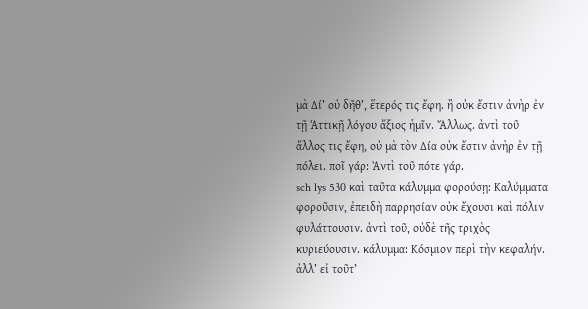μὰ Δί’ οὐ δῆθ’, ἕτερός τις ἔφη. ἢ οὐκ ἔστιν ἀνὴρ ἐν τῇ Ἀττικῇ λόγου ἄξιος ἡμῖν. Ἄλλως. ἀντὶ τοῦ ἄλλος τις ἔφη, οὐ μὰ τὸν Δία οὐκ ἔστιν ἀνὴρ ἐν τῇ πόλει. ποῖ γάρ: Ἀντὶ τοῦ πότε γάρ.
sch lys 530 καὶ ταῦτα κάλυμμα φορούσῃ: Καλύμματα φοροῦσιν, ἐπειδὴ παρρησίαν οὐκ ἔχουσι καὶ πόλιν φυλάττουσιν. ἀντὶ τοῦ, οὐδὲ τῆς τριχὸς κυριεύουσιν. κάλυμμα: Κόσμιον περὶ τὴν κεφαλήν. ἀλλ’ εἰ τοῦτ’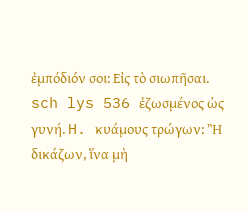ἐμπόδιόν σοι: Εἰς τὸ σιωπῆσαι.
sch lys 536 ἐζωσμένος ὡς γυνή. H. κυάμους τρώγων: Ἢ δικάζων, ἵνα μὴ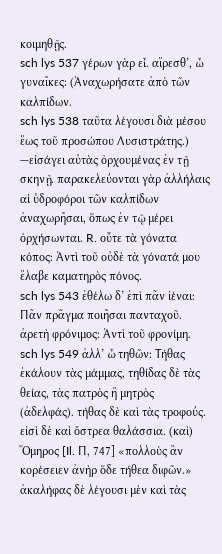κοιμηθῇς.
sch lys 537 γέρων γὰρ εἶ. αἴρεσθ’, ὦ γυναῖκες: (Ἀναχωρήσατε ἀπὸ τῶν καλπίδων.
sch lys 538 ταῦτα λέγουσι διὰ μέσου ἕως τοῦ προσώπου Λυσιστράτης.) —εἰσάγει αὐτὰς ὀρχουμένας ἐν τῇ σκηνῇ. παρακελεύονται γὰρ ἀλλήλαις αἱ ὑδροφόροι τῶν καλπίδων ἀναχωρῆσαι, ὅπως ἐν τῷ μέρει ὀρχήσωνται. R. οὔτε τὰ γόνατα κόπος: Ἀντὶ τοῦ οὐδὲ τὰ γόνατά μου ἔλαβε καματηρὸς πόνος.
sch lys 543 ἐθέλω δ’ ἐπὶ πᾶν ἰέναι: Πᾶν πρᾶγμα ποιῆσαι πανταχοῦ. ἀρετὴ φρόνιμος: Ἀντὶ τοῦ φρονίμη.
sch lys 549 ἀλλ’ ὦ τηθῶν: Τήθας ἐκάλουν τὰς μάμμας, τηθίδας δὲ τὰς θείας, τὰς πατρὸς ἢ μητρὸς (ἀδελφάς). τήθας δὲ καὶ τὰς τροφούς. εἰσὶ δὲ καὶ ὄστρεα θαλάσσια. (καὶ) Ὅμηρος [Il. Π, 747] «πολλοὺς ἂν κορέσειεν ἀνὴρ ὅδε τήθεα διφῶν.» ἀκαλήφας δὲ λέγουσι μὲν καὶ τὰς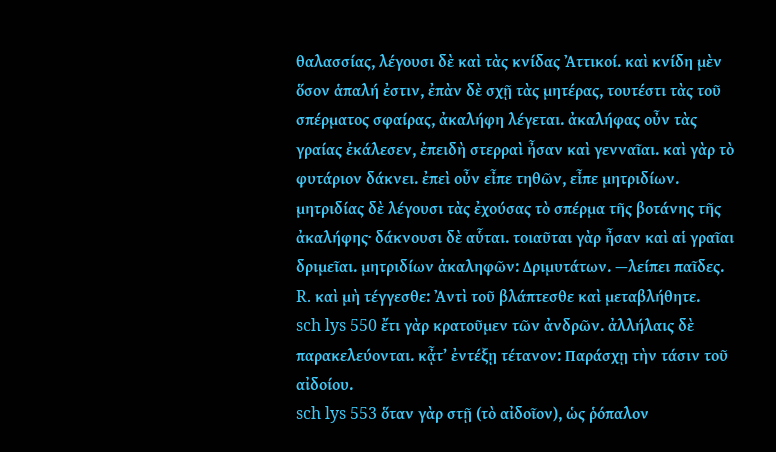θαλασσίας, λέγουσι δὲ καὶ τὰς κνίδας Ἀττικοί. καὶ κνίδη μὲν ὅσον ἁπαλή ἐστιν, ἐπὰν δὲ σχῇ τὰς μητέρας, τουτέστι τὰς τοῦ σπέρματος σφαίρας, ἀκαλήφη λέγεται. ἀκαλήφας οὖν τὰς γραίας ἐκάλεσεν, ἐπειδὴ στερραὶ ἦσαν καὶ γενναῖαι. καὶ γὰρ τὸ φυτάριον δάκνει. ἐπεὶ οὖν εἶπε τηθῶν, εἶπε μητριδίων. μητριδίας δὲ λέγουσι τὰς ἐχούσας τὸ σπέρμα τῆς βοτάνης τῆς ἀκαλήφης· δάκνουσι δὲ αὗται. τοιαῦται γὰρ ἦσαν καὶ αἱ γραῖαι δριμεῖαι. μητριδίων ἀκαληφῶν: Δριμυτάτων. —λείπει παῖδες. R. καὶ μὴ τέγγεσθε: Ἀντὶ τοῦ βλάπτεσθε καὶ μεταβλήθητε.
sch lys 550 ἔτι γὰρ κρατοῦμεν τῶν ἀνδρῶν. ἀλλήλαις δὲ παρακελεύονται. κᾆτ’ ἐντέξῃ τέτανον: Παράσχῃ τὴν τάσιν τοῦ αἰδοίου.
sch lys 553 ὅταν γὰρ στῇ (τὸ αἰδοῖον), ὡς ῥόπαλον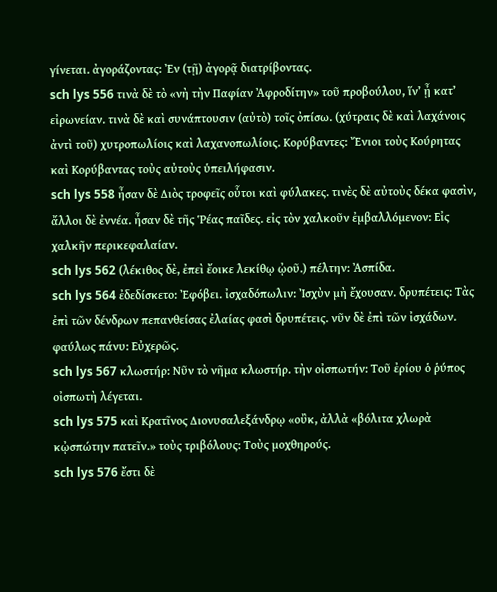γίνεται. ἀγοράζοντας: Ἐν (τῇ) ἀγορᾷ διατρίβοντας.
sch lys 556 τινὰ δὲ τὸ «νὴ τὴν Παφίαν Ἀφροδίτην» τοῦ προβούλου, ἵν’ ᾖ κατ’ εἰρωνείαν. τινὰ δὲ καὶ συνάπτουσιν (αὐτὸ) τοῖς ὀπίσω. (χύτραις δὲ καὶ λαχάνοις ἀντὶ τοῦ) χυτροπωλίοις καὶ λαχανοπωλίοις. Κορύβαντες: Ἔνιοι τοὺς Κούρητας καὶ Κορύβαντας τοὺς αὐτοὺς ὑπειλήφασιν.
sch lys 558 ἦσαν δὲ Διὸς τροφεῖς οὗτοι καὶ φύλακες. τινὲς δὲ αὐτοὺς δέκα φασὶν, ἄλλοι δὲ ἐννέα. ἦσαν δὲ τῆς Ῥέας παῖδες. εἰς τὸν χαλκοῦν ἐμβαλλόμενον: Εἰς χαλκῆν περικεφαλαίαν.
sch lys 562 (λέκιθος δὲ, ἐπεὶ ἔοικε λεκίθῳ ᾠοῦ.) πέλτην: Ἀσπίδα.
sch lys 564 ἐδεδίσκετο: Ἐφόβει. ἰσχαδόπωλιν: Ἰσχὺν μὴ ἔχουσαν. δρυπέτεις: Τὰς ἐπὶ τῶν δένδρων πεπανθείσας ἐλαίας φασὶ δρυπέτεις. νῦν δὲ ἐπὶ τῶν ἰσχάδων. φαύλως πάνυ: Εὐχερῶς.
sch lys 567 κλωστήρ: Νῦν τὸ νῆμα κλωστήρ. τὴν οἰσπωτήν: Τοῦ ἐρίου ὁ ῥύπος οἰσπωτὴ λέγεται.
sch lys 575 καὶ Κρατῖνος Διονυσαλεξάνδρῳ «οὒκ, ἀλλὰ «βόλιτα χλωρὰ κᾠσπώτην πατεῖν.» τοὺς τριβόλους: Τοὺς μοχθηρούς.
sch lys 576 ἔστι δὲ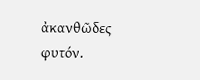ἀκανθῶδες φυτόν.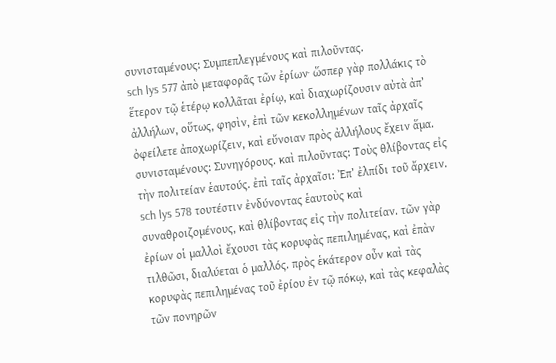συνισταμένους: Συμπεπλεγμένους καὶ πιλοῦντας.
sch lys 577 ἀπὸ μεταφορᾶς τῶν ἐρίων· ὥσπερ γὰρ πολλάκις τὸ ἕτερον τῷ ἑτέρῳ κολλᾶται ἐρίῳ, καὶ διαχωρίζουσιν αὐτὰ ἀπ’ ἀλλήλων, οὕτως, φησὶν, ἐπὶ τῶν κεκολλημένων ταῖς ἀρχαῖς ὀφείλετε ἀποχωρίζειν, καὶ εὔνοιαν πρὸς ἀλλήλους ἔχειν ἅμα. συνισταμένους: Συνηγόρους. καὶ πιλοῦντας: Τοὺς θλίβοντας εἰς τὴν πολιτείαν ἑαυτούς. ἐπὶ ταῖς ἀρχαῖσι: Ἐπ’ ἐλπίδι τοῦ ἄρχειν.
sch lys 578 τουτέστιν ἐνδύνοντας ἑαυτοὺς καὶ συναθροιζομένους, καὶ θλίβοντας εἰς τὴν πολιτείαν. τῶν γὰρ ἐρίων οἱ μαλλοὶ ἔχουσι τὰς κορυφὰς πεπιλημένας, καὶ ἐπὰν τιλθῶσι, διαλύεται ὁ μαλλός. πρὸς ἑκάτερον οὖν καὶ τὰς κορυφὰς πεπιλημένας τοῦ ἐρίου ἐν τῷ πόκῳ, καὶ τὰς κεφαλὰς τῶν πονηρῶν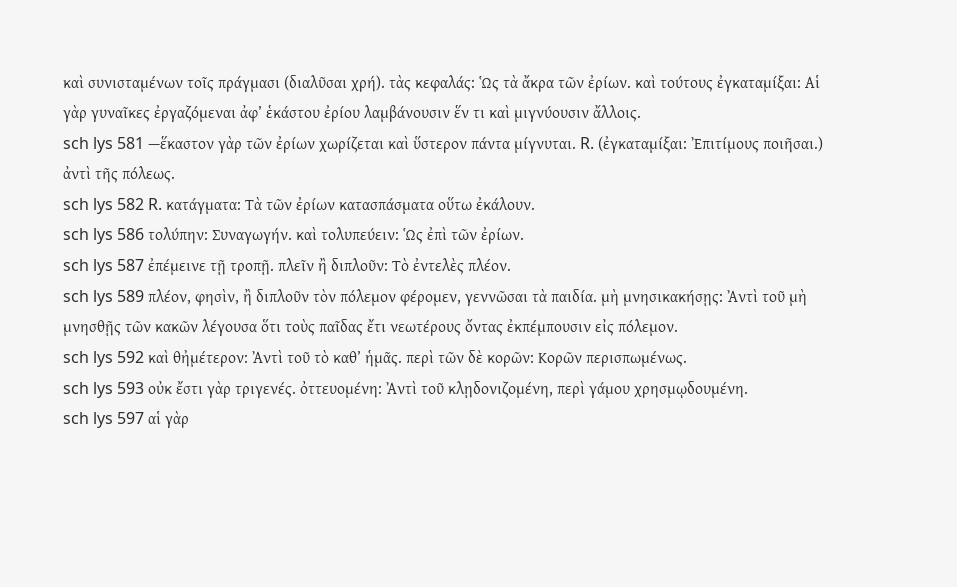καὶ συνισταμένων τοῖς πράγμασι (διαλῦσαι χρή). τὰς κεφαλάς: Ὡς τὰ ἄκρα τῶν ἐρίων. καὶ τούτους ἐγκαταμίξαι: Αἱ γὰρ γυναῖκες ἐργαζόμεναι ἀφ’ ἑκάστου ἐρίου λαμβάνουσιν ἕν τι καὶ μιγνύουσιν ἄλλοις.
sch lys 581 —ἕκαστον γὰρ τῶν ἐρίων χωρίζεται καὶ ὕστερον πάντα μίγνυται. R. (ἐγκαταμίξαι: Ἐπιτίμους ποιῆσαι.) ἀντὶ τῆς πόλεως.
sch lys 582 R. κατάγματα: Τὰ τῶν ἐρίων κατασπάσματα οὕτω ἐκάλουν.
sch lys 586 τολύπην: Συναγωγήν. καὶ τολυπεύειν: Ὡς ἐπὶ τῶν ἐρίων.
sch lys 587 ἐπέμεινε τῇ τροπῇ. πλεῖν ἢ διπλοῦν: Τὸ ἐντελὲς πλέον.
sch lys 589 πλέον, φησὶν, ἢ διπλοῦν τὸν πόλεμον φέρομεν, γεννῶσαι τὰ παιδία. μὴ μνησικακήσῃς: Ἀντὶ τοῦ μὴ μνησθῇς τῶν κακῶν λέγουσα ὅτι τοὺς παῖδας ἔτι νεωτέρους ὄντας ἐκπέμπουσιν εἰς πόλεμον.
sch lys 592 καὶ θἠμέτερον: Ἀντὶ τοῦ τὸ καθ’ ἡμᾶς. περὶ τῶν δὲ κορῶν: Κορῶν περισπωμένως.
sch lys 593 οὐκ ἔστι γὰρ τριγενές. ὀττευομένη: Ἀντὶ τοῦ κλῃδονιζομένη, περὶ γάμου χρησμῳδουμένη.
sch lys 597 αἱ γὰρ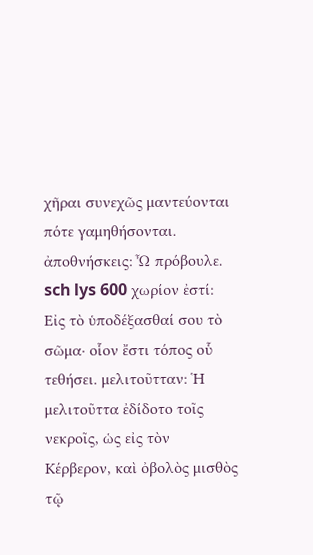χῆραι συνεχῶς μαντεύονται πότε γαμηθήσονται. ἀποθνήσκεις: Ὦ πρόβουλε.
sch lys 600 χωρίον ἐστί: Εἰς τὸ ὑποδέξασθαί σου τὸ σῶμα· οἷον ἔστι τόπος οὗ τεθήσει. μελιτοῦτταν: Ἡ μελιτοῦττα ἐδίδοτο τοῖς νεκροῖς, ὡς εἰς τὸν Κέρβερον, καὶ ὀβολὸς μισθὸς τῷ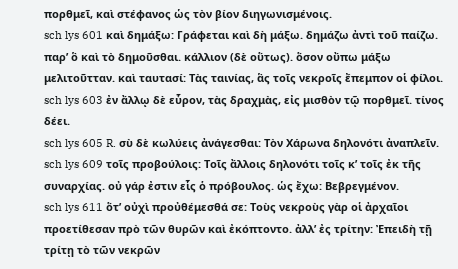πορθμεῖ, καὶ στέφανος ὡς τὸν βίον διηγωνισμένοις.
sch lys 601 καὶ δημάξω: Γράφεται καὶ δὴ μάξω. δημάζω ἀντὶ τοῦ παίζω. παρ’ ὃ καὶ τὸ δημοῦσθαι. κάλλιον (δὲ οὕτως). ὅσον οὔπω μάξω μελιτοῦτταν. καὶ ταυτασί: Τὰς ταινίας, ἃς τοῖς νεκροῖς ἔπεμπον οἱ φίλοι.
sch lys 603 ἐν ἄλλῳ δὲ εὗρον, τὰς δραχμὰς, εἰς μισθὸν τῷ πορθμεῖ. τίνος δέει.
sch lys 605 R. σὺ δὲ κωλύεις ἀνάγεσθαι: Τὸν Χάρωνα δηλονότι ἀναπλεῖν.
sch lys 609 τοῖς προβούλοις: Τοῖς ἄλλοις δηλονότι τοῖς κʹ τοῖς ἐκ τῆς συναρχίας. οὐ γάρ ἐστιν εἷς ὁ πρόβουλος. ὡς ἔχω: Βεβρεγμένον.
sch lys 611 ὅτ’ οὐχὶ προὐθέμεσθά σε: Τοὺς νεκροὺς γὰρ οἱ ἀρχαῖοι προετίθεσαν πρὸ τῶν θυρῶν καὶ ἐκόπτοντο. ἀλλ’ ἐς τρίτην: Ἐπειδὴ τῇ τρίτῃ τὸ τῶν νεκρῶν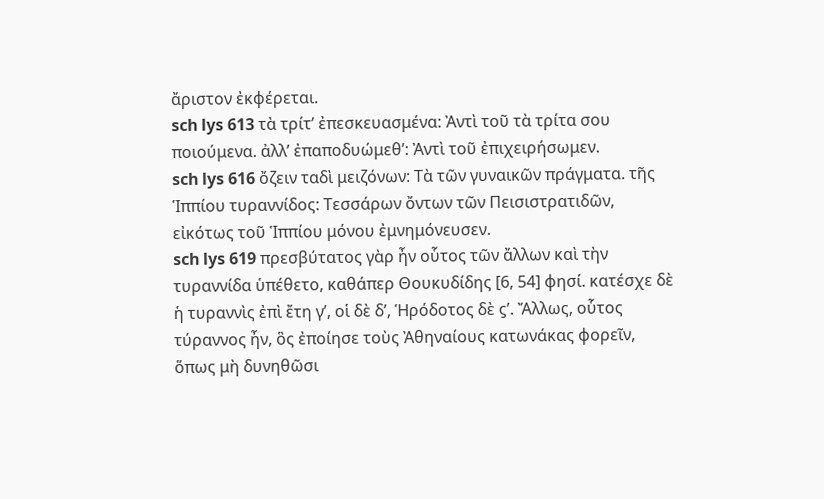ἄριστον ἐκφέρεται.
sch lys 613 τὰ τρίτ’ ἐπεσκευασμένα: Ἀντὶ τοῦ τὰ τρίτα σου ποιούμενα. ἀλλ’ ἐπαποδυώμεθ’: Ἀντὶ τοῦ ἐπιχειρήσωμεν.
sch lys 616 ὄζειν ταδὶ μειζόνων: Τὰ τῶν γυναικῶν πράγματα. τῆς Ἱππίου τυραννίδος: Τεσσάρων ὄντων τῶν Πεισιστρατιδῶν, εἰκότως τοῦ Ἱππίου μόνου ἐμνημόνευσεν.
sch lys 619 πρεσβύτατος γὰρ ἦν οὗτος τῶν ἄλλων καὶ τὴν τυραννίδα ὑπέθετο, καθάπερ Θουκυδίδης [6, 54] φησί. κατέσχε δὲ ἡ τυραννὶς ἐπὶ ἔτη γʹ, οἱ δὲ δʹ, Ἡρόδοτος δὲ ϛʹ. Ἄλλως, οὗτος τύραννος ἦν, ὃς ἐποίησε τοὺς Ἀθηναίους κατωνάκας φορεῖν, ὅπως μὴ δυνηθῶσι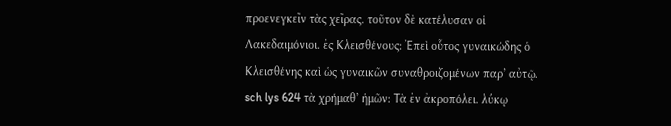προενεγκεῖν τὰς χεῖρας. τοῦτον δὲ κατέλυσαν οἱ Λακεδαιμόνιοι. ἐς Κλεισθένους: Ἐπεὶ οὗτος γυναικώδης ὁ Κλεισθένης καὶ ὡς γυναικῶν συναθροιζομένων παρ’ αὐτῷ.
sch lys 624 τὰ χρήμαθ’ ἡμῶν: Τὰ ἐν ἀκροπόλει. λύκῳ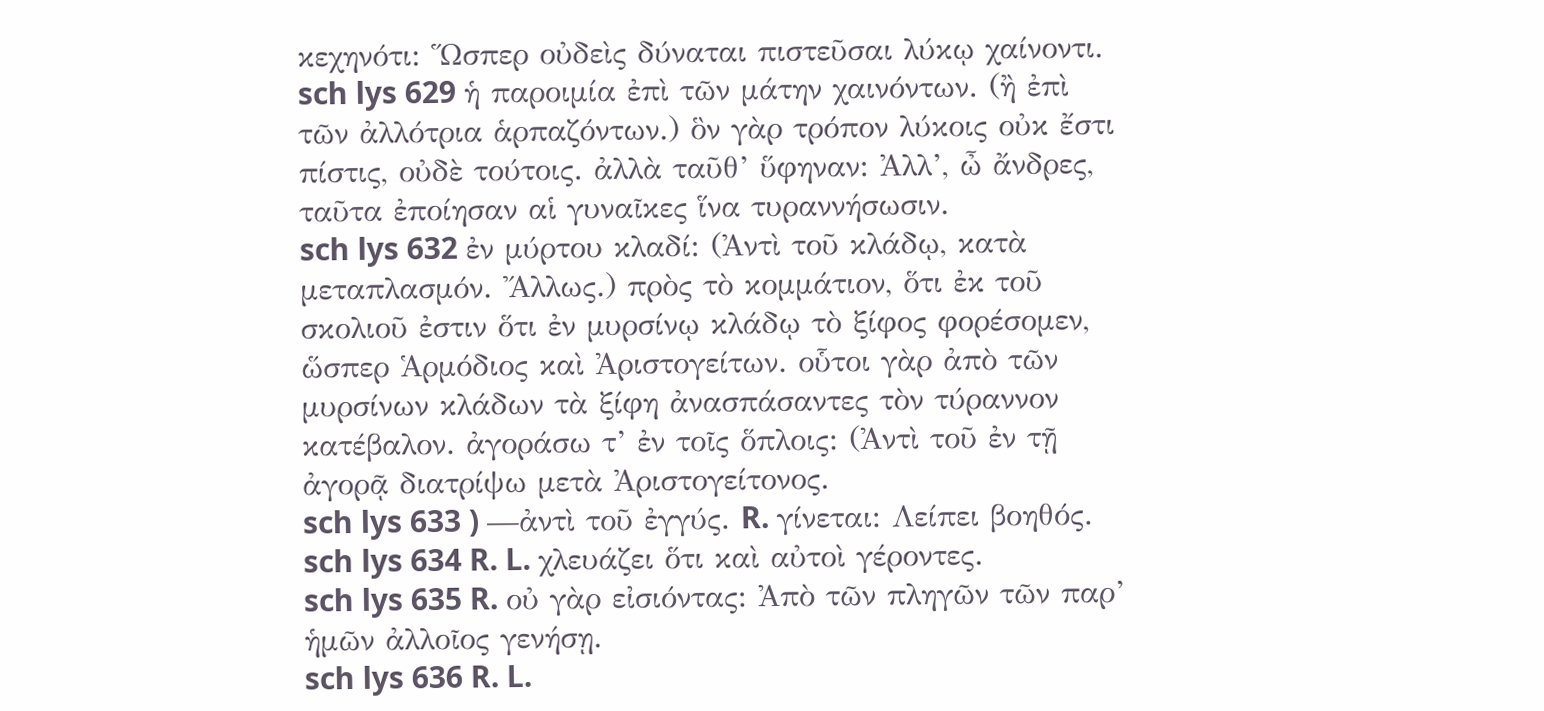κεχηνότι: Ὥσπερ οὐδεὶς δύναται πιστεῦσαι λύκῳ χαίνοντι.
sch lys 629 ἡ παροιμία ἐπὶ τῶν μάτην χαινόντων. (ἢ ἐπὶ τῶν ἀλλότρια ἁρπαζόντων.) ὃν γὰρ τρόπον λύκοις οὐκ ἔστι πίστις, οὐδὲ τούτοις. ἀλλὰ ταῦθ’ ὕφηναν: Ἀλλ’, ὦ ἄνδρες, ταῦτα ἐποίησαν αἱ γυναῖκες ἵνα τυραννήσωσιν.
sch lys 632 ἐν μύρτου κλαδί: (Ἀντὶ τοῦ κλάδῳ, κατὰ μεταπλασμόν. Ἄλλως.) πρὸς τὸ κομμάτιον, ὅτι ἐκ τοῦ σκολιοῦ ἐστιν ὅτι ἐν μυρσίνῳ κλάδῳ τὸ ξίφος φορέσομεν, ὥσπερ Ἁρμόδιος καὶ Ἀριστογείτων. οὗτοι γὰρ ἀπὸ τῶν μυρσίνων κλάδων τὰ ξίφη ἀνασπάσαντες τὸν τύραννον κατέβαλον. ἀγοράσω τ’ ἐν τοῖς ὅπλοις: (Ἀντὶ τοῦ ἐν τῇ ἀγορᾷ διατρίψω μετὰ Ἀριστογείτονος.
sch lys 633 ) —ἀντὶ τοῦ ἐγγύς. R. γίνεται: Λείπει βοηθός.
sch lys 634 R. L. χλευάζει ὅτι καὶ αὐτοὶ γέροντες.
sch lys 635 R. οὐ γὰρ εἰσιόντας: Ἀπὸ τῶν πληγῶν τῶν παρ’ ἡμῶν ἀλλοῖος γενήσῃ.
sch lys 636 R. L.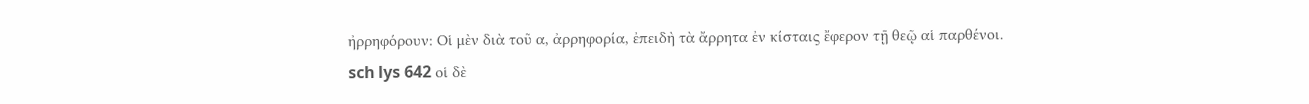ἠρρηφόρουν: Οἱ μὲν διὰ τοῦ α, ἀρρηφορία, ἐπειδὴ τὰ ἄρρητα ἐν κίσταις ἔφερον τῇ θεῷ αἱ παρθένοι.
sch lys 642 οἱ δὲ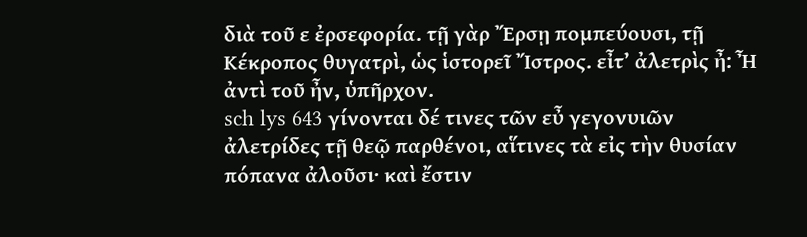διὰ τοῦ ε ἐρσεφορία. τῇ γὰρ Ἔρσῃ πομπεύουσι, τῇ Κέκροπος θυγατρὶ, ὡς ἱστορεῖ Ἴστρος. εἶτ’ ἀλετρὶς ἦ: Ἦ ἀντὶ τοῦ ἦν, ὑπῆρχον.
sch lys 643 γίνονται δέ τινες τῶν εὖ γεγονυιῶν ἀλετρίδες τῇ θεῷ παρθένοι, αἵτινες τὰ εἰς τὴν θυσίαν πόπανα ἀλοῦσι· καὶ ἔστιν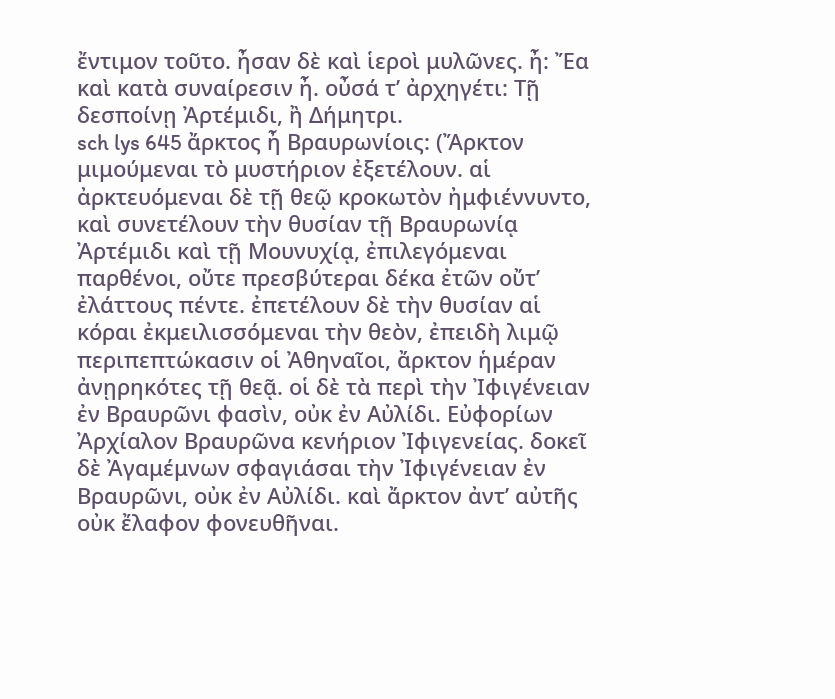ἔντιμον τοῦτο. ἦσαν δὲ καὶ ἱεροὶ μυλῶνες. ἦ: Ἔα καὶ κατὰ συναίρεσιν ἦ. οὖσά τ’ ἀρχηγέτι: Τῇ δεσποίνῃ Ἀρτέμιδι, ἢ Δήμητρι.
sch lys 645 ἄρκτος ἦ Βραυρωνίοις: (Ἄρκτον μιμούμεναι τὸ μυστήριον ἐξετέλουν. αἱ ἀρκτευόμεναι δὲ τῇ θεῷ κροκωτὸν ἠμφιέννυντο, καὶ συνετέλουν τὴν θυσίαν τῇ Βραυρωνίᾳ Ἀρτέμιδι καὶ τῇ Μουνυχίᾳ, ἐπιλεγόμεναι παρθένοι, οὔτε πρεσβύτεραι δέκα ἐτῶν οὔτ’ ἐλάττους πέντε. ἐπετέλουν δὲ τὴν θυσίαν αἱ κόραι ἐκμειλισσόμεναι τὴν θεὸν, ἐπειδὴ λιμῷ περιπεπτώκασιν οἱ Ἀθηναῖοι, ἄρκτον ἡμέραν ἀνῃρηκότες τῇ θεᾷ. οἱ δὲ τὰ περὶ τὴν Ἰφιγένειαν ἐν Βραυρῶνι φασὶν, οὐκ ἐν Αὐλίδι. Εὐφορίων Ἀρχίαλον Βραυρῶνα κενήριον Ἰφιγενείας. δοκεῖ δὲ Ἀγαμέμνων σφαγιάσαι τὴν Ἰφιγένειαν ἐν Βραυρῶνι, οὐκ ἐν Αὐλίδι. καὶ ἄρκτον ἀντ’ αὐτῆς οὐκ ἔλαφον φονευθῆναι.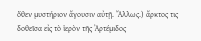ὅθεν μυστήριον ἄγουσιν αὐτῇ. Ἄλλως.) ἄρκτος τις δοθεῖσα εἰς τὸ ἱερὸν τῆς Ἀρτέμιδος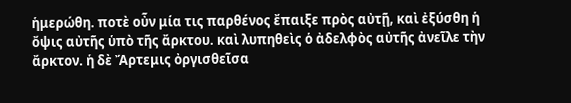ἡμερώθη. ποτὲ οὖν μία τις παρθένος ἔπαιξε πρὸς αὐτῇ, καὶ ἐξύσθη ἡ ὄψις αὐτῆς ὑπὸ τῆς ἄρκτου. καὶ λυπηθεὶς ὁ ἀδελφὸς αὐτῆς ἀνεῖλε τὴν ἄρκτον. ἡ δὲ Ἄρτεμις ὀργισθεῖσα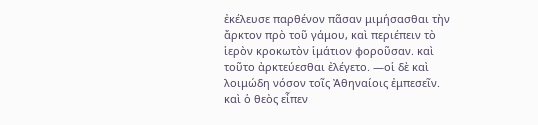ἐκέλευσε παρθένον πᾶσαν μιμήσασθαι τὴν ἄρκτον πρὸ τοῦ γάμου, καὶ περιέπειν τὸ ἱερὸν κροκωτὸν ἱμάτιον φοροῦσαν. καὶ τοῦτο ἀρκτεύεσθαι ἐλέγετο. —οἱ δὲ καὶ λοιμώδη νόσον τοῖς Ἀθηναίοις ἐμπεσεῖν. καὶ ὁ θεὸς εἶπεν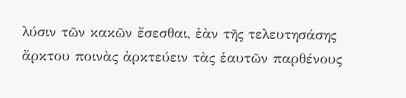λύσιν τῶν κακῶν ἔσεσθαι, ἐὰν τῆς τελευτησάσης ἄρκτου ποινὰς ἀρκτεύειν τὰς ἑαυτῶν παρθένους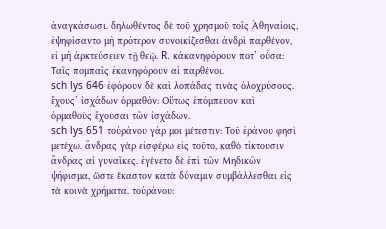ἀναγκάσωσι. δηλωθέντος δὲ τοῦ χρησμοῦ τοῖς Ἀθηναίοις, ἐψηφίσαντο μὴ πρότερον συνοικίζεσθαι ἀνδρὶ παρθένον, εἰ μὴ ἀρκτεύσειεν τῇ θεῷ. R. κἀκανηφόρουν ποτ’ οὖσα: Ταῖς πομπαῖς ἐκανηφόρουν αἱ παρθένοι.
sch lys 646 ἐφόρουν δὲ καὶ λοπάδας τινὰς ὁλοχρύσους. ἔχους’ ἰσχάδων ὁρμαθόν: Οὕτως ἐπόμπευον καὶ ὁρμαθοὺς ἔχουσαι τῶν ἰσχάδων.
sch lys 651 τοὐράνου γάρ μοι μέτεστιν: Τοῦ ἐράνου φησὶ μετέχω. ἄνδρας γὰρ εἰσφέρω εἰς τοῦτο, καθὸ τίκτουσιν ἄνδρας αἱ γυναῖκες. ἐγένετο δὲ ἐπὶ τῶν Μηδικῶν ψήφισμα, ὥστε ἕκαστον κατὰ δύναμιν συμβάλλεσθαι εἰς τὰ κοινὰ χρήματα. τοὐράνου: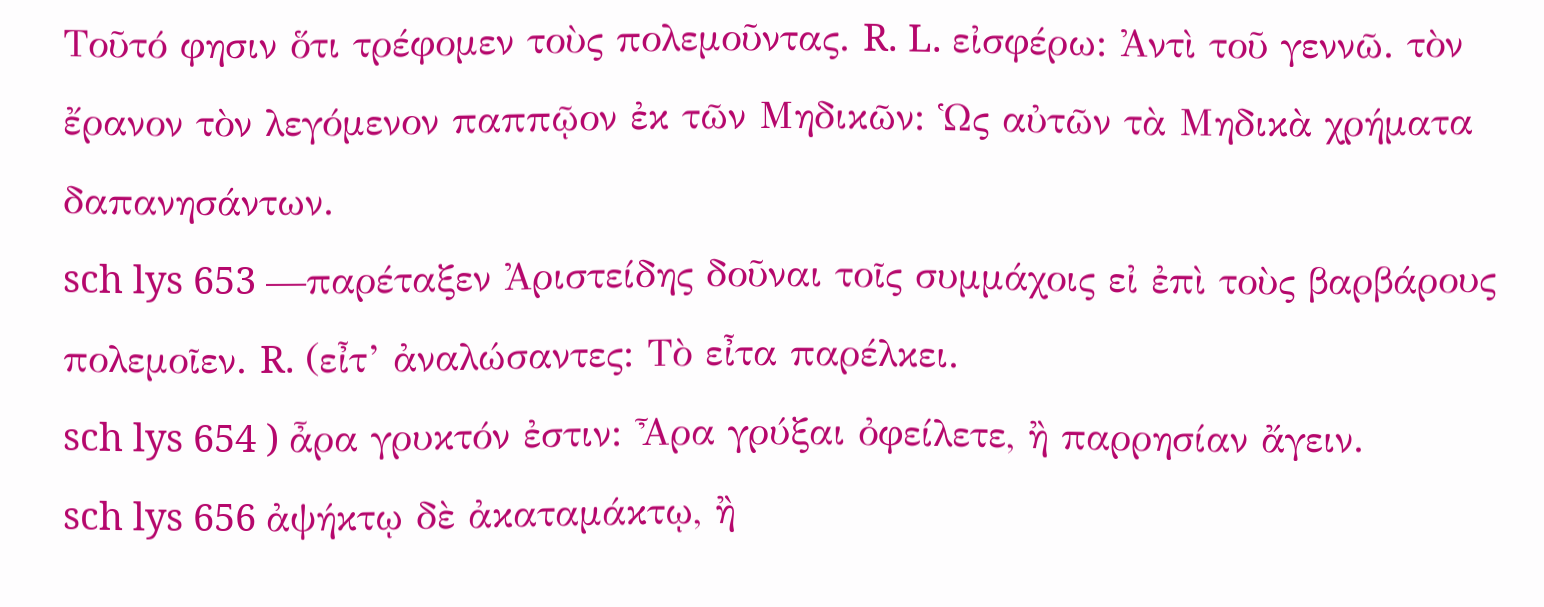Τοῦτό φησιν ὅτι τρέφομεν τοὺς πολεμοῦντας. R. L. εἰσφέρω: Ἀντὶ τοῦ γεννῶ. τὸν ἔρανον τὸν λεγόμενον παππῷον ἐκ τῶν Μηδικῶν: Ὡς αὐτῶν τὰ Μηδικὰ χρήματα δαπανησάντων.
sch lys 653 —παρέταξεν Ἀριστείδης δοῦναι τοῖς συμμάχοις εἰ ἐπὶ τοὺς βαρβάρους πολεμοῖεν. R. (εἶτ’ ἀναλώσαντες: Τὸ εἶτα παρέλκει.
sch lys 654 ) ἆρα γρυκτόν ἐστιν: Ἆρα γρύξαι ὀφείλετε, ἢ παρρησίαν ἄγειν.
sch lys 656 ἀψήκτῳ δὲ ἀκαταμάκτῳ, ἢ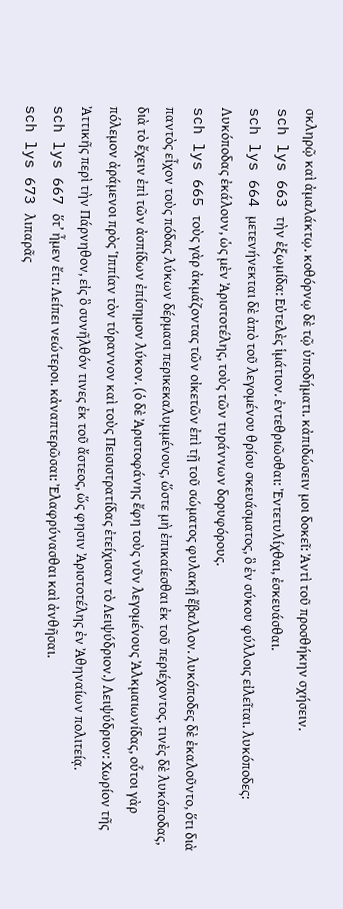σκληρῷ καὶ ἀμαλάκτῳ. κοθόρνῳ δὲ τῷ ὑποδήματι. κἀπιδώσειν μοι δοκεῖ: Ἀντὶ τοῦ προσθήκην σχήσειν.
sch lys 663 τὴν ἐξωμίδα: Εὐτελὲς ἱμάτιον. ἐντεθριῶσθαι: Ἐντετυλίχθαι, ἐσκευάσθαι.
sch lys 664 μετενήνεκται δὲ ἀπὸ τοῦ λεγομένου θρίου σκευάσματος, ὃ ἐν σύκου φύλλοις εἰλεῖται. λυκόποδες: Λυκόποδας ἐκάλουν, ὡς μὲν Ἀριστοτέλης, τοὺς τῶν τυράννων δορυφόρους.
sch lys 665 τοὺς γὰρ ἀκμάζοντας τῶν οἰκετῶν ἐπὶ τῇ τοῦ σώματος φυλακῇ ἔβαλλον. λυκόποδες δὲ ἐκαλοῦντο, ὅτι διὰ παντὸς εἶχον τοὺς πόδας λύκων δέρμασι περικεκαλυμμένους, ὥστε μὴ ἐπικαίεσθαι ἐκ τοῦ περιέχοντος. τινὲς δὲ λυκόποδας, διὰ τὸ ἔχειν ἐπὶ τῶν ἀσπίδων ἐπίσημον λύκον. (ὁ δὲ Ἀριστοφάνης ἔφη τοὺς νῦν λεγομένους Ἀλκμαιωνίδας, οὗτοι γὰρ πόλεμον ἀράμενοι πρὸς Ἱππίαν τὸν τύραννον καὶ τοὺς Πεισιστρατίδας ἐτείχισαν τὸ Λειψύδριον.) Λειψύδριον: Χωρίον τῆς Ἀττικῆς περὶ τὴν Πάρνηθον, εἰς ὃ συνῆλθόν τινες ἐκ τοῦ ἄστεος, ὥς φησιν Ἀριστοτέλης ἐν Ἀθηναίων πολιτείᾳ.
sch lys 667 ὅτ’ ἦμεν ἔτι: Λείπει νεώτεροι. κἀναπτερῶσαι: Ἐλαφρύνασθαι καὶ ἀνθῆσαι.
sch lys 673 λιπαρᾶς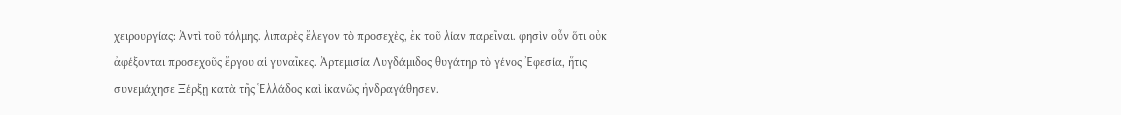χειρουργίας: Ἀντὶ τοῦ τόλμης. λιπαρὲς ἔλεγον τὸ προσεχὲς, ἐκ τοῦ λίαν παρεῖναι. φησὶν οὖν ὅτι οὐκ ἀφέξονται προσεχοῦς ἔργου αἱ γυναῖκες. Ἀρτεμισία Λυγδάμιδος θυγάτηρ τὸ γένος Ἐφεσία, ἥτις συνεμάχησε Ξέρξῃ κατὰ τῆς Ἑλλάδος καὶ ἱκανῶς ἠνδραγάθησεν.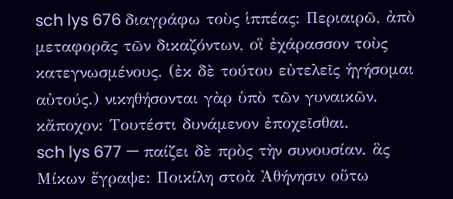sch lys 676 διαγράφω τοὺς ἱππέας: Περιαιρῶ, ἀπὸ μεταφορᾶς τῶν δικαζόντων, οἳ ἐχάρασσον τοὺς κατεγνωσμένους. (ἐκ δὲ τούτου εὐτελεῖς ἡγήσομαι αὐτούς.) νικηθήσονται γὰρ ὑπὸ τῶν γυναικῶν. κἄποχον: Τουτέστι δυνάμενον ἐποχεῖσθαι.
sch lys 677 — παίζει δὲ πρὸς τὴν συνουσίαν. ἃς Μίκων ἔγραψε: Ποικίλη στοὰ Ἀθήνησιν οὕτω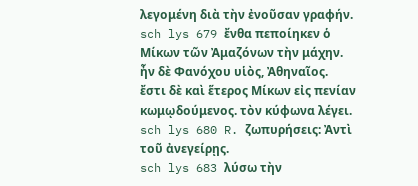λεγομένη διὰ τὴν ἐνοῦσαν γραφήν.
sch lys 679 ἔνθα πεποίηκεν ὁ Μίκων τῶν Ἀμαζόνων τὴν μάχην. ἦν δὲ Φανόχου υἱὸς, Ἀθηναῖος. ἔστι δὲ καὶ ἕτερος Μίκων εἰς πενίαν κωμῳδούμενος. τὸν κύφωνα λέγει.
sch lys 680 R. ζωπυρήσεις: Ἀντὶ τοῦ ἀνεγείρῃς.
sch lys 683 λύσω τὴν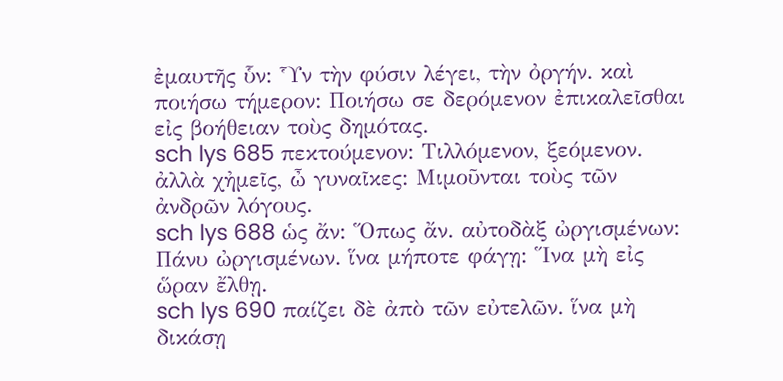ἐμαυτῆς ὗν: Ὗν τὴν φύσιν λέγει, τὴν ὀργήν. καὶ ποιήσω τήμερον: Ποιήσω σε δερόμενον ἐπικαλεῖσθαι εἰς βοήθειαν τοὺς δημότας.
sch lys 685 πεκτούμενον: Τιλλόμενον, ξεόμενον. ἀλλὰ χἠμεῖς, ὦ γυναῖκες: Μιμοῦνται τοὺς τῶν ἀνδρῶν λόγους.
sch lys 688 ὡς ἄν: Ὅπως ἄν. αὐτοδὰξ ὠργισμένων: Πάνυ ὠργισμένων. ἵνα μήποτε φάγῃ: Ἵνα μὴ εἰς ὥραν ἔλθῃ.
sch lys 690 παίζει δὲ ἀπὸ τῶν εὐτελῶν. ἵνα μὴ δικάσῃ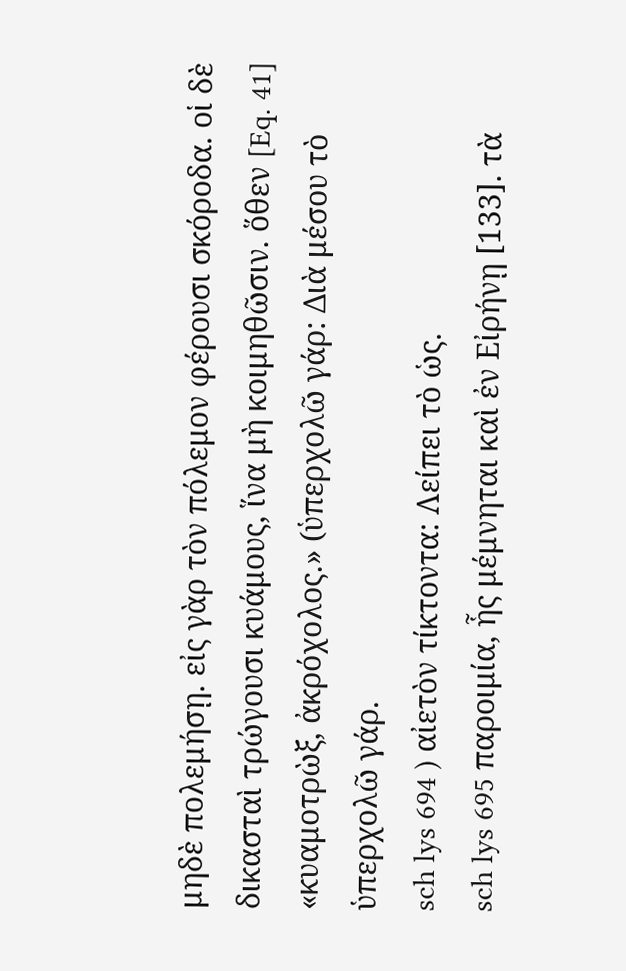μηδὲ πολεμήσῃ. εἰς γὰρ τὸν πόλεμον φέρουσι σκόροδα. οἱ δὲ δικασταὶ τρώγουσι κυάμους, ἵνα μὴ κοιμηθῶσιν. ὅθεν [Eq. 41] «κυαμοτρὼξ, ἀκρόχολος.» (ὑπερχολῶ γάρ: Διὰ μέσου τὸ ὑπερχολῶ γάρ.
sch lys 694 ) αἰετὸν τίκτοντα: Λείπει τὸ ὡς.
sch lys 695 παροιμία, ἧς μέμνηται καὶ ἐν Εἰρήνῃ [133]. τὰ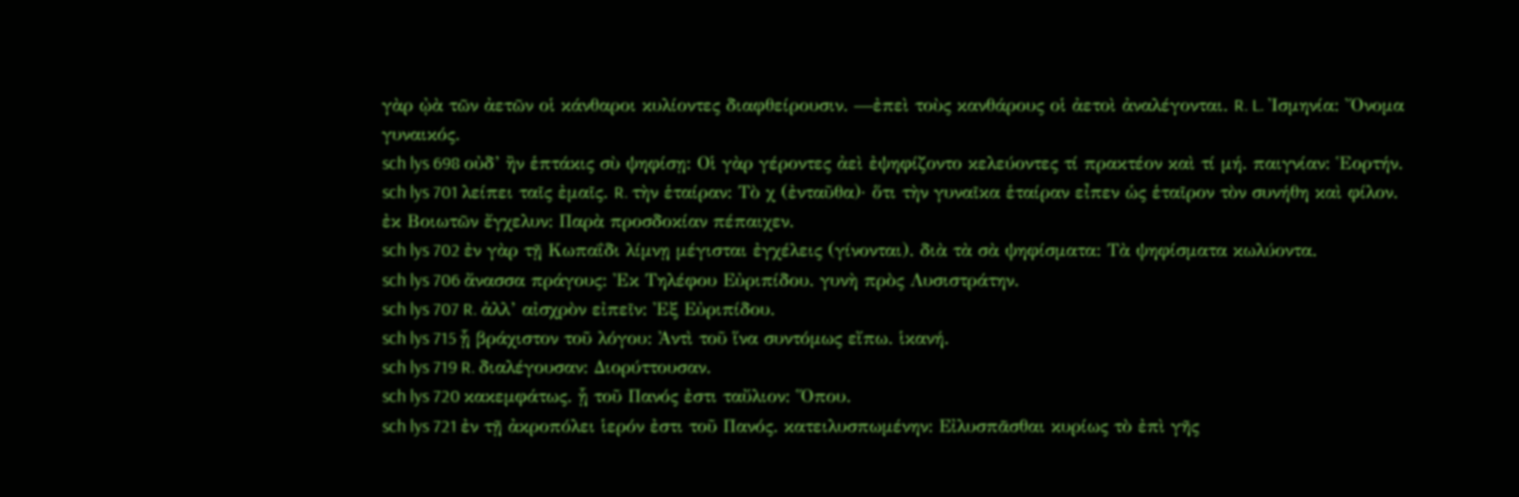γὰρ ᾠὰ τῶν ἀετῶν οἱ κάνθαροι κυλίοντες διαφθείρουσιν. —ἐπεὶ τοὺς κανθάρους οἱ ἀετοὶ ἀναλέγονται. R. L. Ἰσμηνία: Ὄνομα γυναικός.
sch lys 698 οὐδ’ ἢν ἑπτάκις σὺ ψηφίσῃ: Οἱ γὰρ γέροντες ἀεὶ ἐψηφίζοντο κελεύοντες τί πρακτέον καὶ τί μή. παιγνίαν: Ἑορτήν.
sch lys 701 λείπει ταῖς ἐμαῖς. R. τὴν ἑταίραν: Τὸ χ (ἐνταῦθα)· ὅτι τὴν γυναῖκα ἑταίραν εἶπεν ὡς ἑταῖρον τὸν συνήθη καὶ φίλον. ἐκ Βοιωτῶν ἔγχελυν: Παρὰ προσδοκίαν πέπαιχεν.
sch lys 702 ἐν γὰρ τῇ Κωπαΐδι λίμνῃ μέγισται ἐγχέλεις (γίνονται). διὰ τὰ σὰ ψηφίσματα: Τὰ ψηφίσματα κωλύοντα.
sch lys 706 ἄνασσα πράγους: Ἐκ Τηλέφου Εὐριπίδου. γυνὴ πρὸς Λυσιστράτην.
sch lys 707 R. ἀλλ’ αἰσχρὸν εἰπεῖν: Ἐξ Εὐριπίδου.
sch lys 715 ᾗ βράχιστον τοῦ λόγου: Ἀντὶ τοῦ ἵνα συντόμως εἴπω. ἱκανή.
sch lys 719 R. διαλέγουσαν: Διορύττουσαν.
sch lys 720 κακεμφάτως. ᾗ τοῦ Πανός ἐστι ταὔλιον: Ὅπου.
sch lys 721 ἐν τῇ ἀκροπόλει ἱερόν ἐστι τοῦ Πανός. κατειλυσπωμένην: Εἰλυσπᾶσθαι κυρίως τὸ ἐπὶ γῆς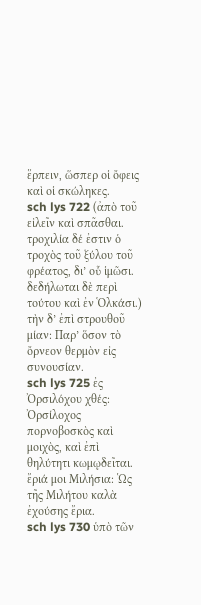ἕρπειν, ὥσπερ οἱ ὄφεις καὶ οἱ σκώληκες.
sch lys 722 (ἀπὸ τοῦ εἰλεῖν καὶ σπᾶσθαι. τροχιλία δέ ἐστιν ὁ τροχὸς τοῦ ξύλου τοῦ φρέατος, δι’ οὗ ἱμῶσι. δεδήλωται δὲ περὶ τούτου καὶ ἐν Ὁλκάσι.) τὴν δ’ ἐπὶ στρουθοῦ μίαν: Παρ’ ὅσον τὸ ὄρνεον θερμὸν εἰς συνουσίαν.
sch lys 725 ἐς Ὀρσιλόχου χθές: Ὀρσίλοχος πορνοβοσκὸς καὶ μοιχὸς, καὶ ἐπὶ θηλύτητι κωμῳδεῖται. ἔριά μοι Μιλήσια: Ὡς τῆς Μιλήτου καλὰ ἐχούσης ἔρια.
sch lys 730 ὑπὸ τῶν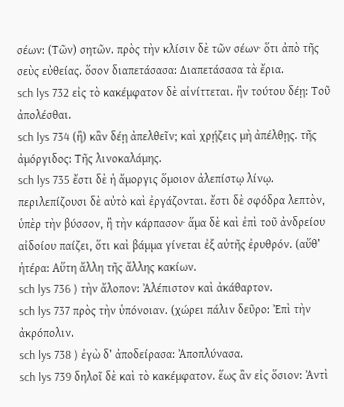σέων: (Τῶν) σητῶν. πρὸς τὴν κλίσιν δὲ τῶν σέων· ὅτι ἀπὸ τῆς σεὺς εὐθείας. ὅσον διαπετάσασα: Διαπετάσασα τὰ ἔρια.
sch lys 732 εἰς τὸ κακέμφατον δὲ αἰνίττεται. ἢν τούτου δέῃ: Τοῦ ἀπολέσθαι.
sch lys 734 (ἢ) κἂν δέῃ ἀπελθεῖν; καὶ χρῄζεις μὴ ἀπέλθῃς. τῆς ἀμόργιδος: Τῆς λινοκαλάμης.
sch lys 735 ἔστι δὲ ἡ ἄμοργις ὅμοιον ἀλεπίστῳ λίνῳ. περιλεπίζουσι δὲ αὐτὸ καὶ ἐργάζονται. ἔστι δὲ σφόδρα λεπτὸν, ὑπὲρ τὴν βύσσον, ἢ τὴν κάρπασον· ἅμα δὲ καὶ ἐπὶ τοῦ ἀνδρείου αἰδοίου παίζει, ὅτι καὶ βάμμα γίνεται ἐξ αὐτῆς ἐρυθρόν. (αὕθ’ ἡτέρα: Αὕτη ἄλλη τῆς ἄλλης κακίων.
sch lys 736 ) τὴν ἄλοπον: Ἀλέπιστον καὶ ἀκάθαρτον.
sch lys 737 πρὸς τὴν ὑπόνοιαν. (χώρει πάλιν δεῦρο: Ἐπὶ τὴν ἀκρόπολιν.
sch lys 738 ) ἐγὼ δ’ ἀποδείρασα: Ἀποπλύνασα.
sch lys 739 δηλοῖ δὲ καὶ τὸ κακέμφατον. ἕως ἂν εἰς ὅσιον: Ἀντὶ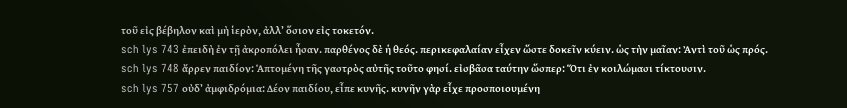τοῦ εἰς βέβηλον καὶ μὴ ἱερὸν, ἀλλ’ ὅσιον εἰς τοκετόν.
sch lys 743 ἐπειδὴ ἐν τῇ ἀκροπόλει ἦσαν. παρθένος δὲ ἡ θεός. περικεφαλαίαν εἶχεν ὥστε δοκεῖν κύειν. ὡς τὴν μαῖαν: Ἀντὶ τοῦ ὡς πρός.
sch lys 748 ἄρρεν παιδίον: Ἁπτομένη τῆς γαστρὸς αὐτῆς τοῦτο φησί. εἰσβᾶσα ταύτην ὥσπερ: Ὅτι ἐν κοιλώμασι τίκτουσιν.
sch lys 757 οὐδ’ ἀμφιδρόμια: Δέον παιδίου, εἶπε κυνῆς. κυνῆν γὰρ εἶχε προσποιουμένη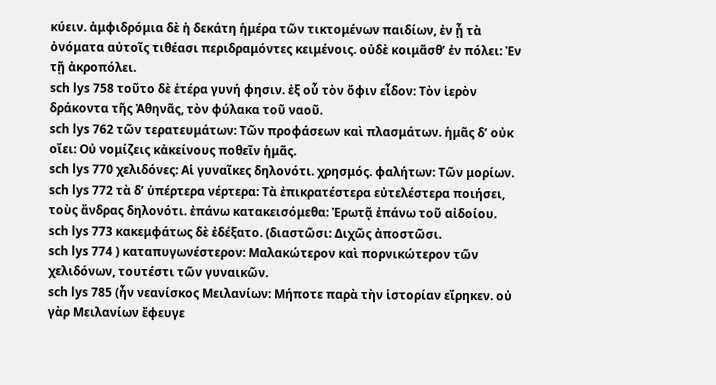κύειν. ἀμφιδρόμια δὲ ἡ δεκάτη ἡμέρα τῶν τικτομένων παιδίων, ἐν ᾗ τὰ ὀνόματα αὐτοῖς τιθέασι περιδραμόντες κειμένοις. οὐδὲ κοιμᾶσθ’ ἐν πόλει: Ἐν τῇ ἀκροπόλει.
sch lys 758 τοῦτο δὲ ἑτέρα γυνή φησιν. ἐξ οὗ τὸν ὄφιν εἶδον: Τὸν ἱερὸν δράκοντα τῆς Ἀθηνᾶς, τὸν φύλακα τοῦ ναοῦ.
sch lys 762 τῶν τερατευμάτων: Τῶν προφάσεων καὶ πλασμάτων. ἡμᾶς δ’ οὐκ οἴει: Οὐ νομίζεις κἀκείνους ποθεῖν ἡμᾶς.
sch lys 770 χελιδόνες: Αἱ γυναῖκες δηλονότι. χρησμός. φαλήτων: Τῶν μορίων.
sch lys 772 τὰ δ’ ὑπέρτερα νέρτερα: Τὰ ἐπικρατέστερα εὐτελέστερα ποιήσει, τοὺς ἄνδρας δηλονότι. ἐπάνω κατακεισόμεθα: Ἐρωτᾷ ἐπάνω τοῦ αἰδοίου.
sch lys 773 κακεμφάτως δὲ ἐδέξατο. (διαστῶσι: Διχῶς ἀποστῶσι.
sch lys 774 ) καταπυγωνέστερον: Μαλακώτερον καὶ πορνικώτερον τῶν χελιδόνων, τουτέστι τῶν γυναικῶν.
sch lys 785 (ἦν νεανίσκος Μειλανίων: Μήποτε παρὰ τὴν ἱστορίαν εἴρηκεν. οὐ γὰρ Μειλανίων ἔφευγε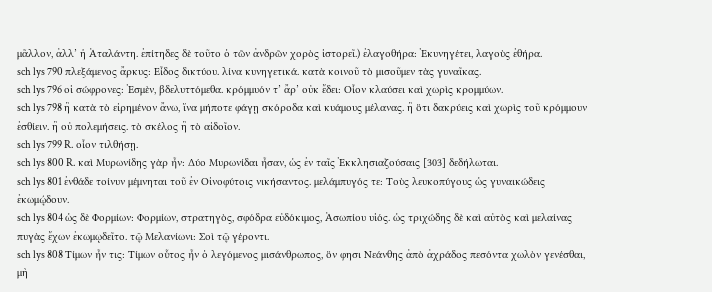μᾶλλον, ἀλλ’ ἡ Ἀταλάντη. ἐπίτηδες δὲ τοῦτο ὁ τῶν ἀνδρῶν χορὸς ἱστορεῖ.) ἐλαγοθήρα: Ἐκυνηγέτει, λαγοὺς ἐθήρα.
sch lys 790 πλεξάμενος ἄρκυς: Εἶδος δικτύου. λίνα κυνηγετικά. κατὰ κοινοῦ τὸ μισοῦμεν τὰς γυναῖκας.
sch lys 796 οἱ σώφρονες: Ἐσμὲν, βδελυττόμεθα. κρόμμυόν τ’ ἄρ’ οὐκ ἔδει: Οἷον κλαύσει καὶ χωρὶς κρομμύων.
sch lys 798 ἢ κατὰ τὸ εἰρημένον ἄνω, ἵνα μήποτε φάγῃ σκόροδα καὶ κυάμους μέλανας. ἢ ὅτι δακρύεις καὶ χωρὶς τοῦ κρόμμουν ἐσθίειν. ἢ οὐ πολεμήσεις. τὸ σκέλος ἢ τὸ αἰδοῖον.
sch lys 799 R. οἷον τιλθήσῃ.
sch lys 800 R. καὶ Μυρωνίδης γὰρ ἦν: Δύο Μυρωνίδαι ἦσαν, ὡς ἐν ταῖς Ἐκκλησιαζούσαις [303] δεδήλωται.
sch lys 801 ἐνθάδε τοίνυν μέμνηται τοῦ ἐν Οἰνοφύτοις νικήσαντος. μελάμπυγός τε: Τοὺς λευκοπύγους ὡς γυναικώδεις ἐκωμῴδουν.
sch lys 804 ὡς δὲ Φορμίων: Φορμίων, στρατηγὸς, σφόδρα εὐδόκιμος, Ἀσωπίου υἱός. ὡς τριχώδης δὲ καὶ αὐτὸς καὶ μελαίνας πυγὰς ἔχων ἐκωμῳδεῖτο. τῷ Μελανίωνι: Σοὶ τῷ γέροντι.
sch lys 808 Τίμων ἦν τις: Τίμων οὗτος ἦν ὁ λεγόμενος μισάνθρωπος, ὅν φησι Νεάνθης ἀπὸ ἀχράδος πεσόντα χωλὸν γενέσθαι, μὴ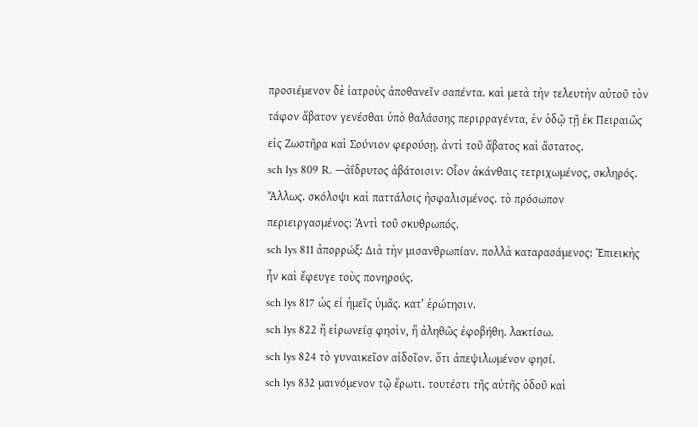προσιέμενον δὲ ἰατροὺς ἀποθανεῖν σαπέντα. καὶ μετὰ τὴν τελευτὴν αὐτοῦ τὸν τάφον ἄβατον γενέσθαι ὑπὸ θαλάσσης περιρραγέντα, ἐν ὁδῷ τῇ ἐκ Πειραιῶς εἰς Ζωστῆρα καὶ Σούνιον φερούσῃ. ἀντὶ τοῦ ἄβατος καὶ ἄστατος.
sch lys 809 R. —ἀΐδρυτος ἀβάτοισιν: Οἷον ἀκάνθαις τετριχωμένος, σκληρός. Ἄλλως. σκόλοψι καὶ παττάλοις ἠσφαλισμένος. τὸ πρόσωπον περιειργασμένος: Ἀντὶ τοῦ σκυθρωπός.
sch lys 811 ἀπορρώξ: Διὰ τὴν μισανθρωπίαν. πολλὰ καταρασάμενος: Ἐπιεικὴς ἦν καὶ ἔφευγε τοὺς πονηρούς.
sch lys 817 ὡς εἰ ἡμεῖς ὑμᾶς. κατ’ ἐρώτησιν.
sch lys 822 ἢ εἰρωνείᾳ φησὶν, ἢ ἀληθῶς ἐφοβήθη. λακτίσω.
sch lys 824 τὸ γυναικεῖον αἰδοῖον. ὅτι ἀπεψιλωμένον φησί.
sch lys 832 μαινόμενον τῷ ἔρωτι. τουτέστι τῆς αὐτῆς ὁδοῦ καὶ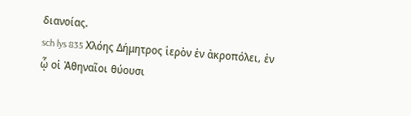διανοίας.
sch lys 835 Χλόης Δήμητρος ἱερὸν ἐν ἀκροπόλει, ἐν ᾧ οἱ Ἀθηναῖοι θύουσι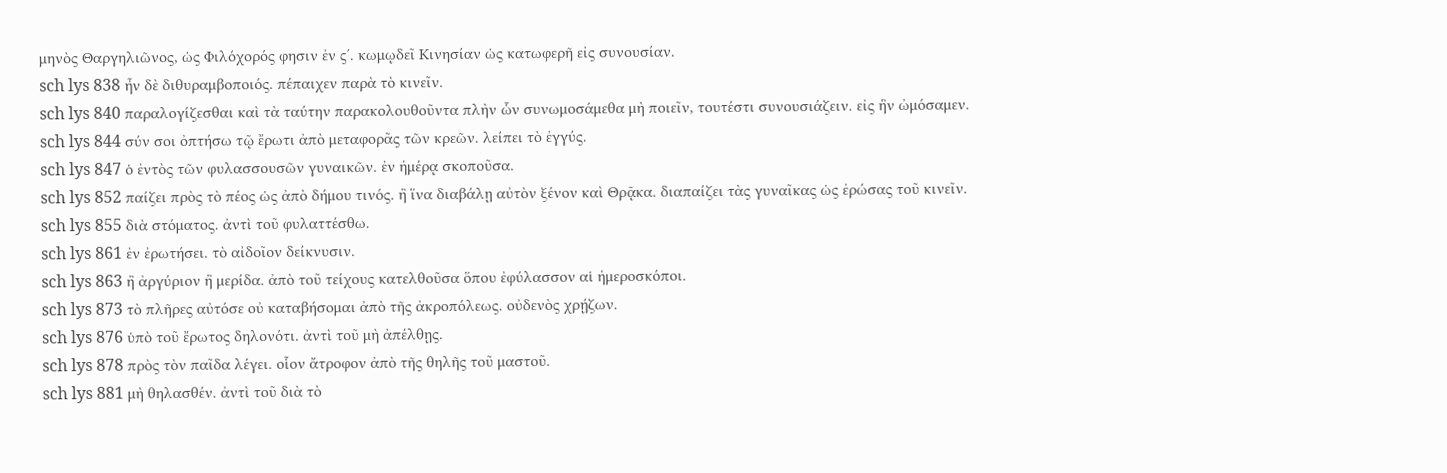μηνὸς Θαργηλιῶνος, ὡς Φιλόχορός φησιν ἐν ϛʹ. κωμῳδεῖ Κινησίαν ὡς κατωφερῆ εἰς συνουσίαν.
sch lys 838 ἦν δὲ διθυραμβοποιός. πέπαιχεν παρὰ τὸ κινεῖν.
sch lys 840 παραλογίζεσθαι καὶ τὰ ταύτην παρακολουθοῦντα πλὴν ὧν συνωμοσάμεθα μὴ ποιεῖν, τουτέστι συνουσιάζειν. εἰς ἣν ὠμόσαμεν.
sch lys 844 σύν σοι ὀπτήσω τῷ ἔρωτι ἀπὸ μεταφορᾶς τῶν κρεῶν. λείπει τὸ ἐγγύς.
sch lys 847 ὁ ἐντὸς τῶν φυλασσουσῶν γυναικῶν. ἐν ἡμέρᾳ σκοποῦσα.
sch lys 852 παίζει πρὸς τὸ πέος ὡς ἀπὸ δήμου τινός. ἢ ἵνα διαβάλῃ αὐτὸν ξένον καὶ Θρᾷκα. διαπαίζει τὰς γυναῖκας ὡς ἐρώσας τοῦ κινεῖν.
sch lys 855 διὰ στόματος. ἀντὶ τοῦ φυλαττέσθω.
sch lys 861 ἐν ἐρωτήσει. τὸ αἰδοῖον δείκνυσιν.
sch lys 863 ἢ ἀργύριον ἢ μερίδα. ἀπὸ τοῦ τείχους κατελθοῦσα ὅπου ἐφύλασσον αἱ ἡμεροσκόποι.
sch lys 873 τὸ πλῆρες αὐτόσε οὐ καταβήσομαι ἀπὸ τῆς ἀκροπόλεως. οὐδενὸς χρῄζων.
sch lys 876 ὑπὸ τοῦ ἔρωτος δηλονότι. ἀντὶ τοῦ μὴ ἀπέλθῃς.
sch lys 878 πρὸς τὸν παῖδα λέγει. οἷον ἄτροφον ἀπὸ τῆς θηλῆς τοῦ μαστοῦ.
sch lys 881 μὴ θηλασθέν. ἀντὶ τοῦ διὰ τὸ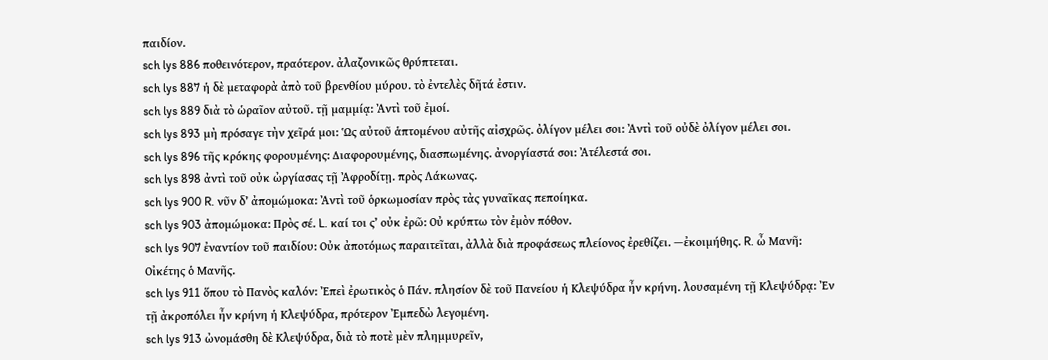παιδίον.
sch lys 886 ποθεινότερον, πραότερον. ἀλαζονικῶς θρύπτεται.
sch lys 887 ἡ δὲ μεταφορὰ ἀπὸ τοῦ βρενθίου μύρου. τὸ ἐντελὲς δῆτά ἐστιν.
sch lys 889 διὰ τὸ ὡραῖον αὐτοῦ. τῇ μαμμίᾳ: Ἀντὶ τοῦ ἐμοί.
sch lys 893 μὴ πρόσαγε τὴν χεῖρά μοι: Ὡς αὐτοῦ ἁπτομένου αὐτῆς αἰσχρῶς. ὀλίγον μέλει σοι: Ἀντὶ τοῦ οὐδὲ ὀλίγον μέλει σοι.
sch lys 896 τῆς κρόκης φορουμένης: Διαφορουμένης, διασπωμένης. ἀνοργίαστά σοι: Ἀτέλεστά σοι.
sch lys 898 ἀντὶ τοῦ οὐκ ὠργίασας τῇ Ἀφροδίτῃ. πρὸς Λάκωνας.
sch lys 900 R. νῦν δ’ ἀπομώμοκα: Ἀντὶ τοῦ ὁρκωμοσίαν πρὸς τὰς γυναῖκας πεποίηκα.
sch lys 903 ἀπομώμοκα: Πρὸς σέ. L. καί τοι ς’ οὐκ ἐρῶ: Οὐ κρύπτω τὸν ἐμὸν πόθον.
sch lys 907 ἐναντίον τοῦ παιδίου: Οὐκ ἀποτόμως παραιτεῖται, ἀλλὰ διὰ προφάσεως πλείονος ἐρεθίζει. —ἐκοιμήθης. R. ὦ Μανῆ: Οἰκέτης ὁ Μανῆς.
sch lys 911 ὅπου τὸ Πανὸς καλόν: Ἐπεὶ ἐρωτικὸς ὁ Πάν. πλησίον δὲ τοῦ Πανείου ἡ Κλεψύδρα ἦν κρήνη. λουσαμένη τῇ Κλεψύδρᾳ: Ἐν τῇ ἀκροπόλει ἦν κρήνη ἡ Κλεψύδρα, πρότερον Ἐμπεδὼ λεγομένη.
sch lys 913 ὠνομάσθη δὲ Κλεψύδρα, διὰ τὸ ποτὲ μὲν πλημμυρεῖν,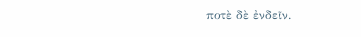ποτὲ δὲ ἐνδεῖν.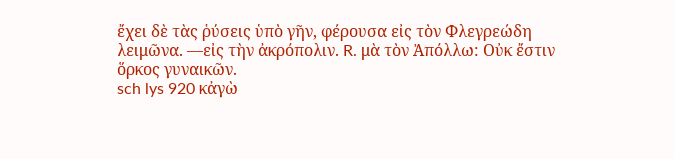ἔχει δὲ τὰς ῥύσεις ὑπὸ γῆν, φέρουσα εἰς τὸν Φλεγρεώδη λειμῶνα. —εἰς τὴν ἀκρόπολιν. R. μὰ τὸν Ἀπόλλω: Οὐκ ἔστιν ὅρκος γυναικῶν.
sch lys 920 κἀγὼ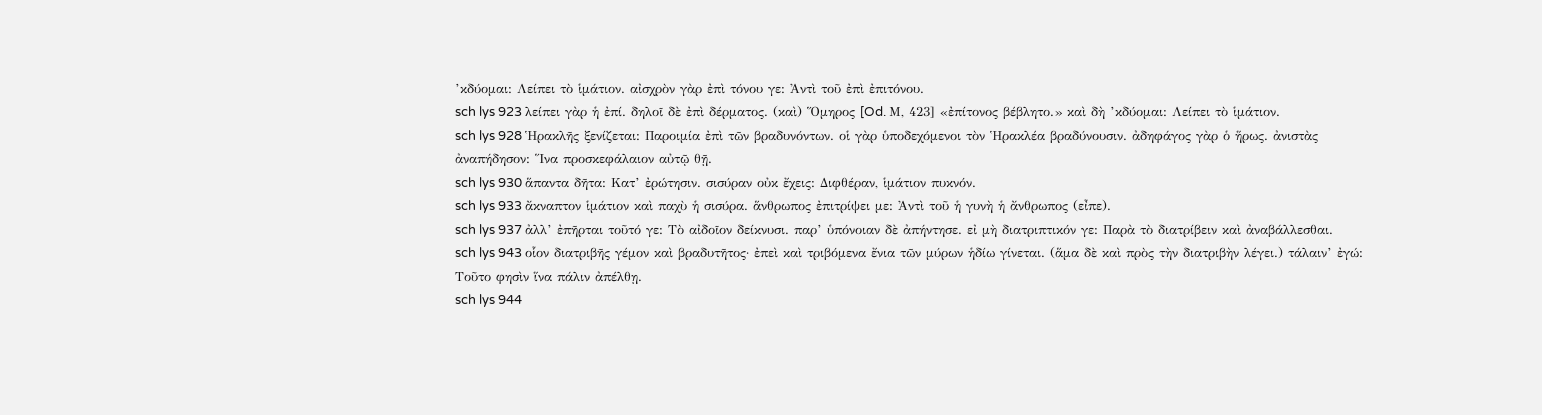’κδύομαι: Λείπει τὸ ἱμάτιον. αἰσχρὸν γὰρ ἐπὶ τόνου γε: Ἀντὶ τοῦ ἐπὶ ἐπιτόνου.
sch lys 923 λείπει γὰρ ἡ ἐπί. δηλοῖ δὲ ἐπὶ δέρματος. (καὶ) Ὅμηρος [Od. Μ, 423] «ἐπίτονος βέβλητο.» καὶ δὴ ’κδύομαι: Λείπει τὸ ἱμάτιον.
sch lys 928 Ἡρακλῆς ξενίζεται: Παροιμία ἐπὶ τῶν βραδυνόντων. οἱ γὰρ ὑποδεχόμενοι τὸν Ἡρακλέα βραδύνουσιν. ἀδηφάγος γὰρ ὁ ἥρως. ἀνιστὰς ἀναπήδησον: Ἵνα προσκεφάλαιον αὐτῷ θῇ.
sch lys 930 ἅπαντα δῆτα: Κατ’ ἐρώτησιν. σισύραν οὐκ ἔχεις: Διφθέραν, ἱμάτιον πυκνόν.
sch lys 933 ἄκναπτον ἱμάτιον καὶ παχὺ ἡ σισύρα. ἅνθρωπος ἐπιτρίψει με: Ἀντὶ τοῦ ἡ γυνὴ ἡ ἄνθρωπος (εἶπε).
sch lys 937 ἀλλ’ ἐπῆρται τοῦτό γε: Τὸ αἰδοῖον δείκνυσι. παρ’ ὑπόνοιαν δὲ ἀπήντησε. εἰ μὴ διατριπτικόν γε: Παρὰ τὸ διατρίβειν καὶ ἀναβάλλεσθαι.
sch lys 943 οἷον διατριβῆς γέμον καὶ βραδυτῆτος· ἐπεὶ καὶ τριβόμενα ἔνια τῶν μύρων ἡδίω γίνεται. (ἅμα δὲ καὶ πρὸς τὴν διατριβὴν λέγει.) τάλαιν’ ἐγώ: Τοῦτο φησὶν ἵνα πάλιν ἀπέλθῃ.
sch lys 944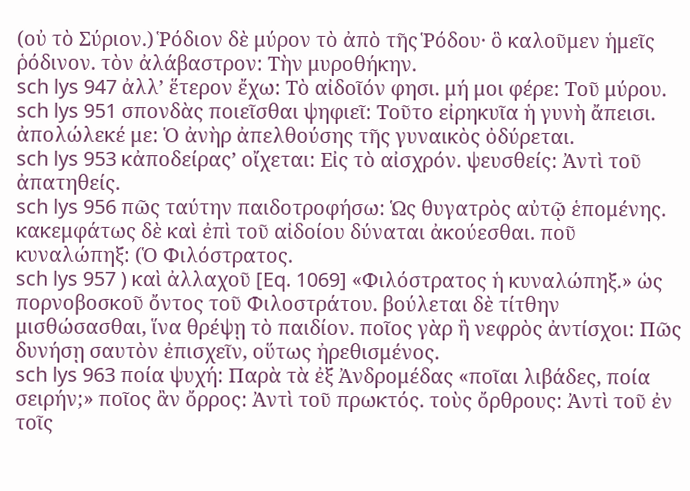(οὐ τὸ Σύριον.) Ῥόδιον δὲ μύρον τὸ ἀπὸ τῆς Ῥόδου· ὃ καλοῦμεν ἡμεῖς ῥόδινον. τὸν ἀλάβαστρον: Τὴν μυροθήκην.
sch lys 947 ἀλλ’ ἕτερον ἔχω: Τὸ αἰδοῖόν φησι. μή μοι φέρε: Τοῦ μύρου.
sch lys 951 σπονδὰς ποιεῖσθαι ψηφιεῖ: Τοῦτο εἰρηκυῖα ἡ γυνὴ ἄπεισι. ἀπολώλεκέ με: Ὁ ἀνὴρ ἀπελθούσης τῆς γυναικὸς ὀδύρεται.
sch lys 953 κἀποδείρας’ οἴχεται: Εἰς τὸ αἰσχρόν. ψευσθείς: Ἀντὶ τοῦ ἀπατηθείς.
sch lys 956 πῶς ταύτην παιδοτροφήσω: Ὡς θυγατρὸς αὐτῷ ἑπομένης. κακεμφάτως δὲ καὶ ἐπὶ τοῦ αἰδοίου δύναται ἀκούεσθαι. ποῦ κυναλώπηξ: (Ὁ Φιλόστρατος.
sch lys 957 ) καὶ ἀλλαχοῦ [Eq. 1069] «Φιλόστρατος ἡ κυναλώπηξ.» ὡς πορνοβοσκοῦ ὄντος τοῦ Φιλοστράτου. βούλεται δὲ τίτθην μισθώσασθαι, ἵνα θρέψῃ τὸ παιδίον. ποῖος γὰρ ἢ νεφρὸς ἀντίσχοι: Πῶς δυνήσῃ σαυτὸν ἐπισχεῖν, οὕτως ἠρεθισμένος.
sch lys 963 ποία ψυχή: Παρὰ τὰ ἐξ Ἀνδρομέδας «ποῖαι λιβάδες, ποία σειρήν;» ποῖος ἂν ὄρρος: Ἀντὶ τοῦ πρωκτός. τοὺς ὄρθρους: Ἀντὶ τοῦ ἐν τοῖς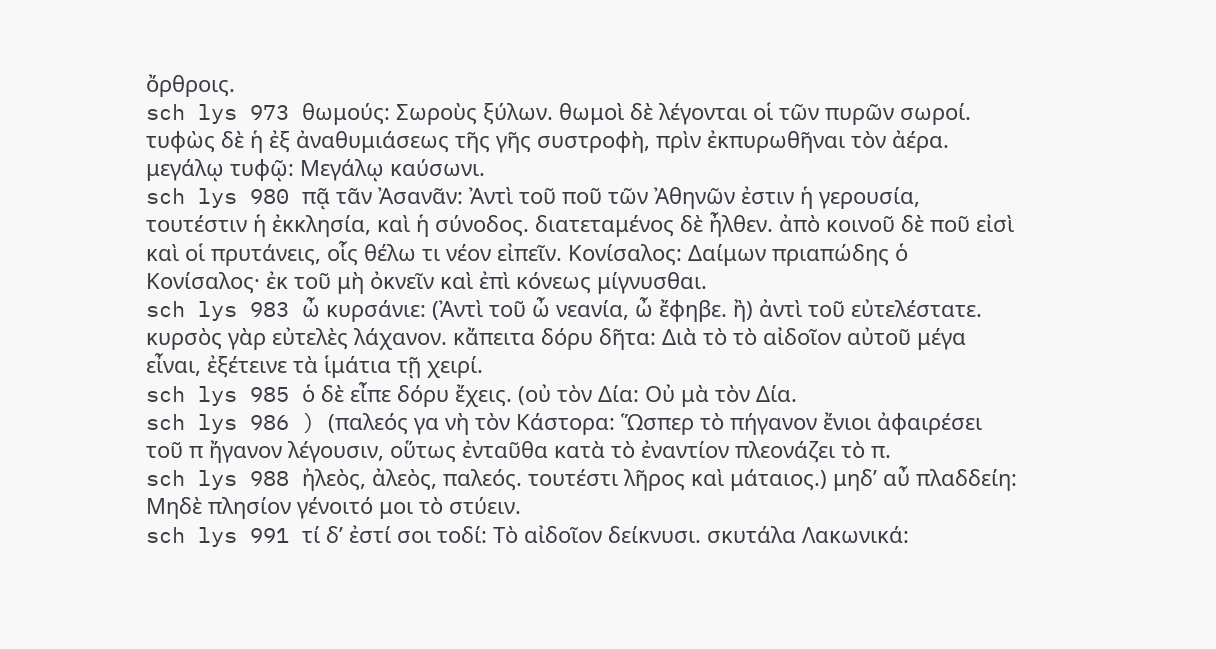ὄρθροις.
sch lys 973 θωμούς: Σωροὺς ξύλων. θωμοὶ δὲ λέγονται οἱ τῶν πυρῶν σωροί. τυφὼς δὲ ἡ ἐξ ἀναθυμιάσεως τῆς γῆς συστροφὴ, πρὶν ἐκπυρωθῆναι τὸν ἀέρα. μεγάλῳ τυφῷ: Μεγάλῳ καύσωνι.
sch lys 980 πᾷ τᾶν Ἀσανᾶν: Ἀντὶ τοῦ ποῦ τῶν Ἀθηνῶν ἐστιν ἡ γερουσία, τουτέστιν ἡ ἐκκλησία, καὶ ἡ σύνοδος. διατεταμένος δὲ ἦλθεν. ἀπὸ κοινοῦ δὲ ποῦ εἰσὶ καὶ οἱ πρυτάνεις, οἷς θέλω τι νέον εἰπεῖν. Κονίσαλος: Δαίμων πριαπώδης ὁ Κονίσαλος· ἐκ τοῦ μὴ ὀκνεῖν καὶ ἐπὶ κόνεως μίγνυσθαι.
sch lys 983 ὦ κυρσάνιε: (Ἀντὶ τοῦ ὦ νεανία, ὦ ἔφηβε. ἢ) ἀντὶ τοῦ εὐτελέστατε. κυρσὸς γὰρ εὐτελὲς λάχανον. κἄπειτα δόρυ δῆτα: Διὰ τὸ τὸ αἰδοῖον αὐτοῦ μέγα εἶναι, ἐξέτεινε τὰ ἱμάτια τῇ χειρί.
sch lys 985 ὁ δὲ εἶπε δόρυ ἔχεις. (οὐ τὸν Δία: Οὐ μὰ τὸν Δία.
sch lys 986 ) (παλεός γα νὴ τὸν Κάστορα: Ὥσπερ τὸ πήγανον ἔνιοι ἀφαιρέσει τοῦ π ἤγανον λέγουσιν, οὕτως ἐνταῦθα κατὰ τὸ ἐναντίον πλεονάζει τὸ π.
sch lys 988 ἠλεὸς, ἀλεὸς, παλεός. τουτέστι λῆρος καὶ μάταιος.) μηδ’ αὖ πλαδδείη: Μηδὲ πλησίον γένοιτό μοι τὸ στύειν.
sch lys 991 τί δ’ ἐστί σοι τοδί: Τὸ αἰδοῖον δείκνυσι. σκυτάλα Λακωνικά: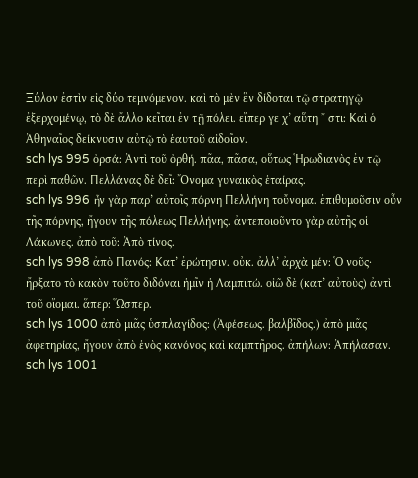Ξύλον ἐστὶν εἰς δύο τεμνόμενον. καὶ τὸ μὲν ἓν δίδοται τῷ στρατηγῷ ἐξερχομένῳ, τὸ δὲ ἄλλο κεῖται ἐν τῇ πόλει. εἴπερ γε χ’ αὕτη ῎ στι: Καὶ ὁ Ἀθηναῖος δείκνυσιν αὐτῷ τὸ ἑαυτοῦ αἰδοῖον.
sch lys 995 ὀρσά: Ἀντὶ τοῦ ὀρθή. πᾶα, πᾶσα, οὕτως Ἡρωδιανὸς ἐν τῷ περὶ παθῶν. Πελλάνας δὲ δεῖ: Ὄνομα γυναικὸς ἑταίρας.
sch lys 996 ἦν γὰρ παρ’ αὐτοῖς πόρνη Πελλήνη τοὔνομα. ἐπιθυμοῦσιν οὖν τῆς πόρνης, ἤγουν τῆς πόλεως Πελλήνης. ἀντεποιοῦντο γὰρ αὐτῆς οἱ Λάκωνες. ἀπὸ τοῦ: Ἀπὸ τίνος.
sch lys 998 ἀπὸ Πανός: Κατ’ ἐρώτησιν. οὐκ. ἀλλ’ ἀρχὰ μέν: Ὁ νοῦς· ἤρξατο τὸ κακὸν τοῦτο διδόναι ἡμῖν ἡ Λαμπιτώ. οἰῶ δὲ (κατ’ αὐτοὺς) ἀντὶ τοῦ οἴομαι. ἅπερ: Ὥσπερ.
sch lys 1000 ἀπὸ μιᾶς ὑσπλαγίδος: (Ἀφέσεως. βαλβῖδος.) ἀπὸ μιᾶς ἀφετηρίας, ἤγουν ἀπὸ ἑνὸς κανόνος καὶ καμπτῆρος. ἀπήλων: Ἀπήλασαν.
sch lys 1001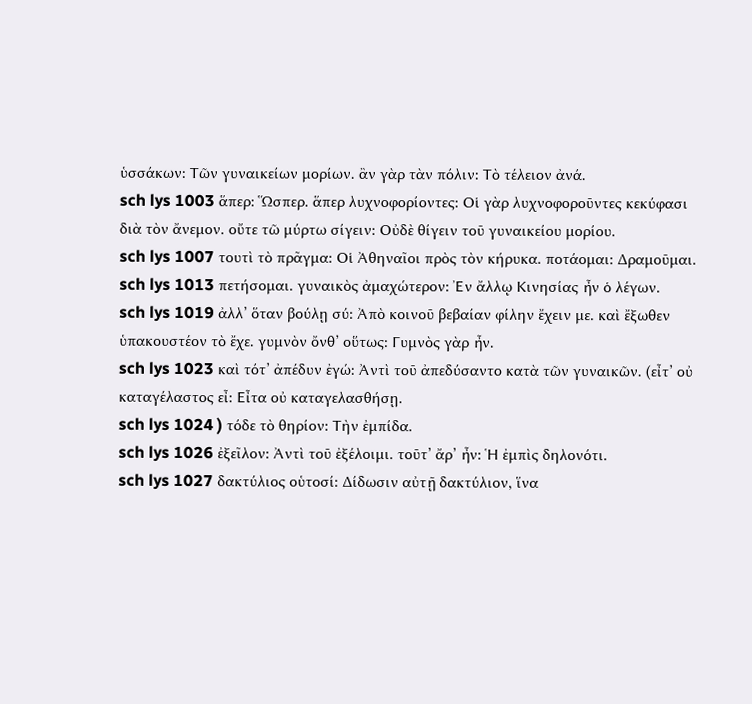ὑσσάκων: Τῶν γυναικείων μορίων. ἂν γὰρ τὰν πόλιν: Τὸ τέλειον ἀνά.
sch lys 1003 ἅπερ: Ὥσπερ. ἅπερ λυχνοφορίοντες: Οἱ γὰρ λυχνοφοροῦντες κεκύφασι διὰ τὸν ἄνεμον. οὔτε τῶ μύρτω σίγειν: Οὐδὲ θίγειν τοῦ γυναικείου μορίου.
sch lys 1007 τουτὶ τὸ πρᾶγμα: Οἱ Ἀθηναῖοι πρὸς τὸν κήρυκα. ποτάομαι: Δραμοῦμαι.
sch lys 1013 πετήσομαι. γυναικὸς ἀμαχώτερον: Ἐν ἄλλῳ Κινησίας ἦν ὁ λέγων.
sch lys 1019 ἀλλ’ ὅταν βούλῃ σύ: Ἀπὸ κοινοῦ βεβαίαν φίλην ἔχειν με. καὶ ἔξωθεν ὑπακουστέον τὸ ἔχε. γυμνὸν ὄνθ’ οὕτως: Γυμνὸς γὰρ ἦν.
sch lys 1023 καὶ τότ’ ἀπέδυν ἐγώ: Ἀντὶ τοῦ ἀπεδύσαντο κατὰ τῶν γυναικῶν. (εἶτ’ οὐ καταγέλαστος εἶ: Εἶτα οὐ καταγελασθήσῃ.
sch lys 1024 ) τόδε τὸ θηρίον: Τὴν ἐμπίδα.
sch lys 1026 ἐξεῖλον: Ἀντὶ τοῦ ἐξέλοιμι. τοῦτ’ ἄρ’ ἦν: Ἡ ἐμπὶς δηλονότι.
sch lys 1027 δακτύλιος οὑτοσί: Δίδωσιν αὐτῇ δακτύλιον, ἵνα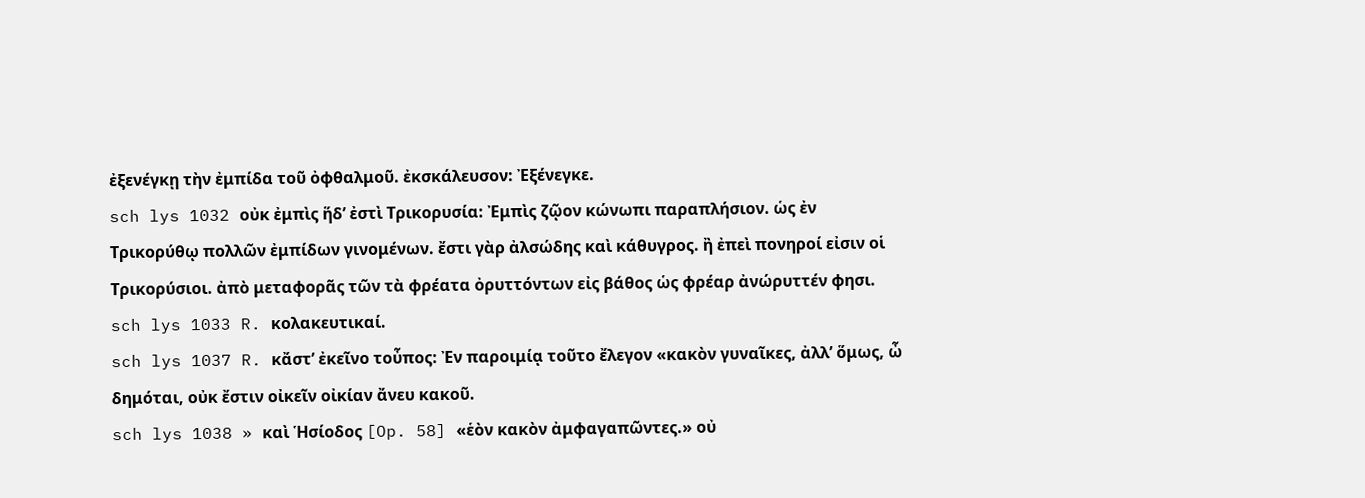ἐξενέγκῃ τὴν ἐμπίδα τοῦ ὀφθαλμοῦ. ἐκσκάλευσον: Ἐξένεγκε.
sch lys 1032 οὐκ ἐμπὶς ἥδ’ ἐστὶ Τρικορυσία: Ἐμπὶς ζῷον κώνωπι παραπλήσιον. ὡς ἐν Τρικορύθῳ πολλῶν ἐμπίδων γινομένων. ἔστι γὰρ ἀλσώδης καὶ κάθυγρος. ἢ ἐπεὶ πονηροί εἰσιν οἱ Τρικορύσιοι. ἀπὸ μεταφορᾶς τῶν τὰ φρέατα ὀρυττόντων εἰς βάθος ὡς φρέαρ ἀνώρυττέν φησι.
sch lys 1033 R. κολακευτικαί.
sch lys 1037 R. κἄστ’ ἐκεῖνο τοὖπος: Ἐν παροιμίᾳ τοῦτο ἔλεγον «κακὸν γυναῖκες, ἀλλ’ ὅμως, ὦ δημόται, οὐκ ἔστιν οἰκεῖν οἰκίαν ἄνευ κακοῦ.
sch lys 1038 » καὶ Ἡσίοδος [Op. 58] «ἑὸν κακὸν ἀμφαγαπῶντες.» οὐ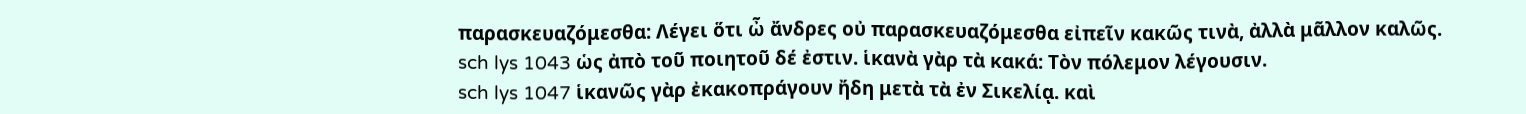παρασκευαζόμεσθα: Λέγει ὅτι ὦ ἄνδρες οὐ παρασκευαζόμεσθα εἰπεῖν κακῶς τινὰ, ἀλλὰ μᾶλλον καλῶς.
sch lys 1043 ὡς ἀπὸ τοῦ ποιητοῦ δέ ἐστιν. ἱκανὰ γὰρ τὰ κακά: Τὸν πόλεμον λέγουσιν.
sch lys 1047 ἱκανῶς γὰρ ἐκακοπράγουν ἤδη μετὰ τὰ ἐν Σικελίᾳ. καὶ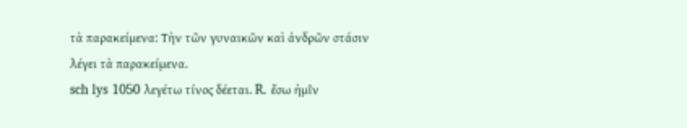τὰ παρακείμενα: Τὴν τῶν γυναικῶν καὶ ἀνδρῶν στάσιν λέγει τὰ παρακείμενα.
sch lys 1050 λεγέτω τίνος δέεται. R. ἔσω ἡμῖν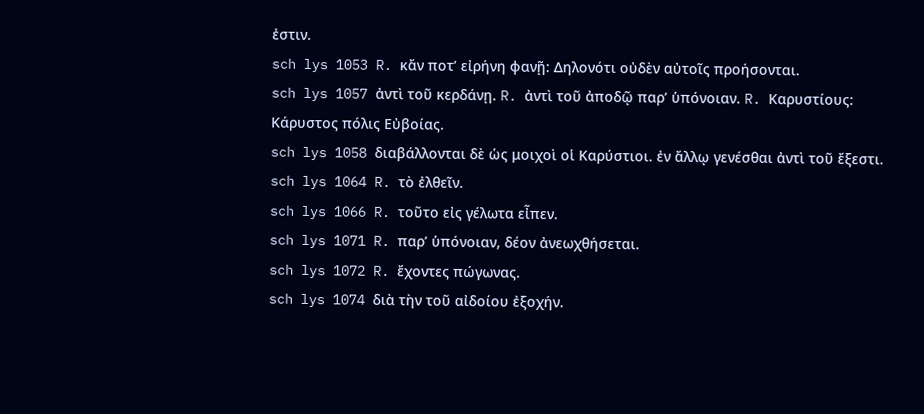ἐστιν.
sch lys 1053 R. κἄν ποτ’ εἰρήνη φανῇ: Δηλονότι οὐδὲν αὐτοῖς προήσονται.
sch lys 1057 ἀντὶ τοῦ κερδάνῃ. R. ἀντὶ τοῦ ἀποδῷ παρ’ ὑπόνοιαν. R. Καρυστίους: Κάρυστος πόλις Εὐβοίας.
sch lys 1058 διαβάλλονται δὲ ὡς μοιχοὶ οἱ Καρύστιοι. ἐν ἄλλῳ γενέσθαι ἀντὶ τοῦ ἔξεστι.
sch lys 1064 R. τὸ ἐλθεῖν.
sch lys 1066 R. τοῦτο εἰς γέλωτα εἶπεν.
sch lys 1071 R. παρ’ ὑπόνοιαν, δέον ἀνεωχθήσεται.
sch lys 1072 R. ἔχοντες πώγωνας.
sch lys 1074 διὰ τὴν τοῦ αἰδοίου ἐξοχήν.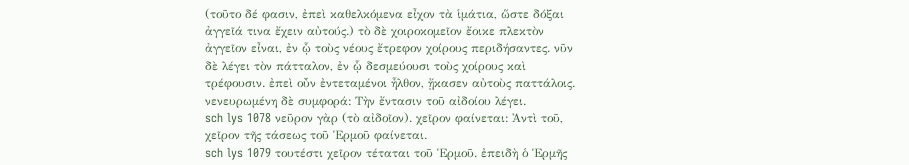(τοῦτο δέ φασιν, ἐπεὶ καθελκόμενα εἶχον τὰ ἱμάτια, ὥστε δόξαι ἀγγεῖά τινα ἔχειν αὐτούς.) τὸ δὲ χοιροκομεῖον ἔοικε πλεκτὸν ἀγγεῖον εἶναι, ἐν ᾧ τοὺς νέους ἔτρεφον χοίρους περιδήσαντες. νῦν δὲ λέγει τὸν πάτταλον, ἐν ᾧ δεσμεύουσι τοὺς χοίρους καὶ τρέφουσιν. ἐπεὶ οὖν ἐντεταμένοι ἦλθον, ᾔκασεν αὐτοὺς παττάλοις. νενευρωμένη δὲ συμφορά: Τὴν ἔντασιν τοῦ αἰδοίου λέγει.
sch lys 1078 νεῦρον γὰρ (τὸ αἰδοῖον). χεῖρον φαίνεται: Ἀντὶ τοῦ, χεῖρον τῆς τάσεως τοῦ Ἑρμοῦ φαίνεται.
sch lys 1079 τουτέστι χεῖρον τέταται τοῦ Ἑρμοῦ. ἐπειδὴ ὁ Ἑρμῆς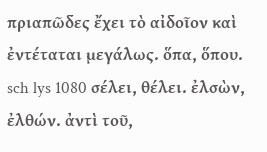πριαπῶδες ἔχει τὸ αἰδοῖον καὶ ἐντέταται μεγάλως. ὅπα, ὅπου.
sch lys 1080 σέλει, θέλει. ἐλσὼν, ἐλθών. ἀντὶ τοῦ,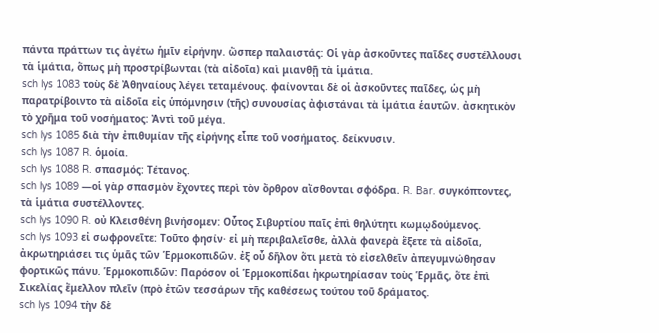πάντα πράττων τις ἀγέτω ἡμῖν εἰρήνην. ὥσπερ παλαιστάς: Οἱ γὰρ ἀσκοῦντες παῖδες συστέλλουσι τὰ ἱμάτια, ὅπως μὴ προστρίβωνται (τὰ αἰδοῖα) καὶ μιανθῇ τὰ ἱμάτια.
sch lys 1083 τοὺς δὲ Ἀθηναίους λέγει τεταμένους. φαίνονται δὲ οἱ ἀσκοῦντες παῖδες, ὡς μὴ παρατρίβοιντο τὰ αἰδοῖα εἰς ὑπόμνησιν (τῆς) συνουσίας ἀφιστάναι τὰ ἱμάτια ἑαυτῶν. ἀσκητικὸν τὸ χρῆμα τοῦ νοσήματος: Ἀντὶ τοῦ μέγα.
sch lys 1085 διὰ τὴν ἐπιθυμίαν τῆς εἰρήνης εἶπε τοῦ νοσήματος. δείκνυσιν.
sch lys 1087 R. ὁμοία.
sch lys 1088 R. σπασμός: Τέτανος.
sch lys 1089 —οἱ γὰρ σπασμὸν ἔχοντες περὶ τὸν ὄρθρον αἴσθονται σφόδρα. R. Bar. συγκόπτοντες, τὰ ἱμάτια συστέλλοντες.
sch lys 1090 R. οὐ Κλεισθένη βινήσομεν: Οὗτος Σιβυρτίου παῖς ἐπὶ θηλύτητι κωμῳδούμενος.
sch lys 1093 εἰ σωφρονεῖτε: Τοῦτο φησίν· εἰ μὴ περιβαλεῖσθε, ἀλλὰ φανερὰ ἕξετε τὰ αἰδοῖα, ἀκρωτηριάσει τις ὑμᾶς τῶν Ἑρμοκοπιδῶν. ἐξ οὗ δῆλον ὅτι μετὰ τὸ εἰσελθεῖν ἀπεγυμνώθησαν φορτικῶς πάνυ. Ἑρμοκοπιδῶν: Παρόσον οἱ Ἑρμοκοπίδαι ἠκρωτηρίασαν τοὺς Ἑρμᾶς, ὅτε ἐπὶ Σικελίας ἔμελλον πλεῖν (πρὸ ἐτῶν τεσσάρων τῆς καθέσεως τούτου τοῦ δράματος.
sch lys 1094 τὴν δὲ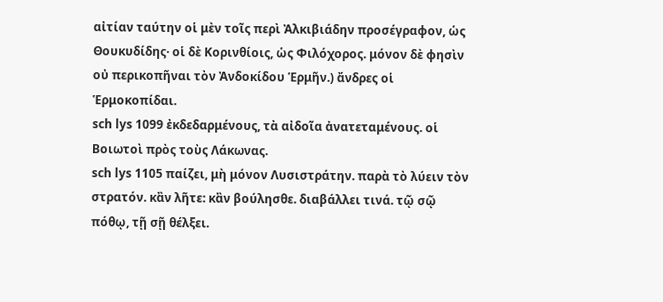αἰτίαν ταύτην οἱ μὲν τοῖς περὶ Ἀλκιβιάδην προσέγραφον, ὡς Θουκυδίδης· οἱ δὲ Κορινθίοις, ὡς Φιλόχορος. μόνον δὲ φησὶν οὐ περικοπῆναι τὸν Ἀνδοκίδου Ἑρμῆν.) ἄνδρες οἱ Ἑρμοκοπίδαι.
sch lys 1099 ἐκδεδαρμένους, τὰ αἰδοῖα ἀνατεταμένους. οἱ Βοιωτοὶ πρὸς τοὺς Λάκωνας.
sch lys 1105 παίζει, μὴ μόνον Λυσιστράτην. παρὰ τὸ λύειν τὸν στρατόν. κἂν λῆτε: κἂν βούλησθε. διαβάλλει τινά. τῷ σῷ πόθῳ, τῇ σῇ θέλξει.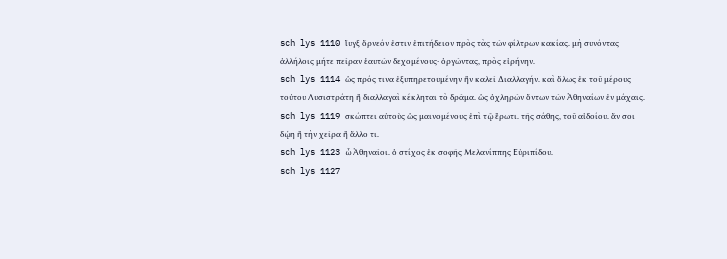sch lys 1110 ἴυγξ ὄρνεόν ἐστιν ἐπιτήδειον πρὸς τὰς τῶν φίλτρων κακίας. μὴ συνόντας ἀλλήλοις μήτε πεῖραν ἑαυτῶν δεχομένους· ὀργῶντας, πρὸς εἰρήνην.
sch lys 1114 ὡς πρός τινα ἐξυπηρετουμένην ἣν καλεῖ Διαλλαγήν. καὶ ὅλως ἐκ τοῦ μέρους τούτου Λυσιστράτη ἢ διαλλαγαὶ κέκληται τὸ δρᾶμα. ὡς ὀχληρῶν ὄντων τῶν Ἀθηναίων ἐν μάχαις.
sch lys 1119 σκώπτει αὐτοὺς ὡς μαινομένους ἐπὶ τῷ ἔρωτι. τῆς σάθης, τοῦ αἰδοίου. ἄν σοι δῴη ἢ τὴν χεῖρα ἢ ἄλλο τι.
sch lys 1123 ὦ Ἀθηναῖοι. ὁ στίχος ἐκ σοφῆς Μελανίππης Εὐριπίδου.
sch lys 1127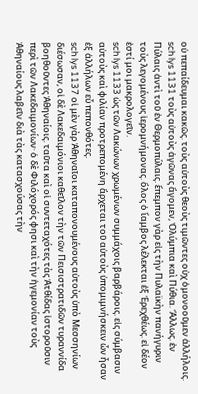οὐ πεπαίδευμαι κακῶς. τοὺς αὐτοὺς θεοὺς τιμῶντες οὐχ ὁμονοοῦμεν ἀλλήλοις.
sch lys 1131 τοὺς αὐτοὺς ἀγῶνας ἄγομεν, Ὀλύμπια καὶ Πύθια. Ἄλλως. ἐν Πύλαις ἀντὶ τοῦ ἐν Θερμοπύλαις. ἔπεμπον γὰρ εἰς τὴν Πυλαϊκὴν πανήγυριν τοὺς λεγομένους ἱερομνήμονας. ὅλος ὁ ἴαμβος λέλεκται ἐξ Ἐρεχθέως. εἰ δέον ἐστί μοι μακρολογεῖν.
sch lys 1133 ὡς τῶν Λακώνων χρωμένων συμμάχοις βαρβάροις. εἰς σύμβασιν αὐτοὺς καὶ φιλίαν προτρεπομένη ἄρχεται τοῦ αὐτοὺς ὑπομιμνήσκειν ὧν ἦσαν ἐξ ἀλλήλων εὖ πεπονθότες.
sch lys 1137 οἱ μὲν γὰρ Ἀθηναῖοι καταπονουμένους αὐτοὺς ὑπὸ Μεσσηνίων διέσωσαν, οἱ δὲ Λακεδαιμόνιοι καθεῖλον τὴν τῶν Πεισιστρατιδῶν τυραννίδα βοηθοῦντες Ἀθηναίοις. ταῦτα καὶ οἱ συντεταχότες τὰς Ἀτθίδας ἱστοροῦσιν περὶ τῶν Λακεδαιμονίων· ὁ δὲ Φιλόχορός φησι καὶ τὴν ἡγεμονίαν τοὺς Ἀθηναίους λαβεῖν διὰ τὰς κατασχούσας τὴν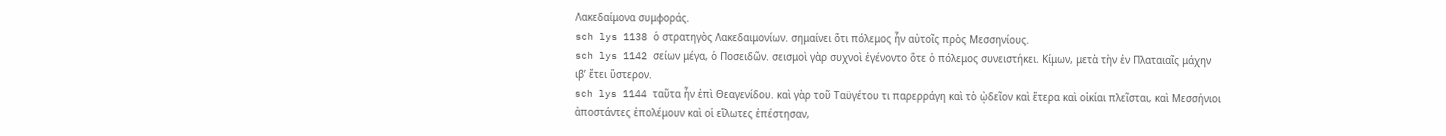Λακεδαίμονα συμφοράς.
sch lys 1138 ὁ στρατηγὸς Λακεδαιμονίων. σημαίνει ὅτι πόλεμος ἦν αὐτοῖς πρὸς Μεσσηνίους.
sch lys 1142 σείων μέγα, ὁ Ποσειδῶν. σεισμοὶ γὰρ συχνοὶ ἐγένοντο ὅτε ὁ πόλεμος συνειστήκει. Κίμων, μετὰ τὴν ἐν Πλαταιαῖς μάχην ιβʹ ἔτει ὕστερον.
sch lys 1144 ταῦτα ἦν ἐπὶ Θεαγενίδου. καὶ γὰρ τοῦ Ταϋγέτου τι παρερράγη καὶ τὸ ᾠδεῖον καὶ ἕτερα καὶ οἰκίαι πλεῖσται, καὶ Μεσσήνιοι ἀποστάντες ἐπολέμουν καὶ οἱ εἵλωτες ἐπέστησαν,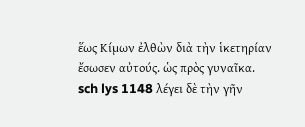ἕως Κίμων ἐλθὼν διὰ τὴν ἱκετηρίαν ἔσωσεν αὐτούς. ὡς πρὸς γυναῖκα.
sch lys 1148 λέγει δὲ τὴν γῆν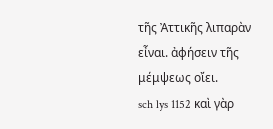τῆς Ἀττικῆς λιπαρὰν εἶναι. ἀφήσειν τῆς μέμψεως οἴει.
sch lys 1152 καὶ γὰρ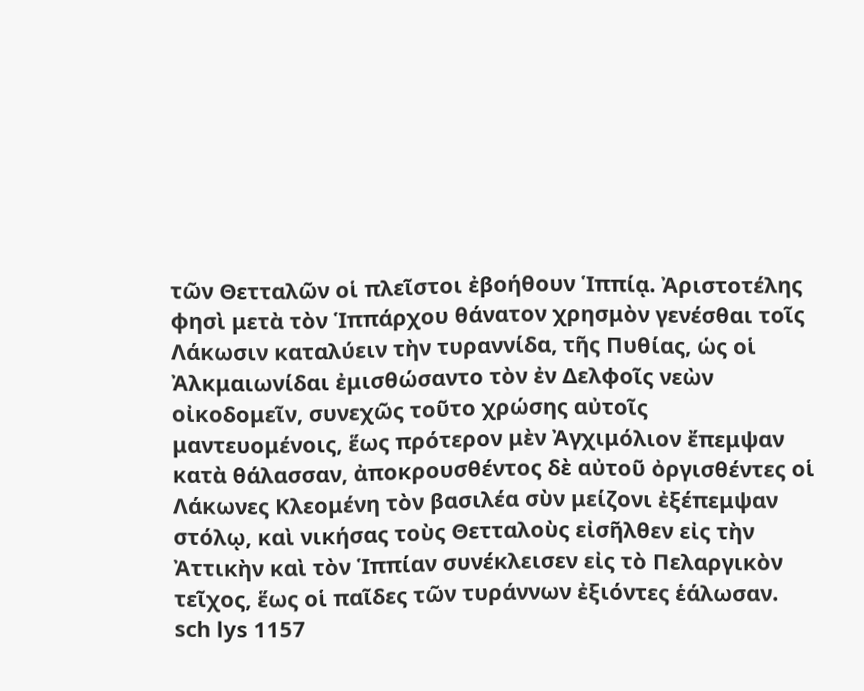τῶν Θετταλῶν οἱ πλεῖστοι ἐβοήθουν Ἱππίᾳ. Ἀριστοτέλης φησὶ μετὰ τὸν Ἱππάρχου θάνατον χρησμὸν γενέσθαι τοῖς Λάκωσιν καταλύειν τὴν τυραννίδα, τῆς Πυθίας, ὡς οἱ Ἀλκμαιωνίδαι ἐμισθώσαντο τὸν ἐν Δελφοῖς νεὼν οἰκοδομεῖν, συνεχῶς τοῦτο χρώσης αὐτοῖς μαντευομένοις, ἕως πρότερον μὲν Ἀγχιμόλιον ἔπεμψαν κατὰ θάλασσαν, ἀποκρουσθέντος δὲ αὐτοῦ ὀργισθέντες οἱ Λάκωνες Κλεομένη τὸν βασιλέα σὺν μείζονι ἐξέπεμψαν στόλῳ, καὶ νικήσας τοὺς Θετταλοὺς εἰσῆλθεν εἰς τὴν Ἀττικὴν καὶ τὸν Ἱππίαν συνέκλεισεν εἰς τὸ Πελαργικὸν τεῖχος, ἕως οἱ παῖδες τῶν τυράννων ἐξιόντες ἑάλωσαν.
sch lys 1157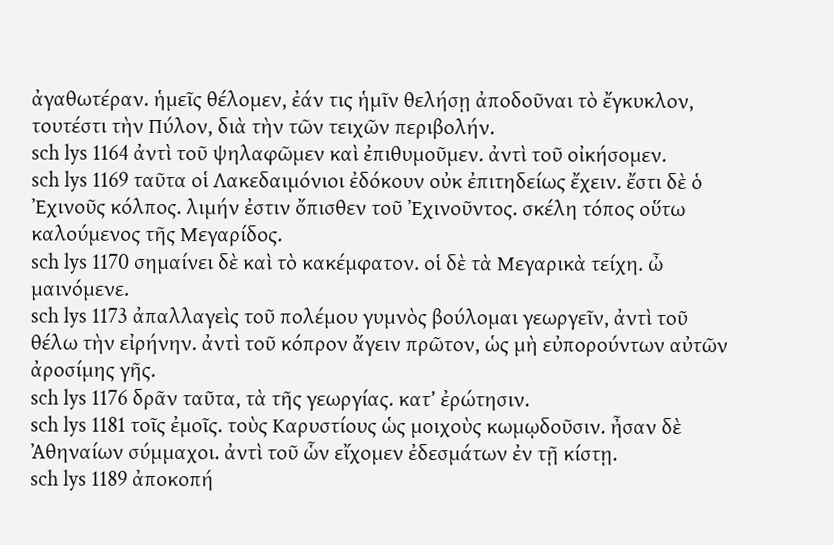ἀγαθωτέραν. ἡμεῖς θέλομεν, ἐάν τις ἡμῖν θελήσῃ ἀποδοῦναι τὸ ἔγκυκλον, τουτέστι τὴν Πύλον, διὰ τὴν τῶν τειχῶν περιβολήν.
sch lys 1164 ἀντὶ τοῦ ψηλαφῶμεν καὶ ἐπιθυμοῦμεν. ἀντὶ τοῦ οἰκήσομεν.
sch lys 1169 ταῦτα οἱ Λακεδαιμόνιοι ἐδόκουν οὐκ ἐπιτηδείως ἔχειν. ἔστι δὲ ὁ Ἐχινοῦς κόλπος. λιμήν ἐστιν ὄπισθεν τοῦ Ἐχινοῦντος. σκέλη τόπος οὕτω καλούμενος τῆς Μεγαρίδος.
sch lys 1170 σημαίνει δὲ καὶ τὸ κακέμφατον. οἱ δὲ τὰ Μεγαρικὰ τείχη. ὦ μαινόμενε.
sch lys 1173 ἀπαλλαγεὶς τοῦ πολέμου γυμνὸς βούλομαι γεωργεῖν, ἀντὶ τοῦ θέλω τὴν εἰρήνην. ἀντὶ τοῦ κόπρον ἄγειν πρῶτον, ὡς μὴ εὐπορούντων αὐτῶν ἀροσίμης γῆς.
sch lys 1176 δρᾶν ταῦτα, τὰ τῆς γεωργίας. κατ’ ἐρώτησιν.
sch lys 1181 τοῖς ἐμοῖς. τοὺς Καρυστίους ὡς μοιχοὺς κωμῳδοῦσιν. ἦσαν δὲ Ἀθηναίων σύμμαχοι. ἀντὶ τοῦ ὧν εἴχομεν ἐδεσμάτων ἐν τῇ κίστῃ.
sch lys 1189 ἀποκοπή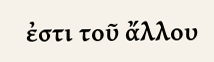ἐστι τοῦ ἄλλου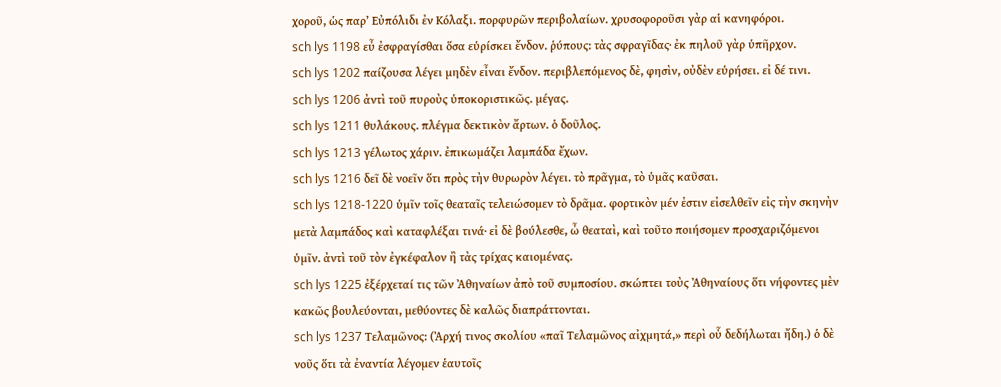χοροῦ, ὡς παρ’ Εὐπόλιδι ἐν Κόλαξι. πορφυρῶν περιβολαίων. χρυσοφοροῦσι γὰρ αἱ κανηφόροι.
sch lys 1198 εὖ ἐσφραγίσθαι ὅσα εὑρίσκει ἔνδον. ῥύπους: τὰς σφραγῖδας· ἐκ πηλοῦ γὰρ ὑπῆρχον.
sch lys 1202 παίζουσα λέγει μηδὲν εἶναι ἔνδον. περιβλεπόμενος δὲ, φησὶν, οὐδὲν εὑρήσει. εἰ δέ τινι.
sch lys 1206 ἀντὶ τοῦ πυροὺς ὑποκοριστικῶς. μέγας.
sch lys 1211 θυλάκους. πλέγμα δεκτικὸν ἄρτων. ὁ δοῦλος.
sch lys 1213 γέλωτος χάριν. ἐπικωμάζει λαμπάδα ἔχων.
sch lys 1216 δεῖ δὲ νοεῖν ὅτι πρὸς τὴν θυρωρὸν λέγει. τὸ πρᾶγμα, τὸ ὑμᾶς καῦσαι.
sch lys 1218-1220 ὑμῖν τοῖς θεαταῖς τελειώσομεν τὸ δρᾶμα. φορτικὸν μέν ἐστιν εἰσελθεῖν εἰς τὴν σκηνὴν μετὰ λαμπάδος καὶ καταφλέξαι τινά· εἰ δὲ βούλεσθε, ὦ θεαταὶ, καὶ τοῦτο ποιήσομεν προσχαριζόμενοι ὑμῖν. ἀντὶ τοῦ τὸν ἐγκέφαλον ἢ τὰς τρίχας καιομένας.
sch lys 1225 ἐξέρχεταί τις τῶν Ἀθηναίων ἀπὸ τοῦ συμποσίου. σκώπτει τοὺς Ἀθηναίους ὅτι νήφοντες μὲν κακῶς βουλεύονται, μεθύοντες δὲ καλῶς διαπράττονται.
sch lys 1237 Τελαμῶνος: (Ἀρχή τινος σκολίου «παῖ Τελαμῶνος αἰχμητά,» περὶ οὗ δεδήλωται ἤδη.) ὁ δὲ νοῦς ὅτι τὰ ἐναντία λέγομεν ἑαυτοῖς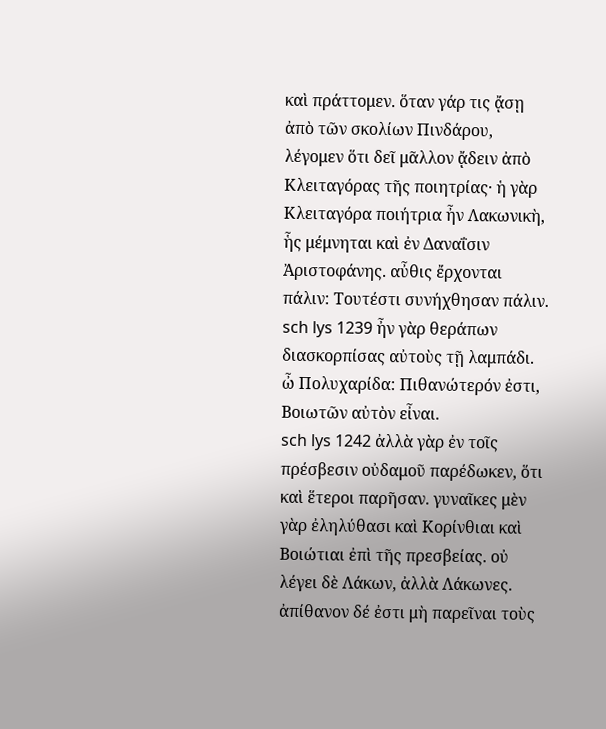καὶ πράττομεν. ὅταν γάρ τις ᾄσῃ ἀπὸ τῶν σκολίων Πινδάρου, λέγομεν ὅτι δεῖ μᾶλλον ᾄδειν ἀπὸ Κλειταγόρας τῆς ποιητρίας· ἡ γὰρ Κλειταγόρα ποιήτρια ἦν Λακωνικὴ, ἧς μέμνηται καὶ ἐν Δαναΐσιν Ἀριστοφάνης. αὖθις ἔρχονται πάλιν: Τουτέστι συνήχθησαν πάλιν.
sch lys 1239 ἦν γὰρ θεράπων διασκορπίσας αὐτοὺς τῇ λαμπάδι. ὦ Πολυχαρίδα: Πιθανώτερόν ἐστι, Βοιωτῶν αὐτὸν εἶναι.
sch lys 1242 ἀλλὰ γὰρ ἐν τοῖς πρέσβεσιν οὐδαμοῦ παρέδωκεν, ὅτι καὶ ἕτεροι παρῆσαν. γυναῖκες μὲν γὰρ ἐληλύθασι καὶ Κορίνθιαι καὶ Βοιώτιαι ἐπὶ τῆς πρεσβείας. οὐ λέγει δὲ Λάκων, ἀλλὰ Λάκωνες. ἀπίθανον δέ ἐστι μὴ παρεῖναι τοὺς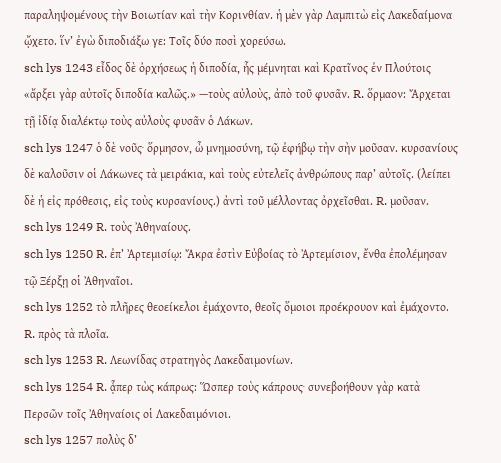παραληψομένους τὴν Βοιωτίαν καὶ τὴν Κορινθίαν. ἡ μὲν γὰρ Λαμπιτὼ εἰς Λακεδαίμονα ᾤχετο. ἵν’ ἐγὼ διποδιάξω γε: Τοῖς δύο ποσὶ χορεύσω.
sch lys 1243 εἶδος δὲ ὀρχήσεως ἡ διποδία, ἧς μέμνηται καὶ Κρατῖνος ἐν Πλούτοις «ἄρξει γὰρ αὐτοῖς διποδία καλῶς.» —τοὺς αὐλοὺς, ἀπὸ τοῦ φυσᾶν. R. ὅρμαον: Ἄρχεται τῇ ἰδίᾳ διαλέκτῳ τοὺς αὐλοὺς φυσᾶν ὁ Λάκων.
sch lys 1247 ὁ δὲ νοῦς· ὅρμησον, ὦ μνημοσύνη, τῷ ἐφήβῳ τὴν σὴν μοῦσαν. κυρσανίους δὲ καλοῦσιν οἱ Λάκωνες τὰ μειράκια, καὶ τοὺς εὐτελεῖς ἀνθρώπους παρ’ αὐτοῖς. (λείπει δὲ ἡ εἰς πρόθεσις, εἰς τοὺς κυρσανίους.) ἀντὶ τοῦ μέλλοντας ὀρχεῖσθαι. R. μοῦσαν.
sch lys 1249 R. τοὺς Ἀθηναίους.
sch lys 1250 R. ἐπ’ Ἀρτεμισίῳ: Ἄκρα ἐστὶν Εὐβοίας τὸ Ἀρτεμίσιον, ἔνθα ἐπολέμησαν τῷ Ξέρξῃ οἱ Ἀθηναῖοι.
sch lys 1252 τὸ πλῆρες θεοείκελοι ἐμάχοντο, θεοῖς ὅμοιοι προέκρουον καὶ ἐμάχοντο. R. πρὸς τὰ πλοῖα.
sch lys 1253 R. Λεωνίδας στρατηγὸς Λακεδαιμονίων.
sch lys 1254 R. ᾇπερ τὼς κάπρως: Ὥσπερ τοὺς κάπρους· συνεβοήθουν γὰρ κατὰ Περσῶν τοῖς Ἀθηναίοις οἱ Λακεδαιμόνιοι.
sch lys 1257 πολὺς δ’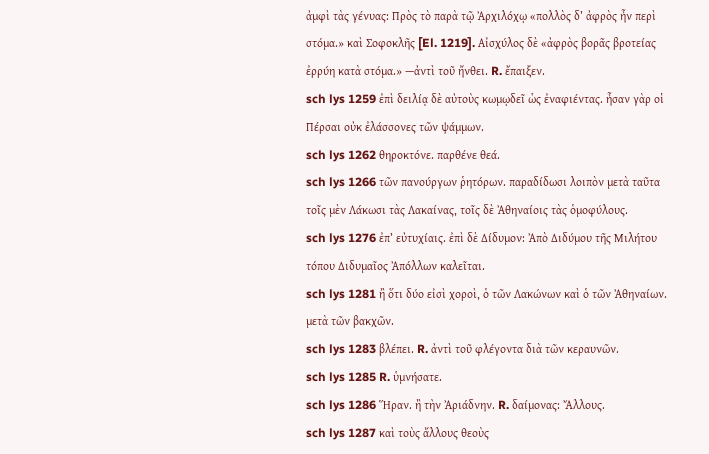ἀμφὶ τὰς γένυας: Πρὸς τὸ παρὰ τῷ Ἀρχιλόχῳ «πολλὸς δ’ ἀφρὸς ἦν περὶ στόμα.» καὶ Σοφοκλῆς [El. 1219]. Αἰσχύλος δὲ «ἀφρὸς βορᾶς βροτείας ἐρρύη κατὰ στόμα.» —ἀντὶ τοῦ ἤνθει. R. ἔπαιξεν.
sch lys 1259 ἐπὶ δειλίᾳ δὲ αὐτοὺς κωμῳδεῖ ὡς ἐναφιέντας. ἦσαν γὰρ οἱ Πέρσαι οὐκ ἐλάσσονες τῶν ψάμμων.
sch lys 1262 θηροκτόνε. παρθένε θεά.
sch lys 1266 τῶν πανούργων ῥητόρων. παραδίδωσι λοιπὸν μετὰ ταῦτα τοῖς μὲν Λάκωσι τὰς Λακαίνας, τοῖς δὲ Ἀθηναίοις τὰς ὁμοφύλους.
sch lys 1276 ἐπ’ εὐτυχίαις. ἐπὶ δὲ Δίδυμον: Ἀπὸ Διδύμου τῆς Μιλήτου τόπου Διδυμαῖος Ἀπόλλων καλεῖται.
sch lys 1281 ἢ ὅτι δύο εἰσὶ χοροὶ, ὁ τῶν Λακώνων καὶ ὁ τῶν Ἀθηναίων. μετὰ τῶν βακχῶν.
sch lys 1283 βλέπει. R. ἀντὶ τοῦ φλέγοντα διὰ τῶν κεραυνῶν.
sch lys 1285 R. ὑμνήσατε.
sch lys 1286 Ἥραν. ἢ τὴν Ἀριάδνην. R. δαίμονας: Ἄλλους.
sch lys 1287 καὶ τοὺς ἄλλους θεοὺς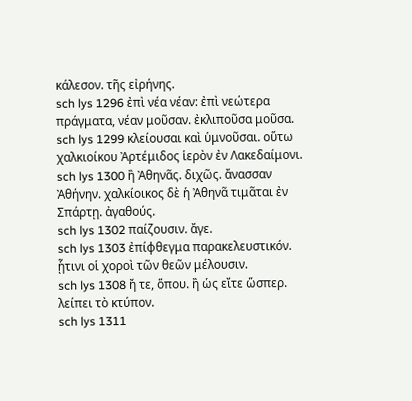κάλεσον. τῆς εἰρήνης.
sch lys 1296 ἐπὶ νέα νέαν: ἐπὶ νεώτερα πράγματα, νέαν μοῦσαν. ἐκλιποῦσα μοῦσα.
sch lys 1299 κλείουσαι καὶ ὑμνοῦσαι. οὕτω χαλκιοίκου Ἀρτέμιδος ἱερὸν ἐν Λακεδαίμονι.
sch lys 1300 ἢ Ἀθηνᾶς. διχῶς. ἄνασσαν Ἀθήνην. χαλκίοικος δὲ ἡ Ἀθηνᾶ τιμᾶται ἐν Σπάρτῃ. ἀγαθούς.
sch lys 1302 παίζουσιν. ἄγε.
sch lys 1303 ἐπίφθεγμα παρακελευστικόν. ᾗτινι οἱ χοροὶ τῶν θεῶν μέλουσιν.
sch lys 1308 ἤ τε, ὅπου. ἢ ὡς εἴτε ὥσπερ. λείπει τὸ κτύπον.
sch lys 1311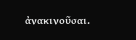ἀνακινοῦσαι.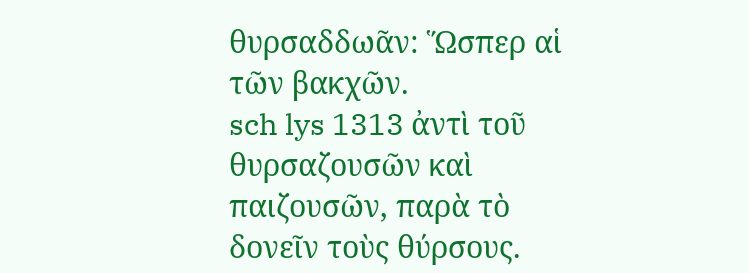θυρσαδδωᾶν: Ὥσπερ αἱ τῶν βακχῶν.
sch lys 1313 ἀντὶ τοῦ θυρσαζουσῶν καὶ παιζουσῶν, παρὰ τὸ δονεῖν τοὺς θύρσους.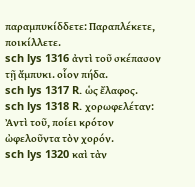παραμπυκίδδετε: Παραπλέκετε, ποικίλλετε.
sch lys 1316 ἀντὶ τοῦ σκέπασον τῇ ἄμπυκι. οἷον πήδα.
sch lys 1317 R. ὡς ἔλαφος.
sch lys 1318 R. χορωφελέταν: Ἀντὶ τοῦ, ποίει κρότον ὠφελοῦντα τὸν χορόν.
sch lys 1320 καὶ τὰν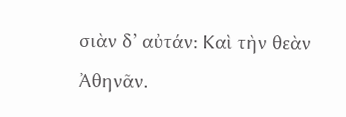σιὰν δ’ αὐτάν: Καὶ τὴν θεὰν Ἀθηνᾶν.